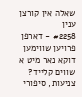שאלה אין קורצן ענין
#2258 - דארפן פרויען שווימען דוקא נאר מיט א שווים קלייד?
צניעות, סיפורי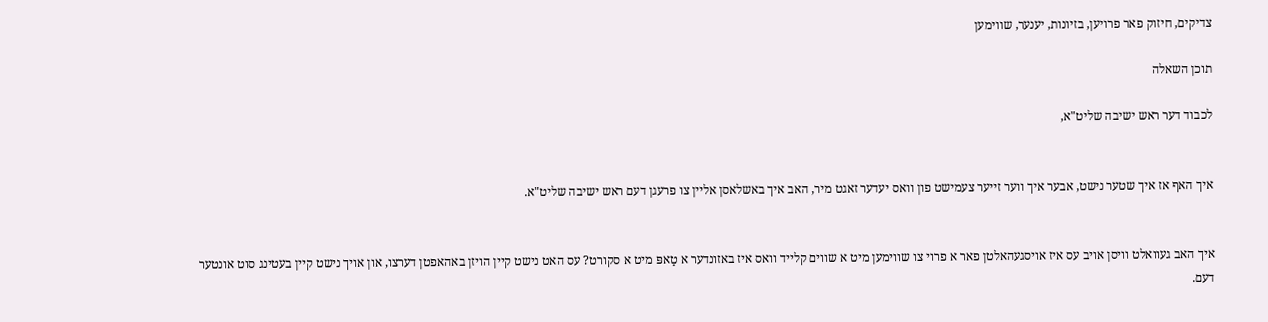צדיקים, חיזוק פאר פרויען, בזיונות, יענער, שווימען

תוכן השאלה

לכבוד דער ראש ישיבה שליט"א,


איך האף אז איך שטער נישט, אבער איך ווער זייער צעמישט פון וואס יעדער זאגט מיר, האב איך באשלאסן אליין צו פרעגן דעם ראש ישיבה שליט"א.


איך האב געוואלט וויסן אויב עס איז אויסגעהאלטן פאר א פרוי צו שווימען מיט א שווים קלייד וואס איז באזונדער א טַאפּ מיט א סקורט? עס האט נישט קיין הויזן באהאפטן דערצו, און אויך נישט קיין בעטינג סוט אונטער דעם.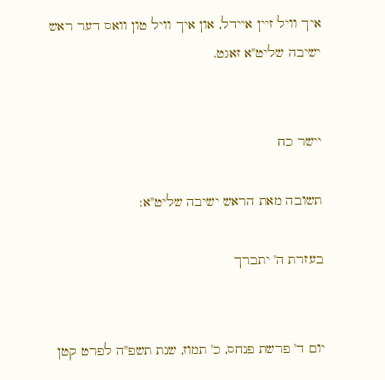איך וויל זיין איידל, און איך וויל טון וואס דער ראש ישיבה שליט"א זאגט.


יישר כח

תשובה מאת הראש ישיבה שליט"א:

בעזרת ה' יתברך


יום ד' פרשת פנחס, כ' תמוז, שנת תשפ"ה לפרט קטן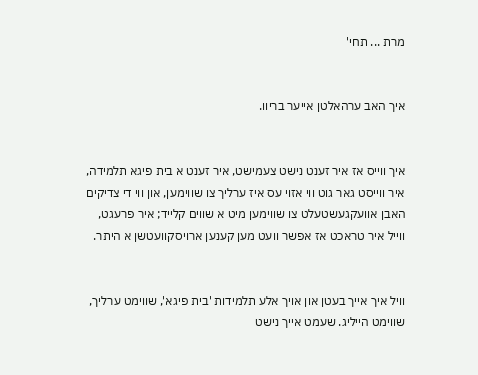מרת ... תחי'


איך האב ערהאלטן אייער בריוו.


איך ווייס אז איר זענט נישט צעמישט, איר זענט א בית פיגא תלמידה, איר ווייסט גאר גוט ווי אזוי עס איז ערליך צו שווימען, און ווי די צדיקים האבן אוועקגעשטעלט צו שווימען מיט א שווים קלייד; איר פרעגט, ווייל איר טראכט אז אפשר וועט מען קענען ארויסקוועטשן א היתר.


וויל איך אייך בעטן און אויך אלע תלמידות 'בית פיגא', שווימט ערליך, שווימט הייליג. שעמט אייך נישט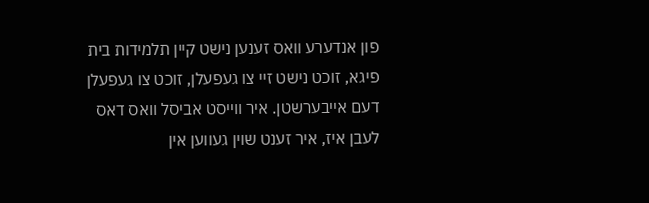פון אנדערע וואס זענען נישט קיין תלמידות בית פיגא, זוכט נישט זיי צו געפעלן, זוכט צו געפעלן דעם אייבערשטן. איר ווייסט אביסל וואס דאס לעבן איז, איר זענט שוין געווען אין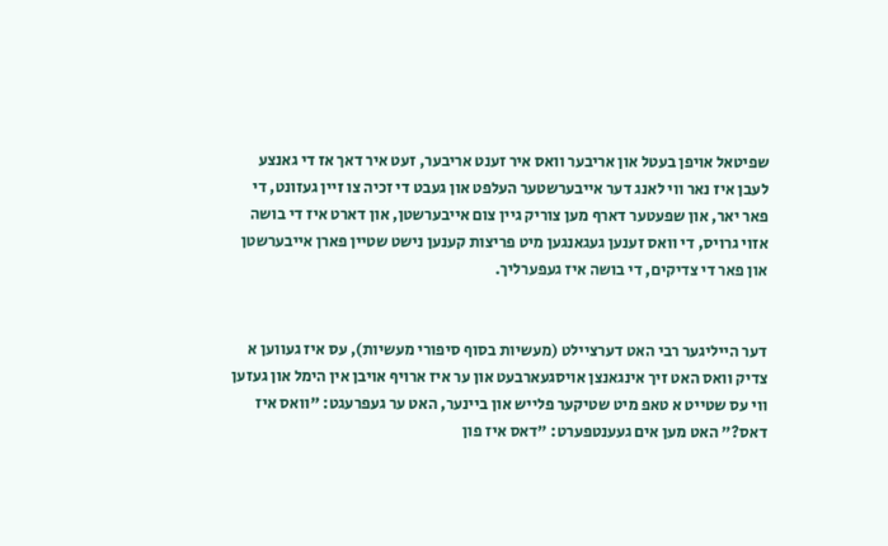שפיטאל אויפן בעטל און אריבער וואס איר זענט אריבער, זעט איר דאך אז די גאנצע לעבן איז נאר ווי לאנג דער אייבערשטער העלפט און געבט די זכיה צו זיין געזונט, די פאר יאר, און שפעטער דארף מען צוריק גיין צום אייבערשטן, און דארט איז די בושה אזוי גרויס, די וואס זענען געגאנגען מיט פריצות קענען נישט שטיין פארן אייבערשטן און פאר די צדיקים, די בושה איז געפערליך.


דער הייליגער רבי האט דערציילט (מעשיות בסוף סיפורי מעשיות), עס איז געווען א צדיק וואס האט זיך אינגאנצן אויסגעארבעט און ער איז ארויף אויבן אין הימל און געזען ווי עס שטייט א טאפ מיט שטיקער פלייש און ביינער, האט ער געפרעגט: "וואס איז דאס?" האט מען אים געענטפערט: "דאס איז פון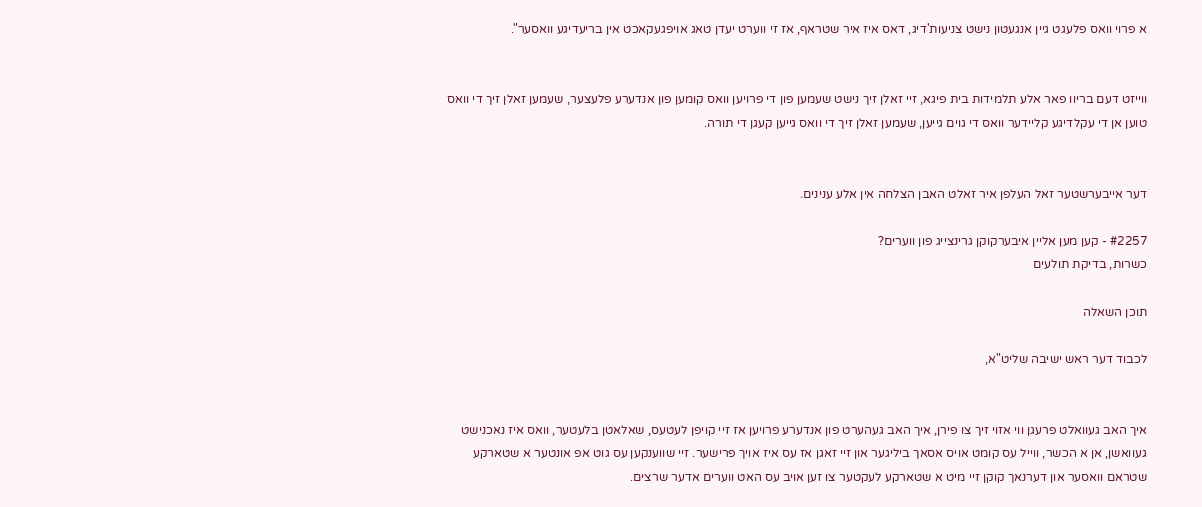א פרוי וואס פלעגט גיין אנגעטון נישט צניעות'דיג, דאס איז איר שטראף, אז זי ווערט יעדן טאג אויפגעקאכט אין בריעדיגע וואסער".


ווייזט דעם בריוו פאר אלע תלמידות בית פיגא, זיי זאלן זיך נישט שעמען פון די פרויען וואס קומען פון אנדערע פלעצער, שעמען זאלן זיך די וואס טוען אן די עקלדיגע קליידער וואס די גוים גייען, שעמען זאלן זיך די וואס גייען קעגן די תורה.


דער אייבערשטער זאל העלפן איר זאלט האבן הצלחה אין אלע ענינים.

#2257 - קען מען אליין איבערקוקן גרינצייג פון ווערים?
כשרות, בדיקת תולעים

תוכן השאלה

לכבוד דער ראש ישיבה שליט"א,


איך האב געוואלט פרעגן ווי אזוי זיך צו פירן, איך האב געהערט פון אנדערע פרויען אז זיי קויפן לעטעס, שאלאטן בלעטער, וואס איז נאכנישט געוואשן, אן א הכשר, ווייל עס קומט אויס אסאך ביליגער און זיי זאגן אז עס איז אויך פרישער. זיי שווענקען עס גוט אפ אונטער א שטארקע שטראם וואסער און דערנאך קוקן זיי מיט א שטארקע לעקטער צו זען אויב עס האט ווערים אדער שרצים.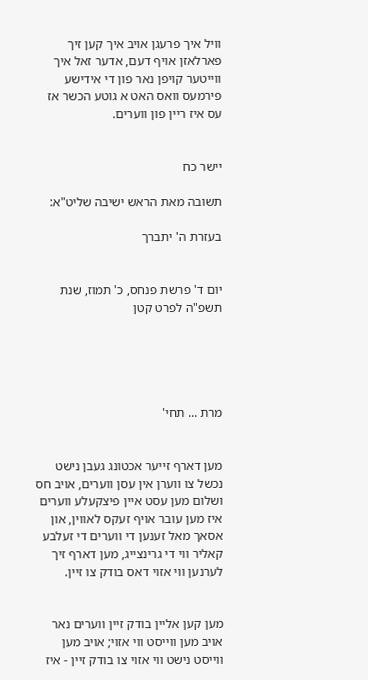וויל איך פרעגן אויב איך קען זיך פארלאזן אויף דעם, אדער זאל איך ווייטער קויפן נאר פון די אידישע פירמעס וואס האט א גוטע הכשר אז עס איז ריין פון ווערים.


יישר כח

תשובה מאת הראש ישיבה שליט"א:

בעזרת ה' יתברך


יום ד' פרשת פנחס, כ' תמוז, שנת תשפ"ה לפרט קטן





מרת ... תחי'


מען דארף זייער אכטונג געבן נישט נכשל צו ווערן אין עסן ווערים, אויב חס ושלום מען עסט איין פיצקעלע ווערים איז מען עובר אויף זעקס לאווין, און אסאך מאל זענען די ווערים די זעלבע קאליר ווי די גרינצייג, מען דארף זיך לערנען ווי אזוי דאס בודק צו זיין.


מען קען אליין בודק זיין ווערים נאר אויב מען ווייסט ווי אזוי; אויב מען ווייסט נישט ווי אזוי צו בודק זיין - איז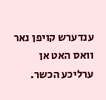ענדערש קויפן נאר וואס האט אן ערליכע הכשר.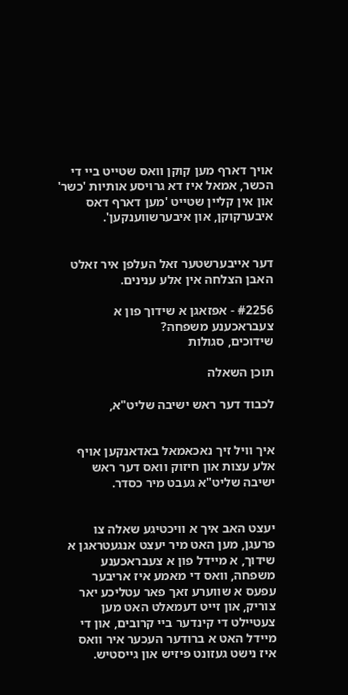אויך דארף מען קוקן וואס שטייט ביי די הכשר, אמאל איז דא גרויסע אותיות 'כשר' און אין קליין שטייט 'מען דארף דאס איבערקוקן, און איבערשווענקען'.


דער אייבערשטער זאל העלפן איר זאלט האבן הצלחה אין אלע ענינים.

#2256 - אפזאגן א שידוך פון א צעבראכענע משפחה?
שידוכים, סגולות

תוכן השאלה

לכבוד דער ראש ישיבה שליט"א,


איך וויל זיך נאכאמאל באדאנקען אויף אלע עצות און חיזוק וואס דער ראש ישיבה שליט"א געבט מיר כסדר.


יעצט האב איך א וויכטיגע שאלה צו פרעגן, מען האט מיר יעצט אנגעטראגן א שידוך, א מיידל פון א צעבראכענע משפחה, וואס די מאמע איז אריבער עפעס א שווערע זאך פאר עטליכע יאר צוריק, און זייט דעמאלט האט מען צעטיילט די קינדער ביי קרובים, און די מיידל האט א ברודער העכער איר וואס איז נישט געזונט פיזיש און גייסטיש.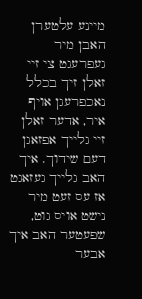מיינע עלטערן האבן מיר געפרעגט צי זיי זאלן זיך בכלל נאכפרעגן אויף איר, אדער זאלן זיי גלייך אפזאגן דעם שידוך. איך האב גלייך געזאגט אז עס זעט מיר נישט אויס גוט, שפעטער האב איך אבער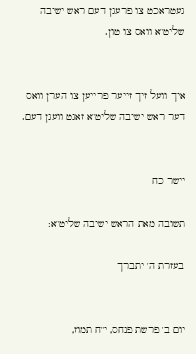געטראכט צו פרעגן דעם ראש ישיבה שליט"א וואס צו טון.


איך וועל זיך זייער פרייען צו הערן וואס דער ראש ישיבה שליט"א זאגט וועגן דעם.


יישר כח

תשובה מאת הראש ישיבה שליט"א:

בעזרת ה' יתברך


יום ב' פרשת פנחס, י"ח תמוז,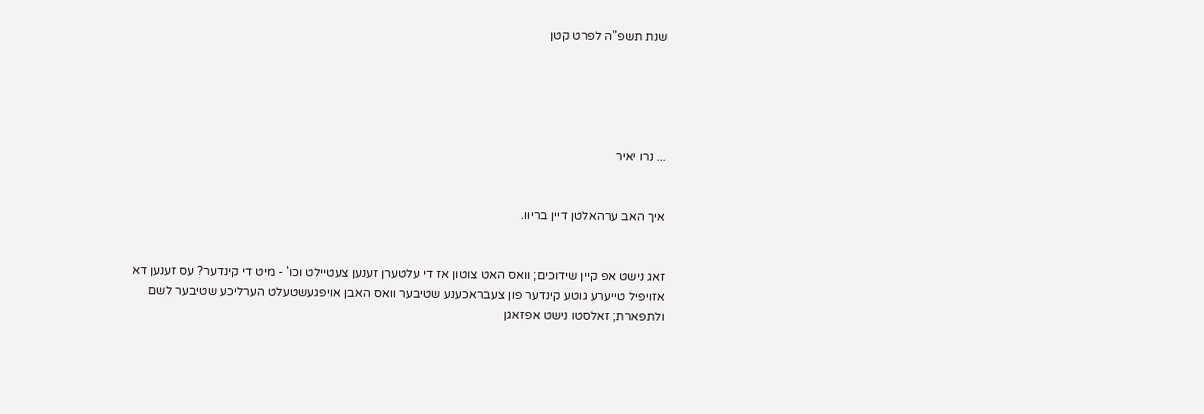שנת תשפ"ה לפרט קטן





... נרו יאיר


איך האב ערהאלטן דיין בריוו.


זאג נישט אפ קיין שידוכים; וואס האט צוטון אז די עלטערן זענען צעטיילט וכו' - מיט די קינדער? עס זענען דא אזויפיל טייערע גוטע קינדער פון צעבראכענע שטיבער וואס האבן אויפגעשטעלט הערליכע שטיבער לשם ולתפארת; זאלסטו נישט אפזאגן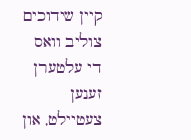קיין שידוכים צוליב וואס די עלטערן זענען צעטיילט, און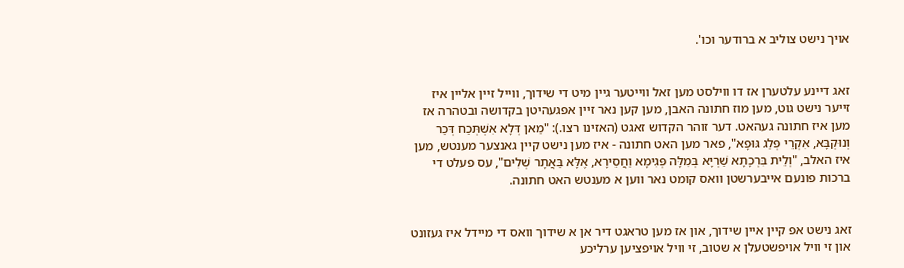אויך נישט צוליב א ברודער וכו'.


זאג דיינע עלטערן אז דו ווילסט מען זאל ווייטער גיין מיט די שידוך, ווייל זיין אליין איז זייער נישט גוט, מען מוז חתונה האבן, מען קען נאר זיין אפגעהיטן בקדושה ובטהרה אז מען איז חתונה געהאט. דער זוהר הקדוש זאגט (האזינו רצו.): "מַאן דְּלָא אִשְׁתְּכַח דְּכַר וְנוּקְבָּא, אִקְרֵי פְּלַג גּוּפָא", פאר מען האט חתונה - איז מען נישט קיין גאנצער מענטש, מען איז האלב, "וְלֵית בִּרְכָתָא שַׁרְיָא בְּמִלָּה פְּגִימָא וַחֲסֵירָא, אֶלָּא בַּאֲתָר שְׁלִים", עס פעלט די ברכות פונעם אייבערשטן וואס קומט נאר ווען א מענטש האט חתונה.


זאג נישט אפ קיין איין שידוך, און אז מען טראגט דיר אן א שידוך וואס די מיידל איז געזונט און זי וויל אויפשטעלן א שטוב, זי וויל אויפציען ערליכע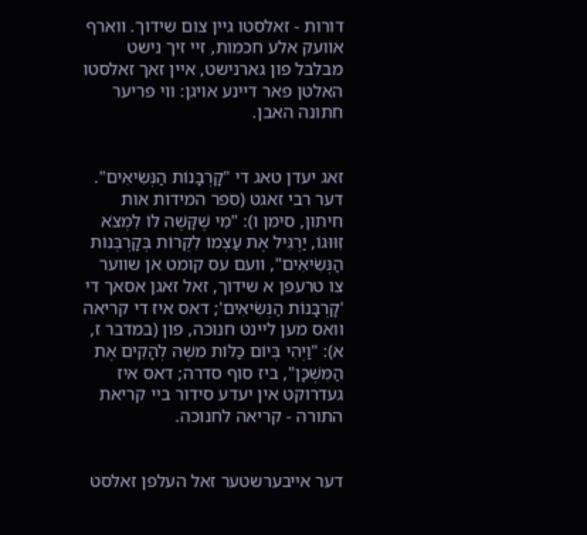דורות - זאלסטו גיין צום שידוך. ווארף אוועק אלע חכמות, זיי זיך נישט מבלבל פון גארנישט, איין זאך זאלסטו האלטן פאר דיינע אויגן: ווי פריער חתונה האבן.


זאג יעדן טאג די "קָרְבָּנוֹת הַנְּשִׂיאִים". דער רבי זאגט (ספר המידות אות חיתון, סימן ו): "מִי שֶׁקָּשֶׁה לוֹ לִמְצֹא זִוּוּגוֹ, יַרְגִּיל אֶת עַצְמוֹ לִקְרוֹת בְּקָרְבְּנוֹת הַנְּשִׂיאִים", וועם עס קומט אן שווער צו טרעפן א שידוך, זאל זאגן אסאך די 'קָרְבָּנוֹת הַנְּשִׂיאִים'; דאס איז די קריאה וואס מען ליינט חנוכה, פון (במדבר ז, א): "וַיְהִי בְּיוֹם כַּלּוֹת משֶׁה לְהָקִים אֶת הַמִּשְׁכָּן", ביז סוף סדרה; דאס איז געדרוקט אין יעדע סידור ביי קריאת התורה - קריאה לחנוכה.


דער אייבערשטער זאל העלפן זאלסט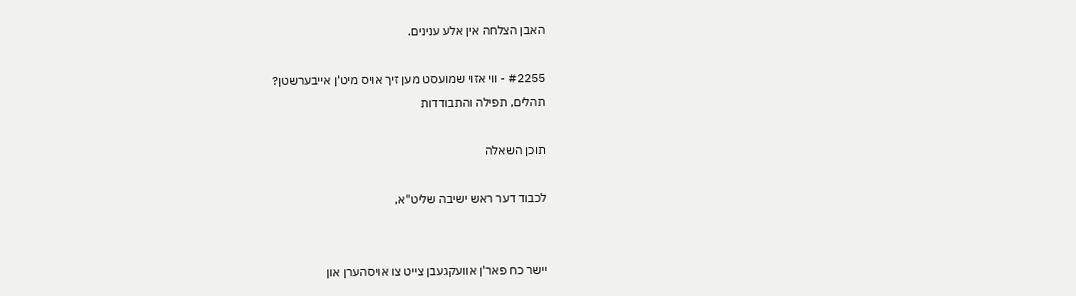האבן הצלחה אין אלע ענינים.

#2255 - ווי אזוי שמועסט מען זיך אויס מיט'ן אייבערשטן?
תהלים, תפילה והתבודדות

תוכן השאלה

לכבוד דער ראש ישיבה שליט"א,


יישר כח פאר'ן אוועקגעבן צייט צו אויסהערן און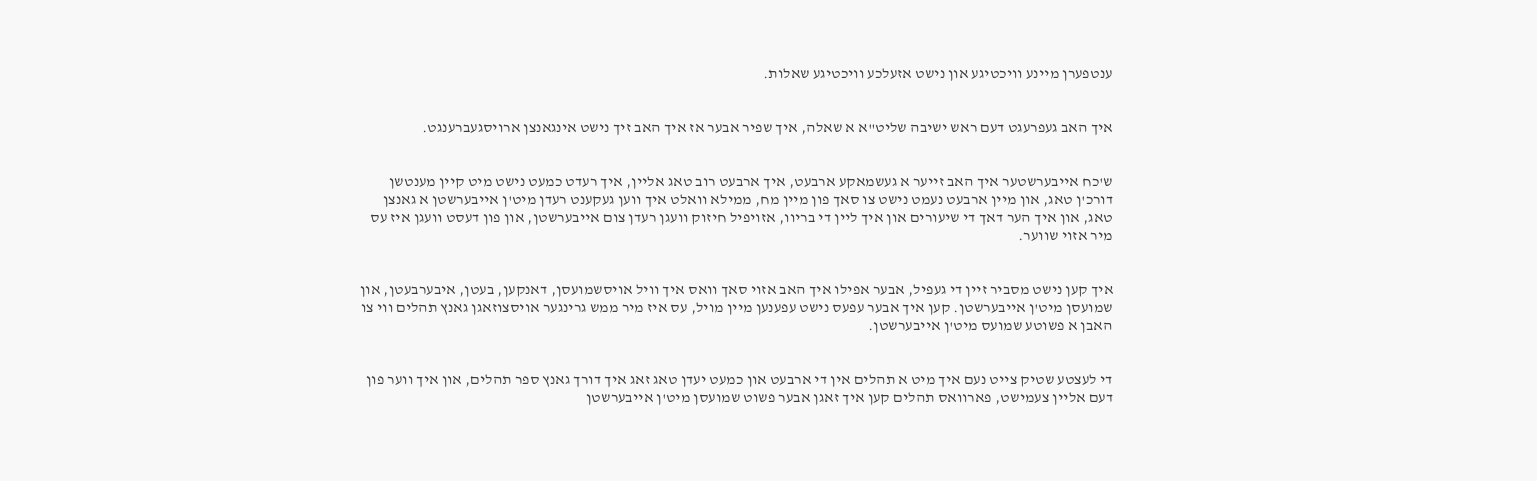ענטפערן מיינע וויכטיגע און נישט אזעלכע וויכטיגע שאלות.


איך האב געפרעגט דעם ראש ישיבה שליט"א א שאלה, איך שפיר אבער אז איך האב זיך נישט אינגאנצן ארויסגעברענגט.


ש'כח אייבערשטער איך האב זייער א געשמאקע ארבעט, איך ארבעט רוב טאג אליין, איך רעדט כמעט נישט מיט קיין מענטשן דורכ'ן טאג, און מיין ארבעט נעמט נישט צו סאך פון מיין מח, ממילא וואלט איך ווען געקענט רעדן מיט'ן אייבערשטן א גאנצן טאג, און איך הער דאך די שיעורים און איך ליין די בריוו, אזויפיל חיזוק וועגן רעדן צום אייבערשטן, און פון דעסט וועגן איז עס מיר אזוי שווער.


איך קען נישט מסביר זיין די געפיל, אבער אפילו איך האב אזוי סאך וואס איך וויל אויסשמועסן, דאנקען, בעטן, איבערבעטן, און שמועסן מיט'ן אייבערשטן. קען איך אבער עפעס נישט עפענען מיין מויל, עס איז מיר ממש גרינגער אויסצוזאגן גאנץ תהלים ווי צו האבן א פשוטע שמועס מיט'ן אייבערשטן.


די לעצטע שטיק צייט נעם איך מיט א תהלים אין די ארבעט און כמעט יעדן טאג זאג איך דורך גאנץ ספר תהלים, און איך ווער פון דעם אליין צעמישט, פארוואס תהלים קען איך זאגן אבער פשוט שמועסן מיט'ן אייבערשטן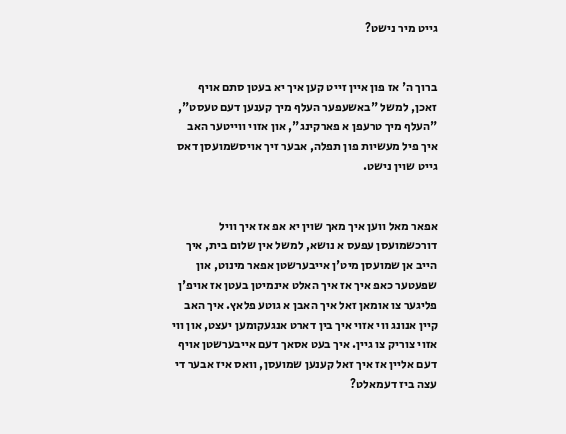גייט מיר נישט?


ברוך ה' אז פון איין זייט קען איך יא בעטן סתם אויף זאכן, למשל "באשעפער העלף מיך קענען דעם טעסט", "העלף מיך טרעפן א פארקינג", און אזוי ווייטער האב איך פיל מעשיות פון תפלה, אבער זיך אויסשמועסן דאס גייט שוין נישט.


אפאר מאל ווען איך מאך שוין יא אפ אז איך וויל דורכשמועסן עפעס א נושא, למשל אין שלום בית, איך הייב אן שמועסן מיט'ן אייבערשטן אפאר מינוט, און שפעטער כאפ איך אז איך האלט אינמיטן בעטן אז אויפ'ן פליגער צו אומאן זאל איך האבן א גוטע פלאץ. איך האב קיין אנונג ווי אזוי איך בין דארט אנגעקומען יעצט, און ווי אזוי צוריק צו גיין. איך בעט אסאך דעם אייבערשטן אויף דעם אליין אז איך זאל קענען שמועסן, וואס איז אבער די עצה ביז דעמאלט?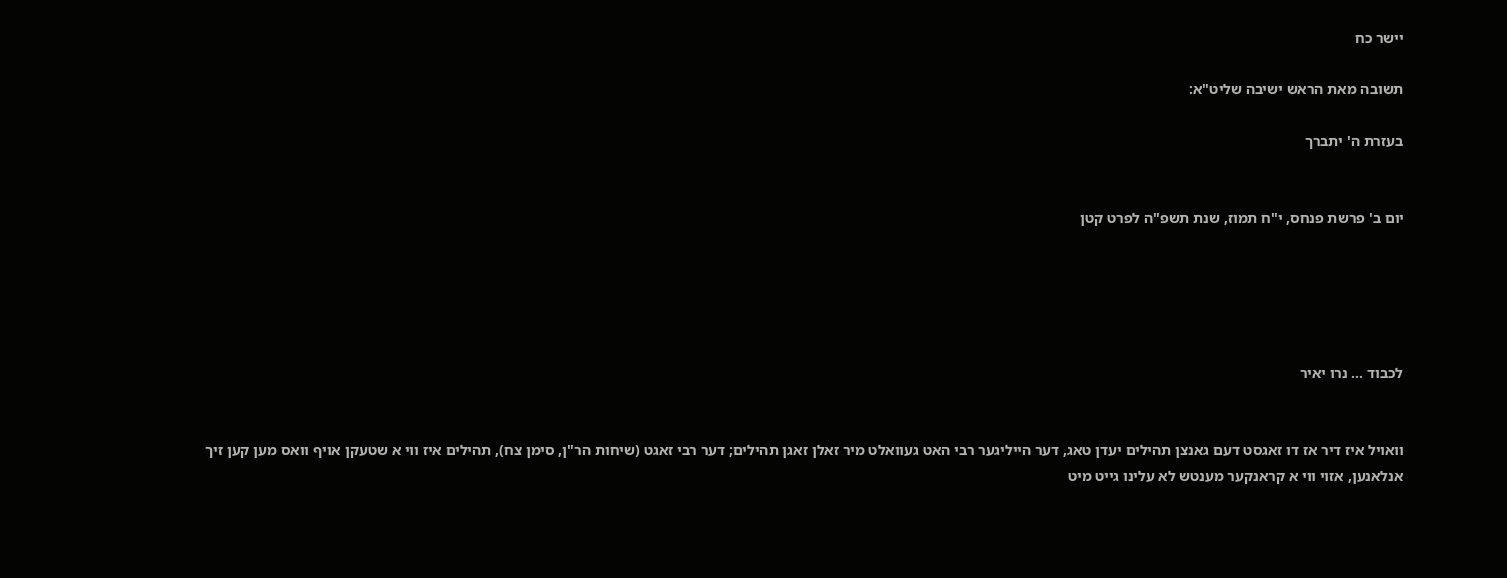יישר כח

תשובה מאת הראש ישיבה שליט"א:

בעזרת ה' יתברך


יום ב' פרשת פנחס, י"ח תמוז, שנת תשפ"ה לפרט קטן





לכבוד ... נרו יאיר


וואויל איז דיר אז דו זאגסט דעם גאנצן תהילים יעדן טאג, דער הייליגער רבי האט געוואלט מיר זאלן זאגן תהילים; דער רבי זאגט (שיחות הר"ן, סימן צח), תהילים איז ווי א שטעקן אויף וואס מען קען זיך אנלאנען, אזוי ווי א קראנקער מענטש לא עלינו גייט מיט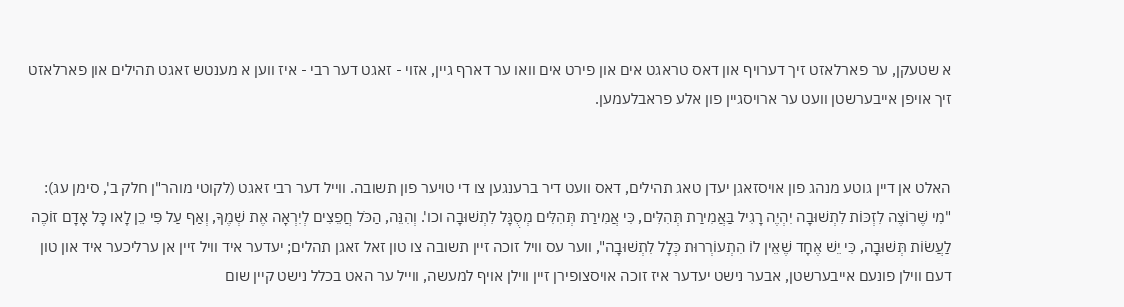א שטעקן, ער פארלאזט זיך דערויף און דאס טראגט אים און פירט אים וואו ער דארף גיין, אזוי - זאגט דער רבי - איז ווען א מענטש זאגט תהילים און פארלאזט זיך אויפן אייבערשטן וועט ער ארויסגיין פון אלע פראבלעמען.


האלט אן דיין גוטע מנהג פון אויסזאגן יעדן טאג תהילים, דאס וועט דיר ברענגען צו די טויער פון תשובה. ווייל דער רבי זאגט (לקוטי מוהר"ן חלק ב', סימן עג): "מִי שֶׁרוֹצֶה לִזְכּוֹת לִתְשׁוּבָה יִהְיֶה רָגִיל בַּאֲמִירַת תְּהִלִּים, כִּי אֲמִירַת תְּהִלִּים מְסֻגָּל לִתְשׁוּבָה וכו'. וְהִנֵּה, הַכֹּל חֲפֵצִים לְיִרְאָה אֶת שְׁמֶךָ, וְאַף עַל פִּי כֵן לָאו כָּל אָדָם זוֹכֶה לַעֲשׂוֹת תְּשׁוּבָה, כִּי יֵשׁ אֶחָד שֶׁאֵין לוֹ הִתְעוֹרְרוּת כְּלָל לִתְשׁוּבָה", ווער עס וויל זוכה זיין תשובה צו טון זאל זאגן תהלים; יעדער איד וויל זיין אן ערליכער איד און טון דעם ווילן פונעם אייבערשטן, אבער נישט יעדער איז זוכה אויסצופירן זיין ווילן אויף למעשה, ווייל ער האט בכלל נישט קיין שום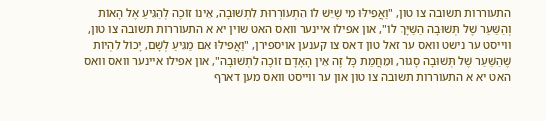התעוררות תשובה צו טון, "וַאֲפִילּוּ מִי שֶׁיֵּשׁ לוֹ הִתְעוֹרְרוּת לִתְשׁוּבָה, אֵינוֹ זוֹכֶה לְהַגִּיעַ אֶל הָאוֹת וְהַשַּׁעַר שֶׁל תְּשׁוּבָה הַשַּׁיָּךְ לוֹ", און אפילו איינער וואס האט שוין יא א התעוררות תשובה צו טון, ווייסט ער נישט וואס ער זאל טון דאס צו קענען אויספירן, "וַאֲפִילּוּ אִם מַגִּיעַ לְשָׁם, יָכוֹל לִהְיוֹת שֶׁהַשַּׁעַר שֶׁל תְּשׁוּבָה סָגוּר, וּמֵחֲמַת כָּל זֶה אֵין הָאָדָם זוֹכֶה לִתְשׁוּבָה", און אפילו איינער וואס וואס האט יא א התעוררות תשובה צו טון און ער ווייסט וואס מען דארף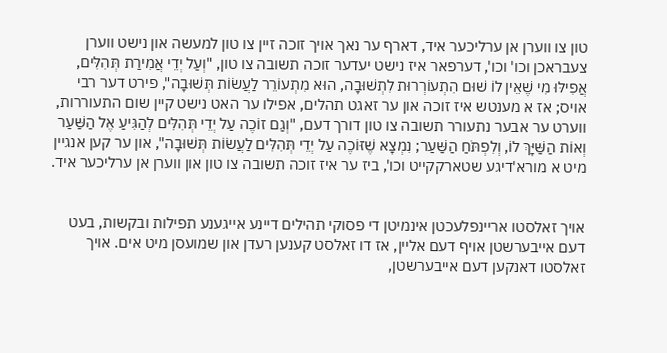טון צו ווערן אן ערליכער איד, דארף ער נאך אויך זוכה זיין צו טון למעשה און נישט ווערן צעבראכן וכו' וכו', דערפאר איז נישט יעדער זוכה תשובה צו טון, "וְעַל יְדֵי אֲמִירַת תְּהִלִּים, אֲפִילּוּ מִי שֶׁאֵין לוֹ שׁוּם הִתְעוֹרְרוּת לִתְשׁוּבָה, הוּא מִתְעוֹרֵר לַעֲשׂוֹת תְּשׁוּבָה", פירט דער רבי אויס; אז א מענטש איז זוכה און ער זאגט תהלים, אפילו ער האט נישט קיין שום התעוררות, ווערט ער אבער נתעורר תשובה צו טון דורך דעם, "וְגַם זוֹכֶה עַל יְדֵי תְּהִלִּים לְהַגִּיעַ אֶל הַשַּׁעַר וְאוֹת הַשַּׁיָּךְ לוֹ, וְלִפְתֹּחַ הַשַּׁעַר; נִמְצָא שֶׁזּוֹכֶה עַל יְדֵי תְּהִלִּים לַעֲשׂוֹת תְּשׁוּבָה", און ער קען אנגיין מיט א מורא'דיגע שטארקקייט וכו', ביז ער איז זוכה תשובה צו טון און ווערן אן ערליכער איד.


אויך זאלסטו אריינפלעכטן אינמיטן די פסוקי תהילים דיינע אייגענע תפילות ובקשות, בעט דעם אייבערשטן אויף דעם אליין, אז דו זאלסט קענען רעדן און שמועסן מיט אים. אויך זאלסטו דאנקען דעם אייבערשטן,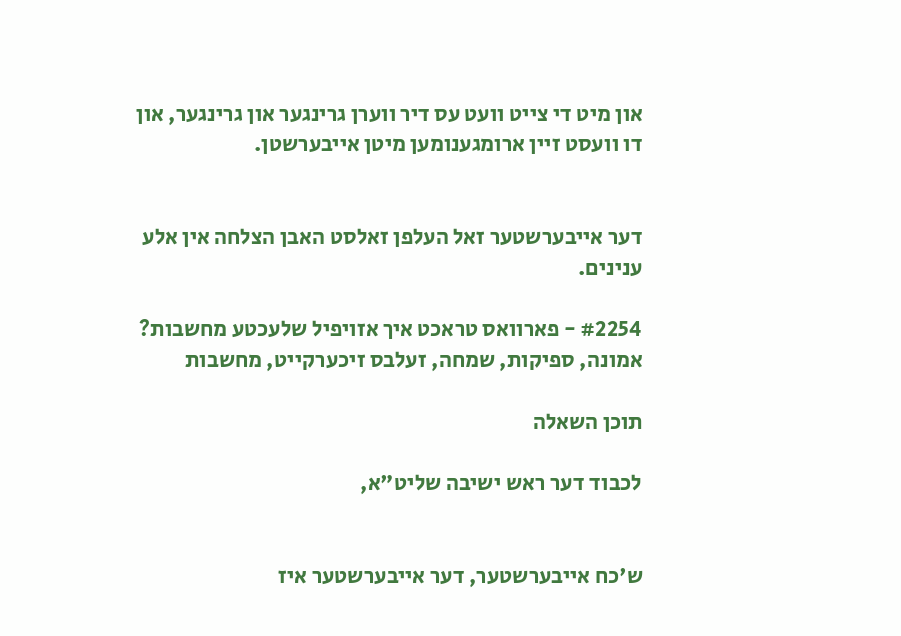און מיט די צייט וועט עס דיר ווערן גרינגער און גרינגער, און דו וועסט זיין ארומגענומען מיטן אייבערשטן.


דער אייבערשטער זאל העלפן זאלסט האבן הצלחה אין אלע ענינים.

#2254 - פארוואס טראכט איך אזויפיל שלעכטע מחשבות?
אמונה, ספיקות, שמחה, זעלבס זיכערקייט, מחשבות

תוכן השאלה

לכבוד דער ראש ישיבה שליט"א,


ש'כח אייבערשטער, דער אייבערשטער איז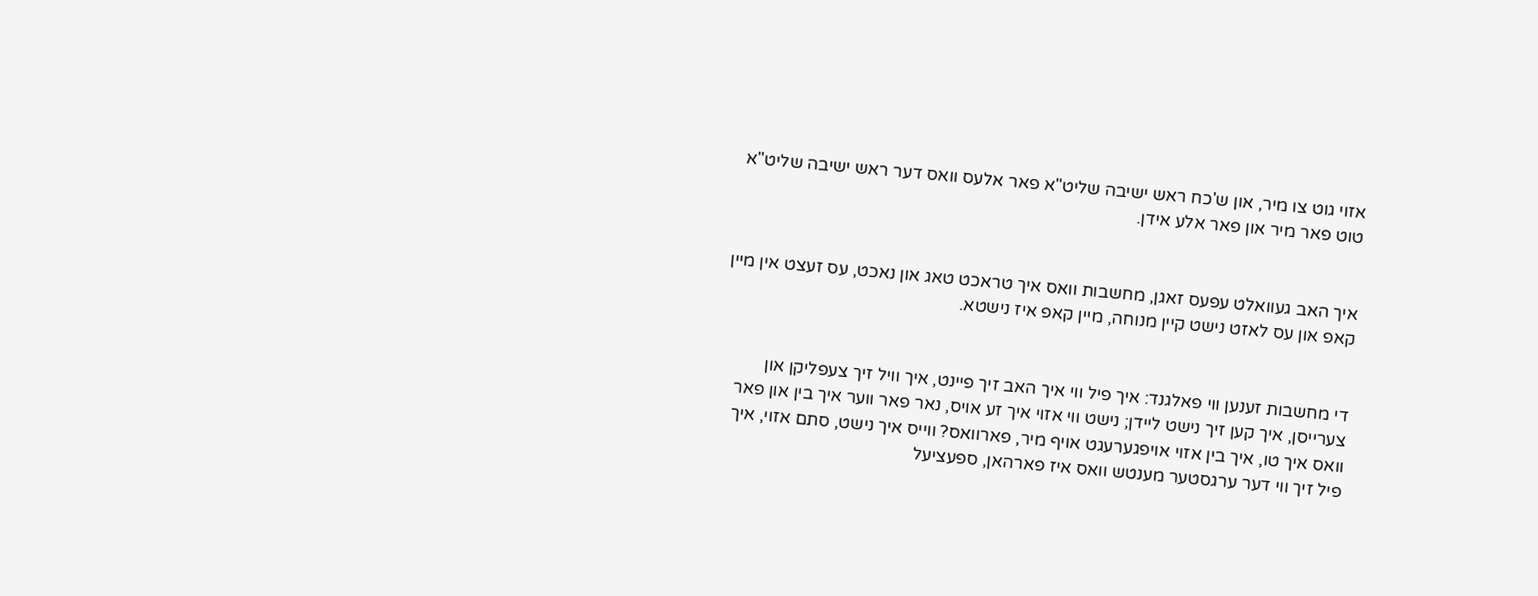אזוי גוט צו מיר, און ש'כח ראש ישיבה שליט"א פאר אלעס וואס דער ראש ישיבה שליט"א טוט פאר מיר און פאר אלע אידן.


איך האב געוואלט עפעס זאגן, מחשבות וואס איך טראכט טאג און נאכט, עס זעצט אין מיין קאפ און עס לאזט נישט קיין מנוחה, מיין קאפ איז נישטא.


די מחשבות זענען ווי פאלגנד: איך פיל ווי איך האב זיך פיינט, איך וויל זיך צעפליקן און צערייסן, איך קען זיך נישט ליידן; נישט ווי אזוי איך זע אויס, נאר פאר ווער איך בין און פאר וואס איך טו, איך בין אזוי אויפגערעגט אויף מיר, פארוואס? ווייס איך נישט, סתם אזוי, איך פיל זיך ווי דער ערגסטער מענטש וואס איז פארהאן, ספעציעל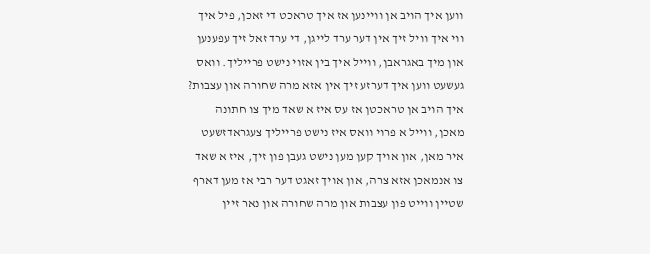ווען איך הויב אן וויינען אז איך טראכט די זאכן, פיל איך ווי איך וויל זיך אין דער ערד לייגן, די ערד זאל זיך עפענען און מיך באגראבן, ווייל איך בין אזוי נישט פרייליך. וואס געשעט ווען איך דערזע זיך אין אזא מרה שחורה און עצבות? איך הויב אן טראכטן אז עס איז א שאד מיך צו חתונה מאכן, ווייל א פרוי וואס איז נישט פרייליך צעגראדזשעט איר מאן, און אויך קען מען נישט געבן פון זיך, איז א שאד צו אנמאכן אזא צרה, און אויך זאגט דער רבי אז מען דארף שטיין ווייט פון עצבות און מרה שחורה און נאר זיין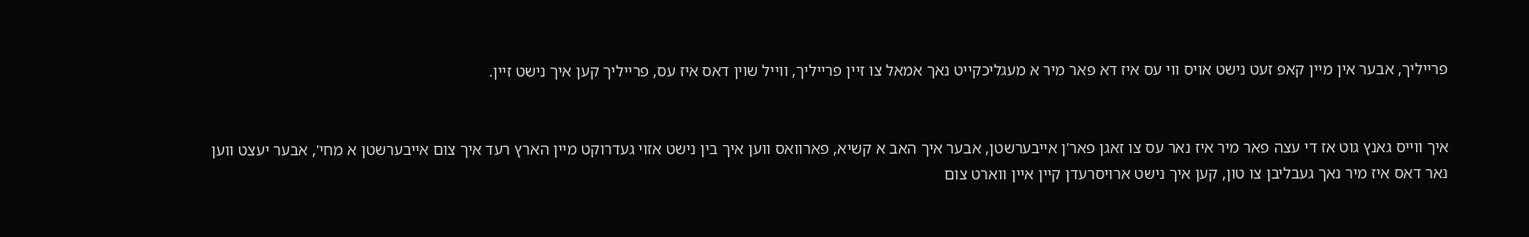פרייליך, אבער אין מיין קאפ זעט נישט אויס ווי עס איז דא פאר מיר א מעגליכקייט נאך אמאל צו זיין פרייליך, ווייל שוין דאס איז עס, פרייליך קען איך נישט זיין.


איך ווייס גאנץ גוט אז די עצה פאר מיר איז נאר עס צו זאגן פאר'ן אייבערשטן, אבער איך האב א קשיא, פארוואס ווען איך בין נישט אזוי געדרוקט מיין הארץ רעד איך צום אייבערשטן א מחי', אבער יעצט ווען נאר דאס איז מיר נאך געבליבן צו טון, קען איך נישט ארויסרעדן קיין איין ווארט צום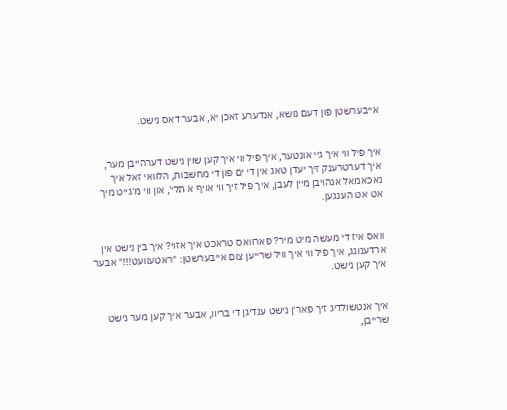אייבערשטן פון דעם נושא, אנדערע זאכן יא, אבער דאס נישט.


איך פיל ווי איך גיי אונטער, איך פיל ווי איך קען שוין נישט דערהייבן מער, איך דערטרענק זיך יעדן טאג אין די ים פון די מחשבות, הלוואי זאל איך נאכאמאל אנהויבן מיין לעבן, איך פיל זיך ווי אויף א תלי', און ווי מ'גייט מיך אט אט הענגען.


וואס איז די מעשה מיט מיר? פארוואס טראכט איך אזוי? איך בין נישט אין ארדענונג, איך פיל ווי איך וויל שרייען צום אייבערשטן: "ראטעוועט!!!" אבער איך קען נישט.


איך אנטשולדיג זיך פאר'ן נישט ענדיגן די בריוו, אבער איך קען מער נישט שרייבן,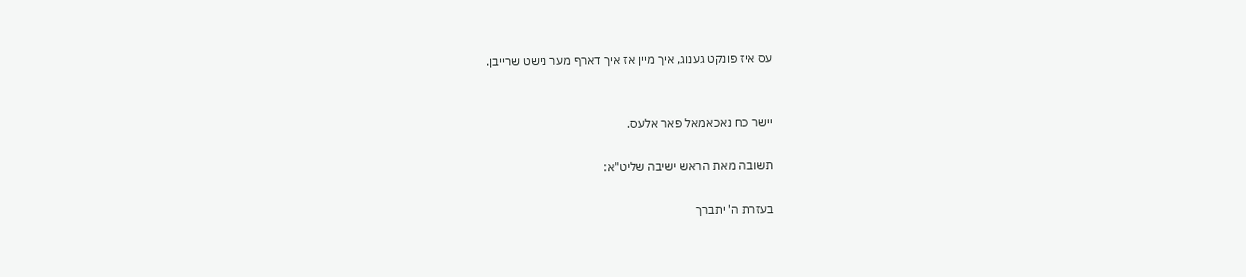עס איז פונקט גענוג, איך מיין אז איך דארף מער נישט שרייבן.


יישר כח נאכאמאל פאר אלעס.

תשובה מאת הראש ישיבה שליט"א:

בעזרת ה' יתברך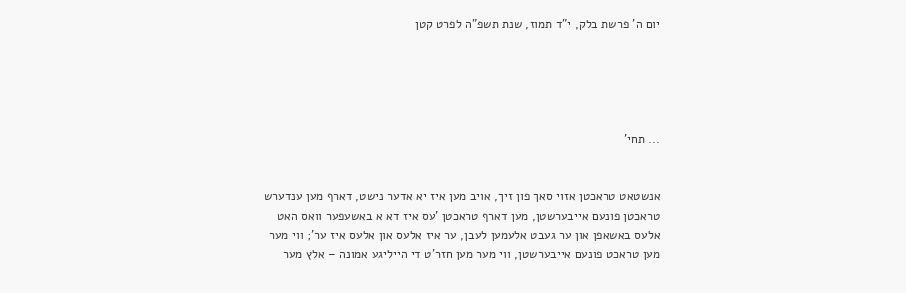יום ה' פרשת בלק, י"ד תמוז, שנת תשפ"ה לפרט קטן





... תחי'


אנשטאט טראכטן אזוי סאך פון זיך, אויב מען איז יא אדער נישט, דארף מען ענדערש טראכטן פונעם אייבערשטן, מען דארף טראכטן 'עס איז דא א באשעפער וואס האט אלעס באשאפן און ער געבט אלעמען לעבן, ער איז אלעס און אלעס איז ער'; ווי מער מען טראכט פונעם אייבערשטן, ווי מער מען חזר'ט די הייליגע אמונה – אלץ מער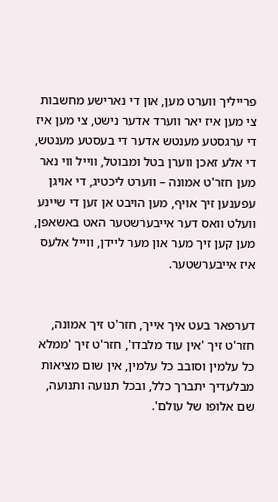פרייליך ווערט מען, און די נארישע מחשבות צי מען איז יאר ווערד אדער נישט, צי מען איז די ערגסטע מענטש אדער די בעסטע מענטש, די אלע זאכן ווערן בטל ומבוטל, ווייל ווי נאר מען חזר'ט אמונה – ווערט ליכטיג, די אויגן עפענען זיך אויף, מען הויבט אן זען די שיינע וועלט וואס דער אייבערשטער האט באשאפן, מען קען זיך מער און מער ליידן, ווייל אלעס איז אייבערשטער.


דערפאר בעט איך אייך, חזר'ט זיך אמונה, חזר'ט זיך 'אין עוד מלבדו', חזר'ט זיך 'ממלא כל עלמין וסובב כל עלמין, אין שום מציאות מבלעדיך יתברך כלל, ובכל תנועה ותנועה, שם אלופו של עולם'.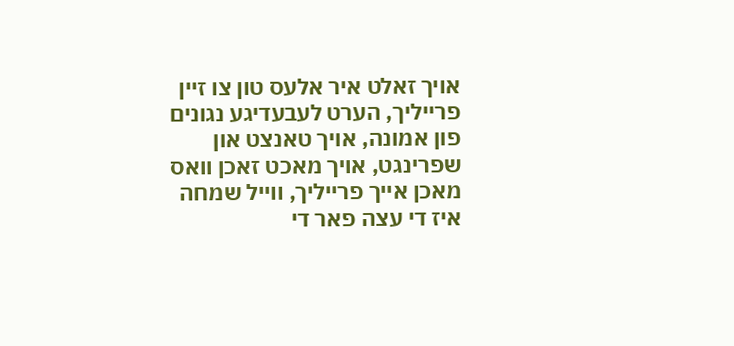אויך זאלט איר אלעס טון צו זיין פרייליך, הערט לעבעדיגע נגונים פון אמונה, אויך טאנצט און שפרינגט, אויך מאכט זאכן וואס מאכן אייך פרייליך, ווייל שמחה איז די עצה פאר די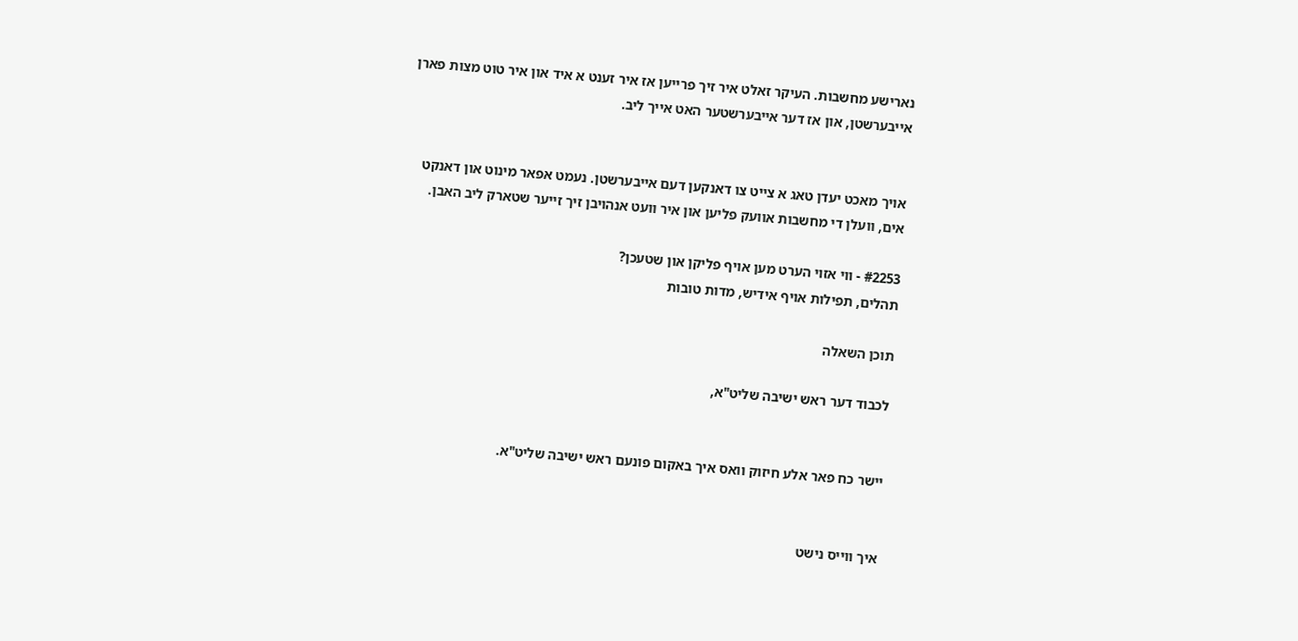נארישע מחשבות. העיקר זאלט איר זיך פרייען אז איר זענט א איד און איר טוט מצות פארן אייבערשטן, און אז דער אייבערשטער האט אייך ליב.


אויך מאכט יעדן טאג א צייט צו דאנקען דעם אייבערשטן. נעמט אפאר מינוט און דאנקט אים, וועלן די מחשבות אוועק פליען און איר וועט אנהויבן זיך זייער שטארק ליב האבן.

#2253 - ווי אזוי הערט מען אויף פליקן און שטעכן?
תהלים, תפילות אויף אידיש, מדות טובות

תוכן השאלה

לכבוד דער ראש ישיבה שליט"א,


יישר כח פאר אלע חיזוק וואס איך באקום פונעם ראש ישיבה שליט"א.


איך ווייס נישט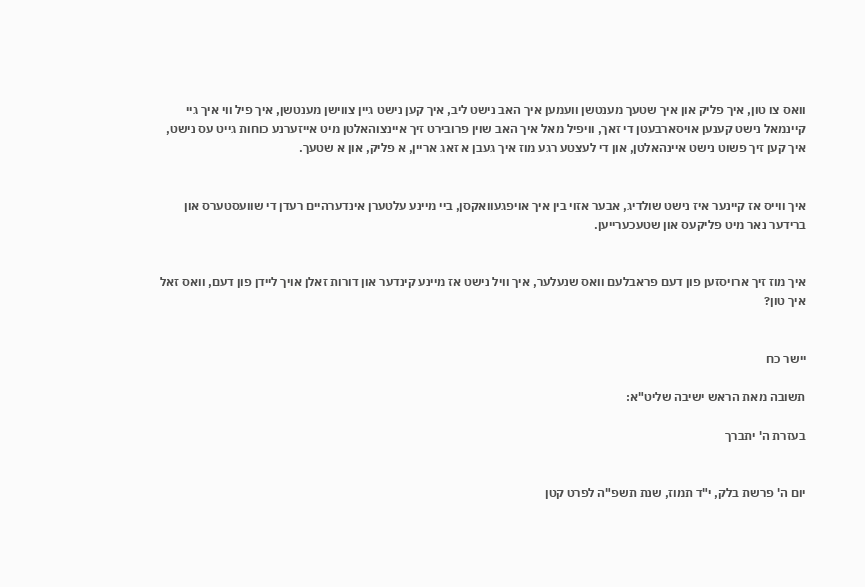וואס צו טון, איך פליק און איך שטעך מענטשן וועמען איך האב נישט ליב, איך קען נישט גיין צווישן מענטשן, איך פיל ווי איך גיי קיינמאל נישט קענען אויסארבעטן די זאך, וויפיל מאל איך האב שוין פרובירט זיך איינצוהאלטן מיט אייזערנע כוחות גייט עס נישט, איך קען זיך פשוט נישט איינהאלטן, און די לעצטע רגע מוז איך געבן א זאג אריין, א פליק, און א שטעך.


איך ווייס אז קיינער איז נישט שולדיג, אבער אזוי בין איך אויפגעוואקסן, ביי מיינע עלטערן אינדערהיים רעדן די שוועסטערס און ברידער נאר מיט פליקעס און שטעכערייען.


איך מוז זיך ארויסזען פון דעם פראבלעם וואס שנעלער, איך וויל נישט אז מיינע קינדער און דורות זאלן אויך ליידן פון דעם, וואס זאל איך טון?


יישר כח

תשובה מאת הראש ישיבה שליט"א:

בעזרת ה' יתברך


יום ה' פרשת בלק, י"ד תמוז, שנת תשפ"ה לפרט קטן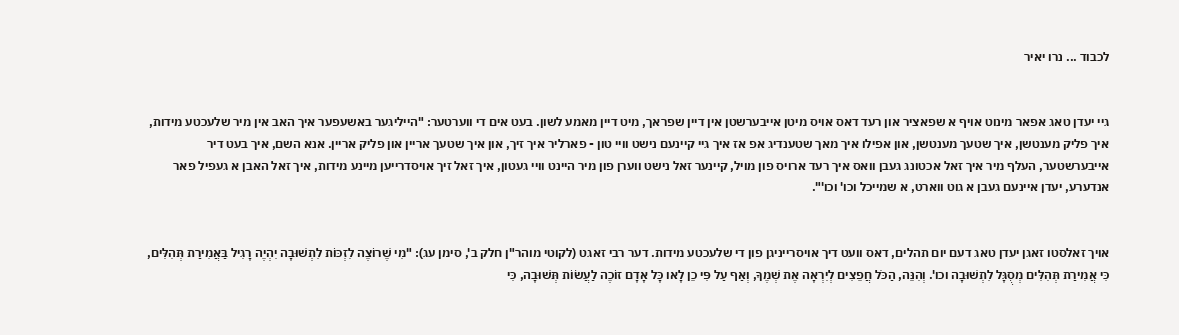לכבוד ... נרו יאיר


גיי יעדן טאג אפאר מינוט אויף א שפאציר און רעד דאס אויס מיטן אייבערשטן אין דיין שפראך, מיט דיין מאמע לשון. בעט אים די ווערטער: "הייליגער באשעפער איך האב אין מיר שלעכטע מידות, איך פליק מענטשן, איך שטעך מענטשן, און אפילו איך מאך שטענדיג אפ אז איך גיי קיינעם נישט וויי טון - פארליר איך זיך, און איך שטעך אריין און פליק אריין. אנא השם, איך בעט דיר אייבערשטער, העלף מיר איך זאל אכטונג געבן וואס איך רעד ארויס פון מויל, קיינער זאל נישט ווערן פון מיר היינט וויי געטון, איך זאל זיך אויסדרייען מיינע מידות, איך זאל האבן א געפיל פאר אנדערע, יעדן איינעם געבן א גוט ווארט, א שמייכל וכו' וכו'".


אויך זאלסטו זאגן יעדן טאג דעם יום תהלים, דאס וועט דיך אויסרייניגן פון די שלעכטע מידות. דער רבי זאגט (לקוטי מוהר"ן חלק ב', סימן עג): "מִי שֶׁרוֹצֶה לִזְכּוֹת לִתְשׁוּבָה יִהְיֶה רָגִיל בַּאֲמִירַת תְּהִלִּים, כִּי אֲמִירַת תְּהִלִּים מְסֻגָּל לִתְשׁוּבָה וכו'. וְהִנֵּה, הַכֹּל חֲפֵצִים לְיִרְאָה אֶת שְׁמֶךָ, וְאַף עַל פִּי כֵן לָאו כָּל אָדָם זוֹכֶה לַעֲשׂוֹת תְּשׁוּבָה, כִּי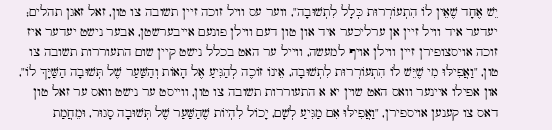יֵשׁ אֶחָד שֶׁאֵין לוֹ הִתְעוֹרְרוּת כְּלָל לִתְשׁוּבָה", ווער עס וויל זוכה זיין תשובה צו טון, זאל זאגן תהלים; יעדער איד וויל זיין אן ערליכער איד און טון דעם ווילן פונעם אייבערשטן, אבער נישט יעדער איז זוכה אויסצופירן זיין ווילן אויף למעשה, ווייל ער האט בכלל נישט קיין שום התעוררות תשובה צו טון, "וַאֲפִילּוּ מִי שֶׁיֵּשׁ לוֹ הִתְעוֹרְרוּת לִתְשׁוּבָה, אֵינוֹ זוֹכֶה לְהַגִּיעַ אֶל הָאוֹת וְהַשַּׁעַר שֶׁל תְּשׁוּבָה הַשַּׁיָּךְ לוֹ", און אפילו איינער וואס האט שוין יא א התעוררות תשובה צו טון, ווייסט ער נישט וואס ער זאל טון דאס צו קענען אויספירן, "וַאֲפִילּוּ אִם מַגִּיעַ לְשָׁם, יָכוֹל לִהְיוֹת שֶׁהַשַּׁעַר שֶׁל תְּשׁוּבָה סָגוּר, וּמֵחֲמַת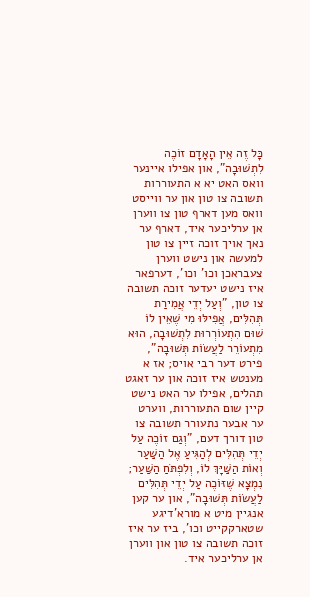כָּל זֶה אֵין הָאָדָם זוֹכֶה לִתְשׁוּבָה", און אפילו איינער וואס האט יא א התעוררות תשובה צו טון און ער ווייסט וואס מען דארף טון צו ווערן אן ערליכער איד, דארף ער נאך אויך זוכה זיין צו טון למעשה און נישט ווערן צעבראכן וכו' וכו', דערפאר איז נישט יעדער זוכה תשובה צו טון, "וְעַל יְדֵי אֲמִירַת תְּהִלִּים, אֲפִילּוּ מִי שֶׁאֵין לוֹ שׁוּם הִתְעוֹרְרוּת לִתְשׁוּבָה, הוּא מִתְעוֹרֵר לַעֲשׂוֹת תְּשׁוּבָה", פירט דער רבי אויס; אז א מענטש איז זוכה און ער זאגט תהלים, אפילו ער האט נישט קיין שום התעוררות, ווערט ער אבער נתעורר תשובה צו טון דורך דעם, "וְגַם זוֹכֶה עַל יְדֵי תְּהִלִּים לְהַגִּיעַ אֶל הַשַּׁעַר וְאוֹת הַשַּׁיָּךְ לוֹ, וְלִפְתֹּחַ הַשַּׁעַר; נִמְצָא שֶׁזּוֹכֶה עַל יְדֵי תְּהִלִּים לַעֲשׂוֹת תְּשׁוּבָה", און ער קען אנגיין מיט א מורא'דיגע שטארקקייט וכו', ביז ער איז זוכה תשובה צו טון און ווערן אן ערליכער איד.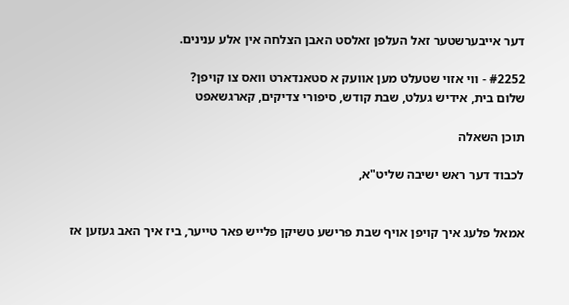דער אייבערשטער זאל העלפן זאלסט האבן הצלחה אין אלע ענינים.

#2252 - ווי אזוי שטעלט מען אוועק א סטאנדארט וואס צו קויפן?
שלום בית, אידיש געלט, שבת קודש, סיפורי צדיקים, קארגשאפט

תוכן השאלה

לכבוד דער ראש ישיבה שליט"א,


אמאל פלעג איך קויפן אויף שבת פרישע טשיקן פלייש פאר טייער, ביז איך האב געזען אז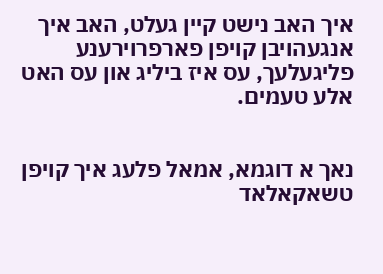איך האב נישט קיין געלט, האב איך אנגעהויבן קויפן פארפרוירענע פליגעלעך, עס איז ביליג און עס האט אלע טעמים.


נאך א דוגמא, אמאל פלעג איך קויפן טשאקאלאד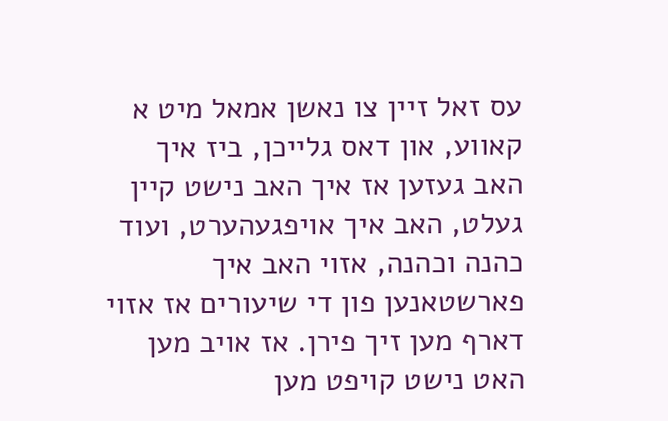עס זאל זיין צו נאשן אמאל מיט א קאווע, און דאס גלייכן, ביז איך האב געזען אז איך האב נישט קיין געלט, האב איך אויפגעהערט, ועוד כהנה וכהנה, אזוי האב איך פארשטאנען פון די שיעורים אז אזוי דארף מען זיך פירן. אז אויב מען האט נישט קויפט מען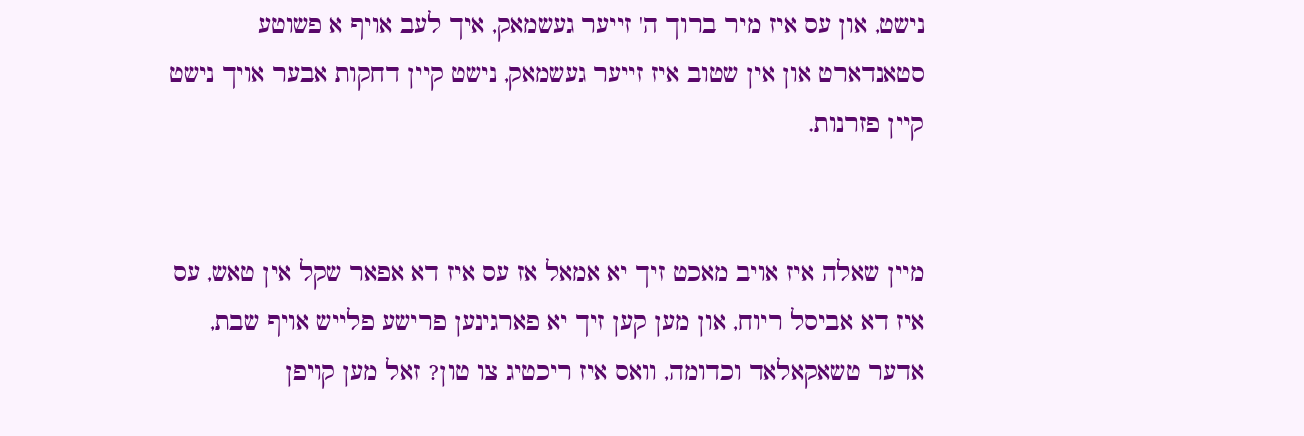נישט, און עס איז מיר ברוך ה' זייער געשמאק, איך לעב אויף א פשוטע סטאנדארט און אין שטוב איז זייער געשמאק, נישט קיין דחקות אבער אויך נישט קיין פזרנות.


מיין שאלה איז אויב מאכט זיך יא אמאל אז עס איז דא אפאר שקל אין טאש, עס איז דא אביסל ריוח, און מען קען זיך יא פארגינען פרישע פלייש אויף שבת, אדער טשאקאלאד וכדומה, וואס איז ריכטיג צו טון? זאל מען קויפן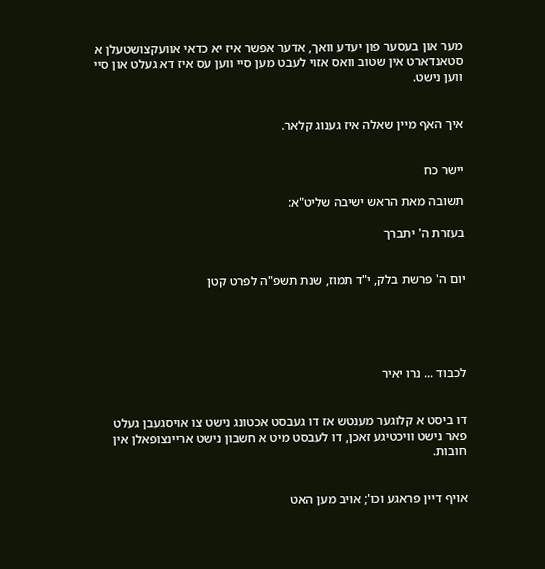מער און בעסער פון יעדע וואך, אדער אפשר איז יא כדאי אוועקצושטעלן א סטאנדארט אין שטוב וואס אזוי לעבט מען סיי ווען עס איז דא געלט און סיי ווען נישט.


איך האף מיין שאלה איז גענוג קלאר.


יישר כח

תשובה מאת הראש ישיבה שליט"א:

בעזרת ה' יתברך


יום ה' פרשת בלק, י"ד תמוז, שנת תשפ"ה לפרט קטן





לכבוד ... נרו יאיר


דו ביסט א קלוגער מענטש אז דו געבסט אכטונג נישט צו אויסגעבן געלט פאר נישט וויכטיגע זאכן, דו לעבסט מיט א חשבון נישט אריינצופאלן אין חובות.


אויף דיין פראגע וכו'; אויב מען האט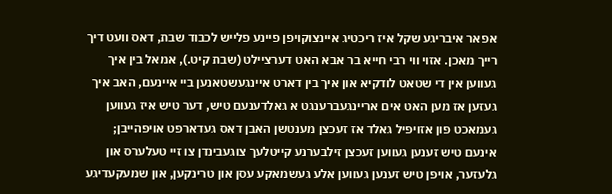אפאר איבריגע שקל איז ריכטיג איינצוקויפן פיינע פלייש לכבוד שבת, דאס וועט דיך רייך מאכן. אזוי ווי רבי חייא בר אבא האט דערציילט (שבת קיט.), אמאל בין איך געווען אין די שטאט לודקיא און איך בין דארט איינגעשטאנען ביי איינעם, האב איך געזען אז מען האט אים אריינגעברענגט א גאלדענעם טיש, דער טיש איז געווען געמאכט פון אזויפיל גאלד אז זעכצן מענטשן האבן דאס געדארפט אויפהייבן; אינעם טיש זענען געווען זעכצן זילבערנע קייטלעך צוגעבינדן צו זיי טעלערס און גלעזער, אויפן טיש זענען געווען אלע געשמאקע עסן און טרינקען, און שמעקעדיגע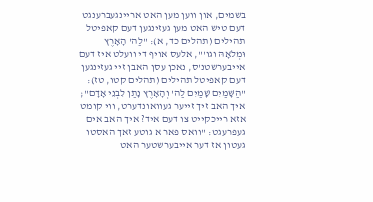בשמים, און ווען מען האט אריינגעברענגט דעם טיש האט מען געזינגען דעם קאפיטל תהילים (תהלים כד, א): "לַה' הָאָרֶץ וּמְלֹאָהּ וגו'", אלעס אויף די וועלט איז דעם אייבערשטנ'ס, נאכן עסן האבן זיי געזינגען דעם קאפיטל תהילים (תהלים קטו, טז): "הַשָּׁמַיִם שָׁמַיִם לַה' וְהָאָרֶץ נָתַן לִבְנֵי אָדָם"; איך האב זיך זייער געוואונדערט, ווי קומט אזא רייכקייט צו דעם איד? איך האב אים געפרעגט: "וואס פאר א גוטע זאך האסטו געטון אז דער אייבערשטער האט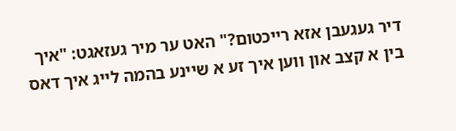דיר געגעבן אזא רייכטום?" האט ער מיר געזאגט: "איך בין א קצב און ווען איך זע א שיינע בהמה לייג איך דאס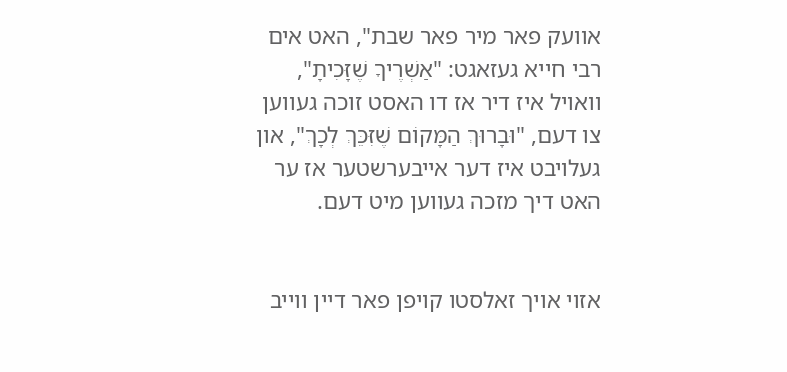אוועק פאר מיר פאר שבת", האט אים רבי חייא געזאגט: "אַשְׁרֶיךָ שֶׁזָּכִיתָ", וואויל איז דיר אז דו האסט זוכה געווען צו דעם, "וּבָרוּךְ הַמָּקוֹם שֶׁזִּכֵּךְ לְכָךְ", און געלויבט איז דער אייבערשטער אז ער האט דיך מזכה געווען מיט דעם.


אזוי אויך זאלסטו קויפן פאר דיין ווייב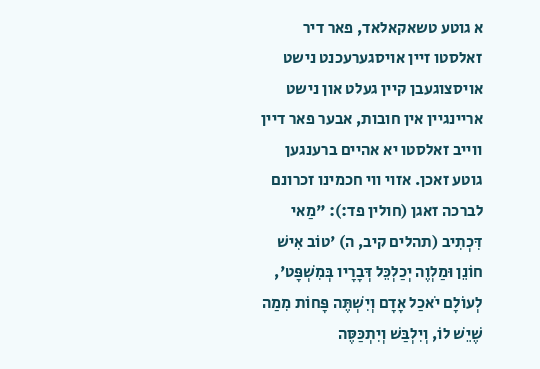א גוטע טשאקאלאד, פאר דיר זאלסטו זיין אויסגערעכנט נישט אויסצוגעבן קיין געלט און נישט אריינגיין אין חובות, אבער פאר דיין ווייב זאלסטו יא אהיים ברענגען גוטע זאכן. אזוי ווי חכמינו זכרונם לברכה זאגן (חולין פד:): "מַאי דִּכְתִיב (תהלים קיב, ה) 'טוֹב אִישׁ חוֹנֵן וּמַלְוֶה יְכַלְכֵּל דְּבָרָיו בְּמִשְׁפָּט', לְעוֹלָם יֹאכַל אָדָם וְיִשְׁתֶּה פָּחוֹת מִמַה שֶׁיֵשׁ לוֹ, וְיִלְבַּשׁ וְיִתְכַּסֶּה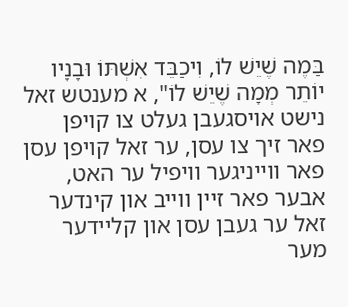בַּמֶה שֶׁיֵשׁ לוֹ, וִיכַבֵּד אִשְׁתּוֹ וּבָנָיו יוֹתֵר מְמָה שֶׁיֵשׁ לוֹ", א מענטש זאל נישט אויסגעבן געלט צו קויפן פאר זיך צו עסן, ער זאל קויפן עסן פאר ווייניגער וויפיל ער האט, אבער פאר זיין ווייב און קינדער זאל ער געבן עסן און קליידער מער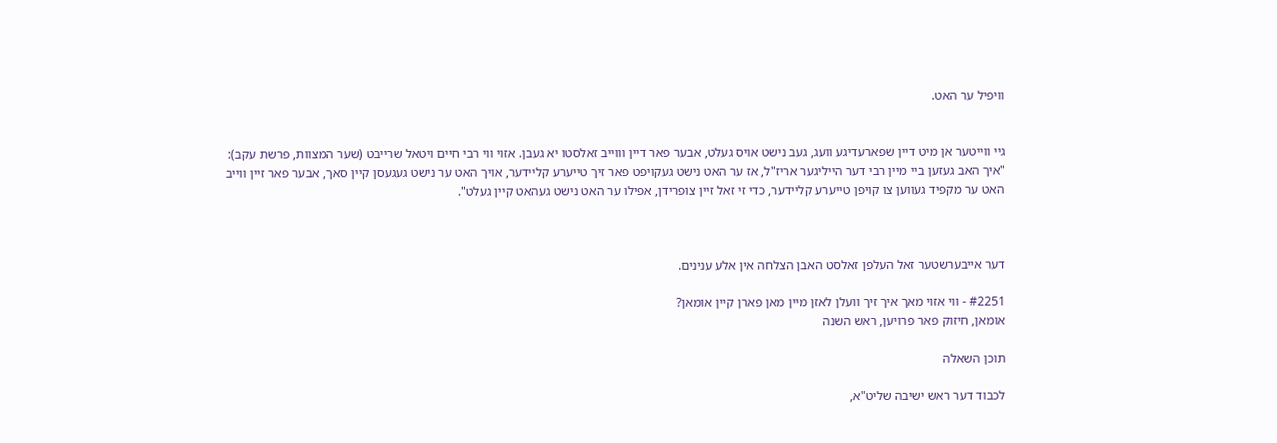וויפיל ער האט.


גיי ווייטער אן מיט דיין שפארעדיגע וועג, געב נישט אויס געלט, אבער פאר דיין וווייב זאלסטו יא געבן. אזוי ווי רבי חיים ויטאל שרייבט (שער המצוות, פרשת עקב): "איך האב געזען ביי מיין רבי דער הייליגער אריז"ל, אז ער האט נישט געקויפט פאר זיך טייערע קליידער, אויך האט ער נישט געגעסן קיין סאך, אבער פאר זיין ווייב האט ער מקפיד געווען צו קויפן טייערע קליידער, כדי זי זאל זיין צופרידן, אפילו ער האט נישט געהאט קיין געלט".



דער אייבערשטער זאל העלפן זאלסט האבן הצלחה אין אלע ענינים.

#2251 - ווי אזוי מאך איך זיך וועלן לאזן מיין מאן פארן קיין אומאן?
אומאן, חיזוק פאר פרויען, ראש השנה

תוכן השאלה

לכבוד דער ראש ישיבה שליט"א,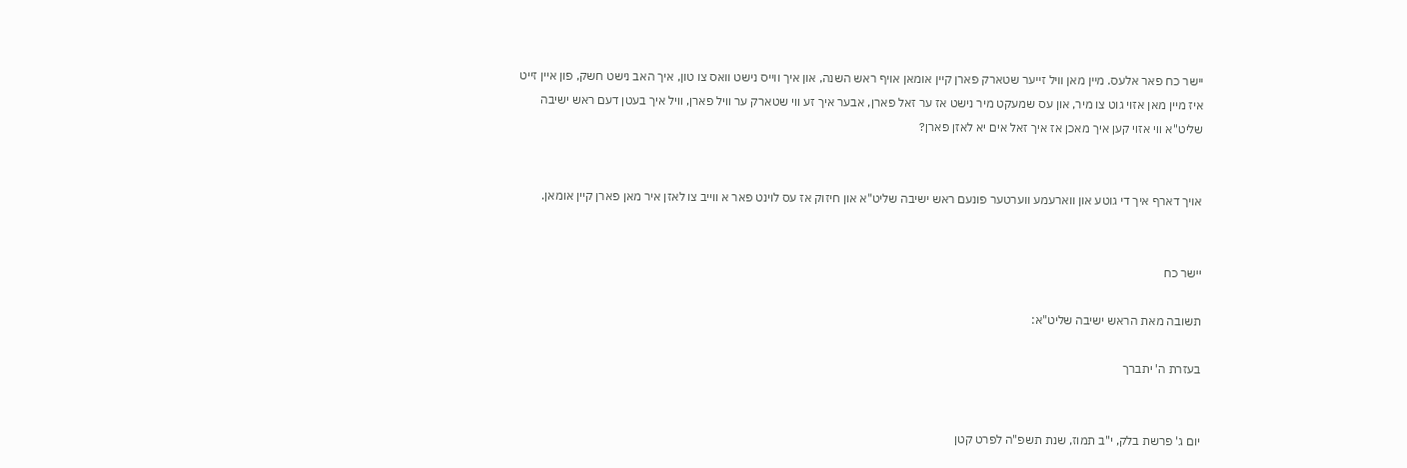יישר כח פאר אלעס. מיין מאן וויל זייער שטארק פארן קיין אומאן אויף ראש השנה, און איך ווייס נישט וואס צו טון, איך האב נישט חשק, פון איין זייט איז מיין מאן אזוי גוט צו מיר, און עס שמעקט מיר נישט אז ער זאל פארן, אבער איך זע ווי שטארק ער וויל פארן, וויל איך בעטן דעם ראש ישיבה שליט"א ווי אזוי קען איך מאכן אז איך זאל אים יא לאזן פארן?


אויך דארף איך די גוטע און ווארעמע ווערטער פונעם ראש ישיבה שליט"א און חיזוק אז עס לוינט פאר א ווייב צו לאזן איר מאן פארן קיין אומאן.


יישר כח

תשובה מאת הראש ישיבה שליט"א:

בעזרת ה' יתברך


יום ג' פרשת בלק, י"ב תמוז, שנת תשפ"ה לפרט קטן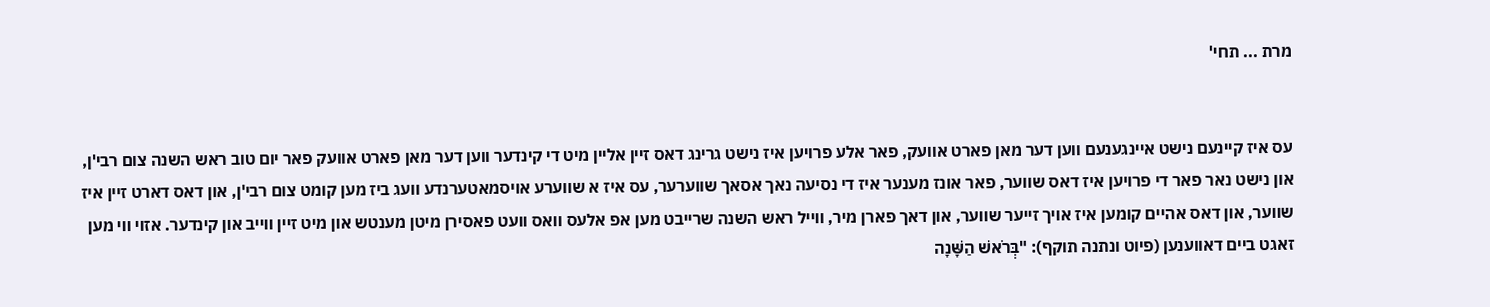מרת ... תחי'


עס איז קיינעם נישט איינגענעם ווען דער מאן פארט אוועק, פאר אלע פרויען איז נישט גרינג דאס זיין אליין מיט די קינדער ווען דער מאן פארט אוועק פאר יום טוב ראש השנה צום רבי'ן, און נישט נאר פאר די פרויען איז דאס שווער, פאר אונז מענער איז די נסיעה נאך אסאך שווערער, עס איז א שווערע אויסמאטערנדע וועג ביז מען קומט צום רבי'ן, און דאס דארט זיין איז שווער, און דאס אהיים קומען איז אויך זייער שווער, און דאך פארן מיר, ווייל ראש השנה שרייבט מען אפ אלעס וואס וועט פאסירן מיטן מענטש און מיט זיין ווייב און קינדער. אזוי ווי מען זאגט ביים דאווענען (פיוט ונתנה תוקף): "בְּרֹאשׁ הַשָּׁנָה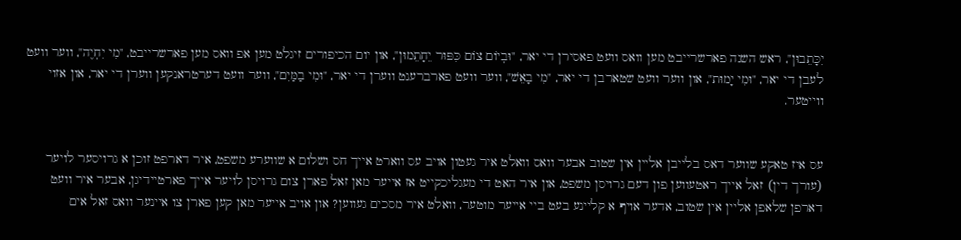יִכָּתֵבוּן", ראש השנה פארשרייבט מען וואס וועט פאסירן די יאר, "וּבְיוֹם צוֹם כִּפּוּר יֵחָתֵמוּן", און יום הכיפורים זיגלט מען אפ וואס מען פארשרייבט, "מִי יִחְיֶה", ווער וועט לעבן די יאר, "וּמִי יָמוּת", און ווער וועט שטארבן די יאר, "מִי בָאֵשׁ", ווער וועט פארברענט ווערן די יאר, "וּמִי בַמַּיִם", ווער וועט דערטראנקען ווערן די יאר, און אזוי ווייטער.


עס איז טאקע שווער דאס בלייבן אליין אין שטוב אבער וואס וואלט איר געטון אויב עס ווארט אייך חס ושלום א שווערע משפט, איר דארפט זוכן א גרויסער לויער (עורך דין) זאל אייך ראטעווען פון דעם גרויסן משפט, און איר האט די מעגליכקייט אז אייער מאן זאל פארן צום גרויסן לויער אייך פארטיידיגן, אבער איר וועט דארפן שלאפן אליין אין שטוב, אדער אויף א קליינע בעט ביי אייער מוטער, וואלט איר מסכים געווען? און אויב אייער מאן קען פארן צו איינער וואס זאל אים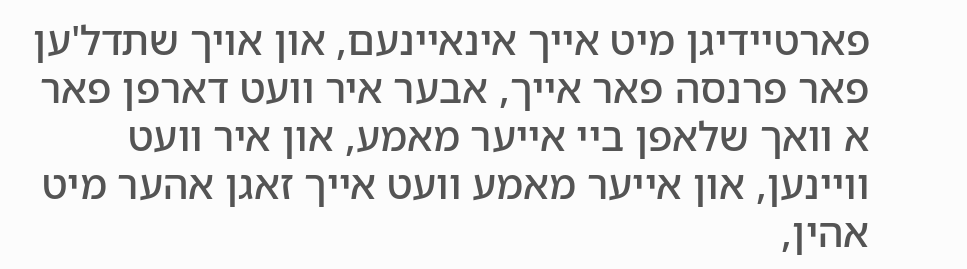פארטיידיגן מיט אייך אינאיינעם, און אויך שתדל'ען פאר פרנסה פאר אייך, אבער איר וועט דארפן פאר א וואך שלאפן ביי אייער מאמע, און איר וועט וויינען, און אייער מאמע וועט אייך זאגן אהער מיט אהין,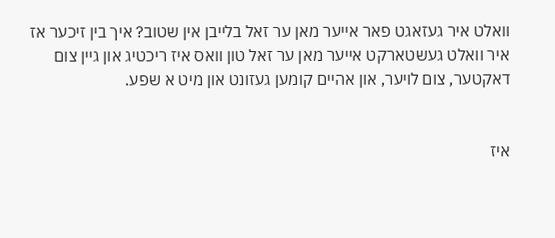וואלט איר געזאגט פאר אייער מאן ער זאל בלייבן אין שטוב? איך בין זיכער אז איר וואלט געשטארקט אייער מאן ער זאל טון וואס איז ריכטיג און גיין צום דאקטער, צום לויער, און אהיים קומען געזונט און מיט א שפע.


איז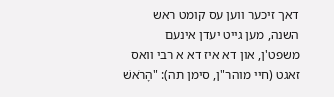דאך זיכער ווען עס קומט ראש השנה, מען גייט יעדן אינעם משפט'ן, און דא איז דא א רבי וואס זאגט (חיי מוהר"ן, סימן תה): "הָרֹאשׁ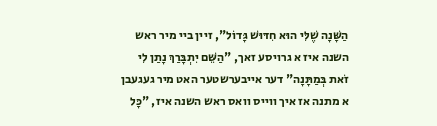הַשָּׁנָה שֶׁלִּי הוּא חִדּוּשׁ גָּדוֹל", זיין ביי מיר ראש השנה איז א גרויסע זאך, "הַשֵּׁם יִתְבָּרַךְ נָתַן לִי זֹאת בְּמַתָּנָה" דער אייבערשטער האט מיר געגעבן א מתנה אז איך ווייס וואס ראש השנה איז, "כָּל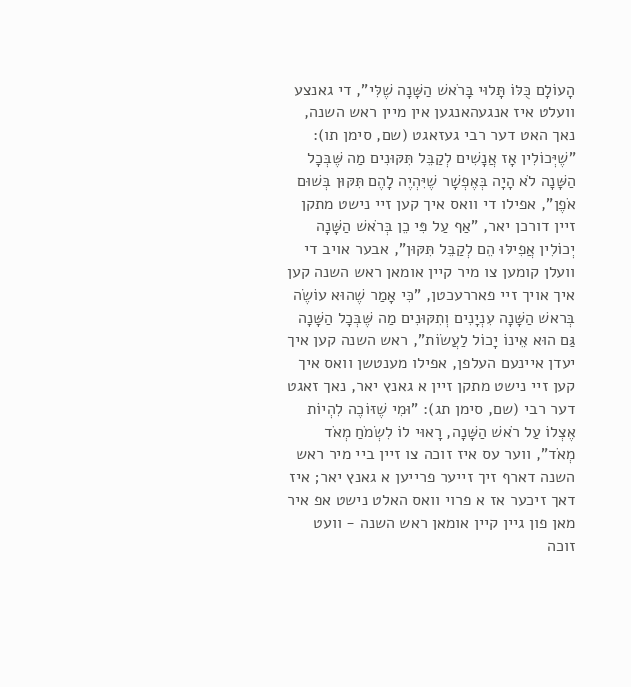הָעוֹלָם כֻּלּוֹ תָּלוּי בָּרֹאשׁ הַשָּׁנָה שֶׁלִּי", די גאנצע וועלט איז אנגעהאנגען אין מיין ראש השנה, נאך האט דער רבי געזאגט (שם, סימן תו): "שֶׁיְּכוֹלִין אָז אֲנָשִׁים לְקַבֵּל תִּקּוּנִים מַה שֶּׁבְּכָל הַשָּׁנָה לֹא הָיָה בְּאֶפְשָׁר שֶׁיִּהְיֶה לָהֶם תִּקּוּן בְּשׁוּם אֹפֶן", אפילו די וואס איך קען זיי נישט מתקן זיין דורכן יאר, "אַף עַל פִּי כֵן בְּרֹאשׁ הַשָּׁנָה יְכוֹלִין אֲפִילּוּ הֵם לְקַבֵּל תִּקּוּן", אבער אויב די וועלן קומען צו מיר קיין אומאן ראש השנה קען איך אויך זיי פאררעכטן, "כִּי אָמַר שֶׁהוּא עוֹשֶׂה בְּראשׁ הַשָּׁנָה עִנְיָנִים וְתִקּוּנִים מַה שֶּׁבְּכָל הַשָּׁנָה גַּם הוּא אֵינוֹ יָכוֹל לַעֲשׂוֹת", ראש השנה קען איך יעדן איינעם העלפן, אפילו מענטשן וואס איך קען זיי נישט מתקן זיין א גאנץ יאר, נאך זאגט דער רבי (שם, סימן תג): "וּמִי שֶׁזּוֹכֶה לִהְיוֹת אֶצְלוֹ עַל רֹאשׁ הַשָּׁנָה, רָאוּי לוֹ לִשְׂמֹחַ מְאֹד מְאֹד", ווער עס איז זוכה צו זיין ביי מיר ראש השנה דארף זיך זייער פרייען א גאנץ יאר; איז דאך זיכער אז א פרוי וואס האלט נישט אפ איר מאן פון גיין קיין אומאן ראש השנה - וועט זוכה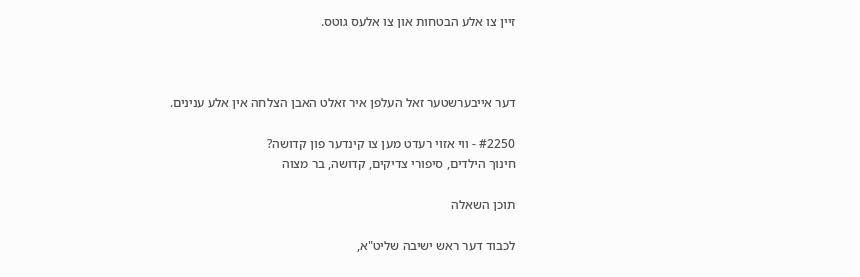זיין צו אלע הבטחות און צו אלעס גוטס.



דער אייבערשטער זאל העלפן איר זאלט האבן הצלחה אין אלע ענינים.

#2250 - ווי אזוי רעדט מען צו קינדער פון קדושה?
חינוך הילדים, סיפורי צדיקים, קדושה, בר מצוה

תוכן השאלה

לכבוד דער ראש ישיבה שליט"א,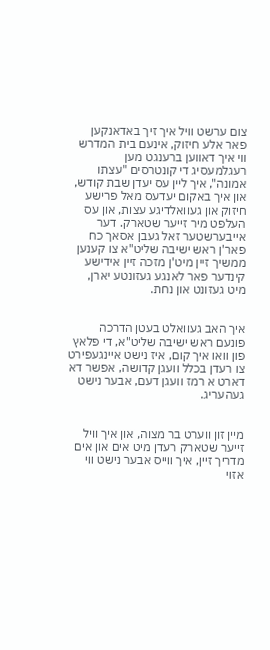צום ערשט וויל איך זיך באדאנקען פאר אלע חיזוק, אינעם בית המדרש ווי איך דאווען ברענגט מען רעגלמעסיג די קונטרסים "עצתו אמונה", איך ליין עס יעדן שבת קודש, און איך באקום יעדעס מאל פרישע חיזוק און געוואלדיגע עצות, און עס העלפט מיר זייער שטארק. דער אייבערשטער זאל געבן אסאך כח פאר'ן ראש ישיבה שליט"א צו קענען ממשיך זיין מיט'ן מזכה זיין אידישע קינדער פאר לאנגע געזונטע יארן, מיט געזונט און נחת.


איך האב געוואלט בעטן הדרכה פונעם ראש ישיבה שליט"א, די פלאץ פון וואו איך קום, איז נישט איינגעפירט צו רעדן בכלל וועגן קדושה, אפשר דא דארט א רמז וועגן דעם, אבער נישט געהעריג.


מיין זון ווערט בר מצוה, און איך וויל זייער שטארק רעדן מיט אים און אים מדריך זיין, איך ווייס אבער נישט ווי אזוי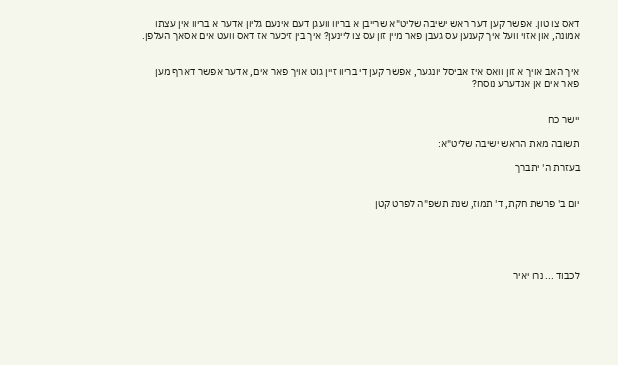דאס צו טון. אפשר קען דער ראש ישיבה שליט"א שרייבן א בריוו וועגן דעם אינעם גליון אדער א בריוו אין עצתו אמונה, און אזוי וועל איך קענען עס געבן פאר מיין זון עס צו ליינען? איך בין זיכער אז דאס וועט אים אסאך העלפן.


איך האב אויך א זון וואס איז אביסל יונגער, אפשר קען די בריוו זיין גוט אויך פאר אים, אדער אפשר דארף מען פאר אים אן אנדערע נוסח?


יישר כח

תשובה מאת הראש ישיבה שליט"א:

בעזרת ה' יתברך


יום ב' פרשת חקת, ד' תמוז, שנת תשפ"ה לפרט קטן





לכבוד ... נרו יאיר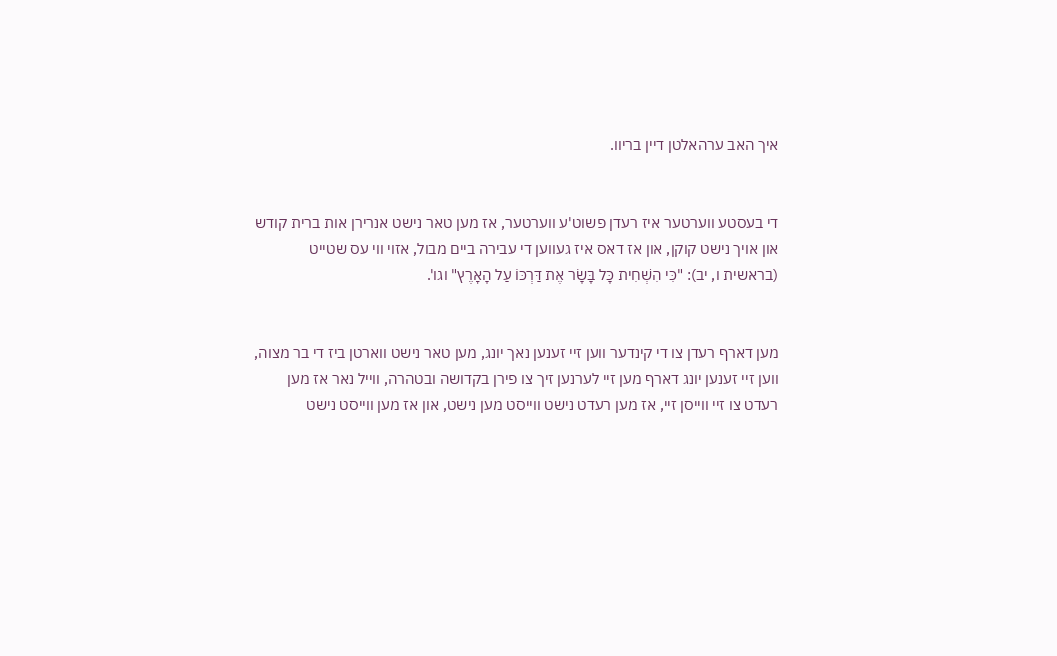איך האב ערהאלטן דיין בריוו.


די בעסטע ווערטער איז רעדן פשוט'ע ווערטער, אז מען טאר נישט אנרירן אות ברית קודש און אויך נישט קוקן, און אז דאס איז געווען די עבירה ביים מבול, אזוי ווי עס שטייט (בראשית ו, יב): "כִּי הִשְׁחִית כָּל בָּשָׂר אֶת דַּרְכּוֹ עַל הָאָרֶץ" וגו'.


מען דארף רעדן צו די קינדער ווען זיי זענען נאך יונג, מען טאר נישט ווארטן ביז די בר מצוה, ווען זיי זענען יונג דארף מען זיי לערנען זיך צו פירן בקדושה ובטהרה, ווייל נאר אז מען רעדט צו זיי ווייסן זיי, אז מען רעדט נישט ווייסט מען נישט, און אז מען ווייסט נישט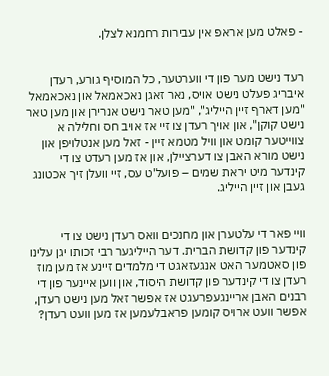- פאלט מען אראפ אין עבירות רחמנא לצלן.


רעד נישט מער פון די ווערטער, כל המוסיף גורע, רעדן איבריג פעלט נישט אויס, נאר זאגן נאכאמאל און נאכאמאל "מען דארף זיין הייליג", "מען טאר נישט אנרירן און מען טאר נישט קוקן", און אויך רעדן צו זיי אז אויב חס וחלילה א צווייטער קומט און וויל מטמא זיין - זאל מען אנטלויפן און נישט מורא האבן צו דערציילן, און אז מען רעדט צו די קינדער מיט יראת שמים – פועל'ט עס, זיי וועלן זיך אכטונג געבן און זיין הייליג.


וויי פאר די עלטערן און מחנכים וואס רעדן נישט צו די קינדער פון קדושת הברית. דער הייליגער רבי זכותו יגן עלינו פון סאטמער האט אנגעזאגט די מלמדים זיינע אז מען מוז רעדן צו די קינדער פון קדושת היסוד, און ווען איינער פון די רבנים האבן אריינגעפרעגט אז אפשר זאל מען נישט רעדן, אפשר וועט ארויס קומען פראבלעמען אז מען וועט רעדן?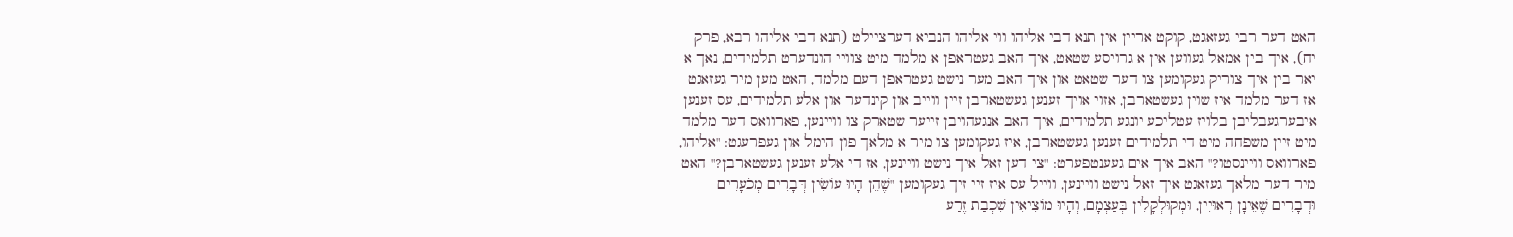האט דער רבי געזאגט, קוקט אריין אין תנא דבי אליהו ווי אליהו הנביא דערציילט (תנא דבי אליהו רבא, פרק יח), איך בין אמאל געווען אין א גרויסע שטאט, איך האב געטראפן א מלמד מיט צוויי הונדערט תלמידים, נאך א יאר בין איך צוריק געקומען צו דער שטאט און איך האב מער נישט געטראפן דעם מלמד, האט מען מיר געזאגט אז דער מלמד איז שוין געשטארבן, אזוי אויך זענען געשטארבן זיין ווייב און קינדער און אלע תלמידים, עס זענען איבערגעבליבן בלויז עטליכע יונגע תלמידים, איך האב אנגעהויבן זייער שטארק צו וויינען, פארוואס דער מלמד מיט זיין משפחה מיט די תלמידים זענען געשטארבן, איז געקומען צו מיר א מלאך פון הימל און געפרעגט: "אליהו, פארוואס וויינסטו?" האב איך אים געענטפערט: "צי דען זאל איך נישט וויינען, אז די אלע זענען געשטארבן?" האט מיר דער מלאך געזאגט איך זאל נישט וויינען, ווייל עס איז זיי זיך געקומען "שֶׁהֵן הָיוּ עוֹשִׂין דְּבָרִים מְכֹעָרִים וּדְבָרִים שֶׁאֵינָן רְאוּיִין, וּמְקוּלְקָלִין בְּעַצְמָם, וְהָיוּ מוֹצִיאִין שִׁכְבַת זֶרַע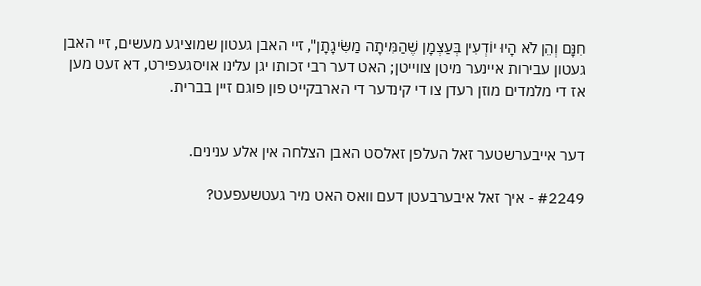חִנָּם וְהֵן לֹא הָיוּ יוֹדְעִין בְּעַצְמָן שֶׁהַמִּיתָה מַשִּׂיגָתָן", זיי האבן געטון שמוציגע מעשים, זיי האבן געטון עבירות איינער מיטן צווייטן; האט דער רבי זכותו יגן עלינו אויסגעפירט, דא זעט מען אז די מלמדים מוזן רעדן צו די קינדער די הארבקייט פון פוגם זיין בברית.


דער אייבערשטער זאל העלפן זאלסט האבן הצלחה אין אלע ענינים.

#2249 - איך זאל איבערבעטן דעם וואס האט מיר געטשעפעט?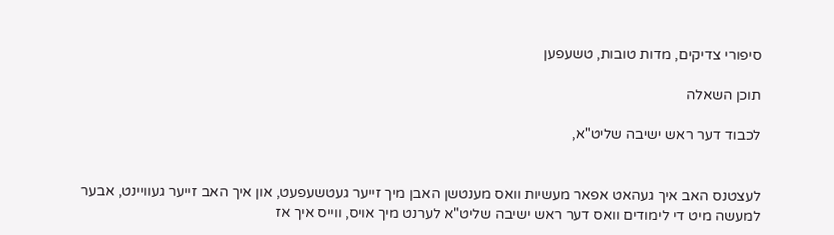סיפורי צדיקים, מדות טובות, טשעפען

תוכן השאלה

לכבוד דער ראש ישיבה שליט"א,


לעצטנס האב איך געהאט אפאר מעשיות וואס מענטשן האבן מיך זייער געטשעפעט, און איך האב זייער געוויינט, אבער למעשה מיט די לימודים וואס דער ראש ישיבה שליט"א לערנט מיך אויס, ווייס איך אז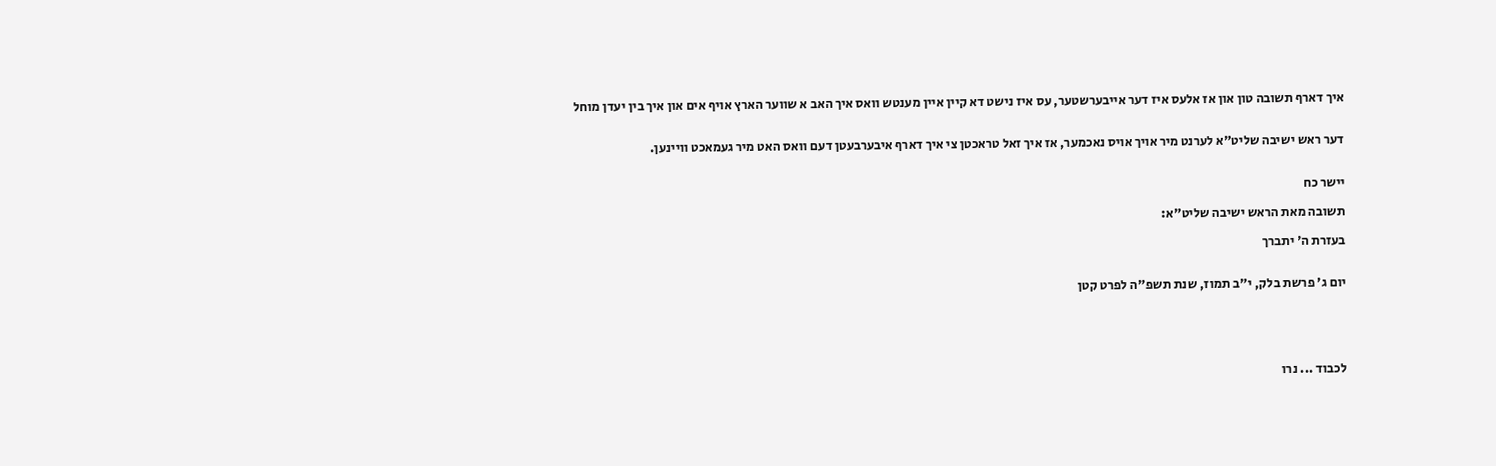איך דארף תשובה טון און אז אלעס איז דער אייבערשטער, עס איז נישט דא קיין איין מענטש וואס איך האב א שווער הארץ אויף אים און איך בין יעדן מוחל


דער ראש ישיבה שליט"א לערנט מיר אויך אויס נאכמער, אז איך זאל טראכטן צי איך דארף איבערבעטן דעם וואס האט מיר געמאכט וויינען.


יישר כח

תשובה מאת הראש ישיבה שליט"א:

בעזרת ה' יתברך


יום ג' פרשת בלק, י"ב תמוז, שנת תשפ"ה לפרט קטן





לכבוד ... נרו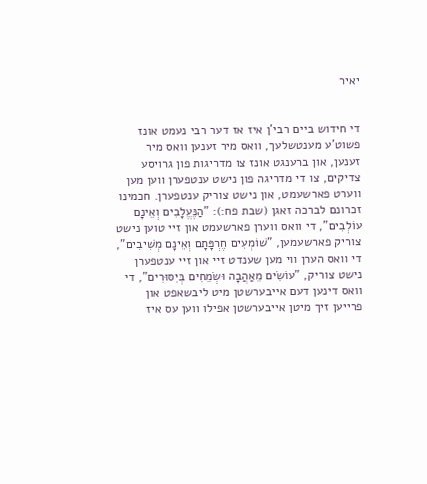יאיר


די חידוש ביים רבי'ן איז אז דער רבי נעמט אונז פשוט'ע מענטשלעך, וואס מיר זענען וואס מיר זענען, און ברענגט אונז צו מדריגות פון גרויסע צדיקים, צו די מדריגה פון נישט ענטפערן ווען מען ווערט פארשעמט, און נישט צוריק ענטפערן. חכמינו זכרונם לברכה זאגן (שבת פח:): "הַנֶּעֱלָבִים וְאֵינָם עוֹלְבִים", די וואס ווערן פארשעמט און זיי טוען נישט צוריק פארשעמען, "שׁוֹמְעִים חֶרְפָּתָם וְאֵינָם מְשִׁיבִים", די וואס הערן ווי מען שענדט זיי און זיי ענטפערן נישט צוריק, "עוֹשִׂים מֵאַהֲבָה וּשְׂמֵחִים בְּיִסּוּרִים", די וואס דינען דעם אייבערשטן מיט ליבשאפט און פרייען זיך מיטן אייבערשטן אפילו ווען עס איז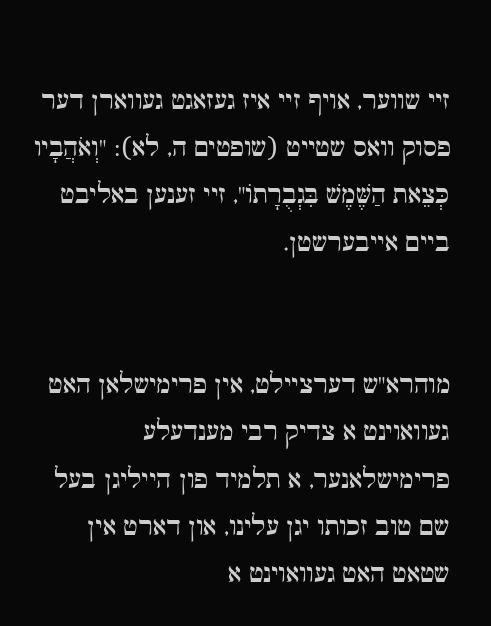זיי שווער, אויף זיי איז געזאגט געווארן דער פסוק וואס שטייט (שופטים ה, לא): "וְאֹהֲבָיו כְּצֵאת הַשֶּׁמֶשׁ בִּגְבֻרָתוֹ", זיי זענען באליבט ביים אייבערשטן.


מוהרא"ש דערציילט, אין פרימישלאן האט געוואוינט א צדיק רבי מענדעלע פרימישלאנער, א תלמיד פון הייליגן בעל שם טוב זכותו יגן עלינו, און דארט אין שטאט האט געוואוינט א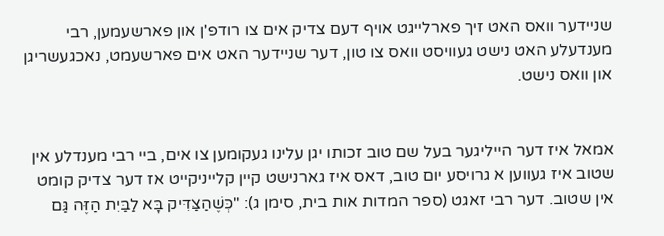שניידער וואס האט זיך פארלייגט אויף דעם צדיק אים צו רודפ'ן און פארשעמען, רבי מענדעלע האט נישט געוויסט וואס צו טון, דער שניידער האט אים פארשעמט, נאכגעשריגן און וואס נישט.


אמאל איז דער הייליגער בעל שם טוב זכותו יגן עלינו געקומען צו אים, ביי רבי מענדלע אין שטוב איז געווען א גרויסע יום טוב, דאס איז גארנישט קיין קלייניקייט אז דער צדיק קומט אין שטוב. דער רבי זאגט (ספר המדות אות בית, סימן ג): "כְּשֶׁהַצַּדִּיק בָּא לַבַּיִת הַזֶּה גַּם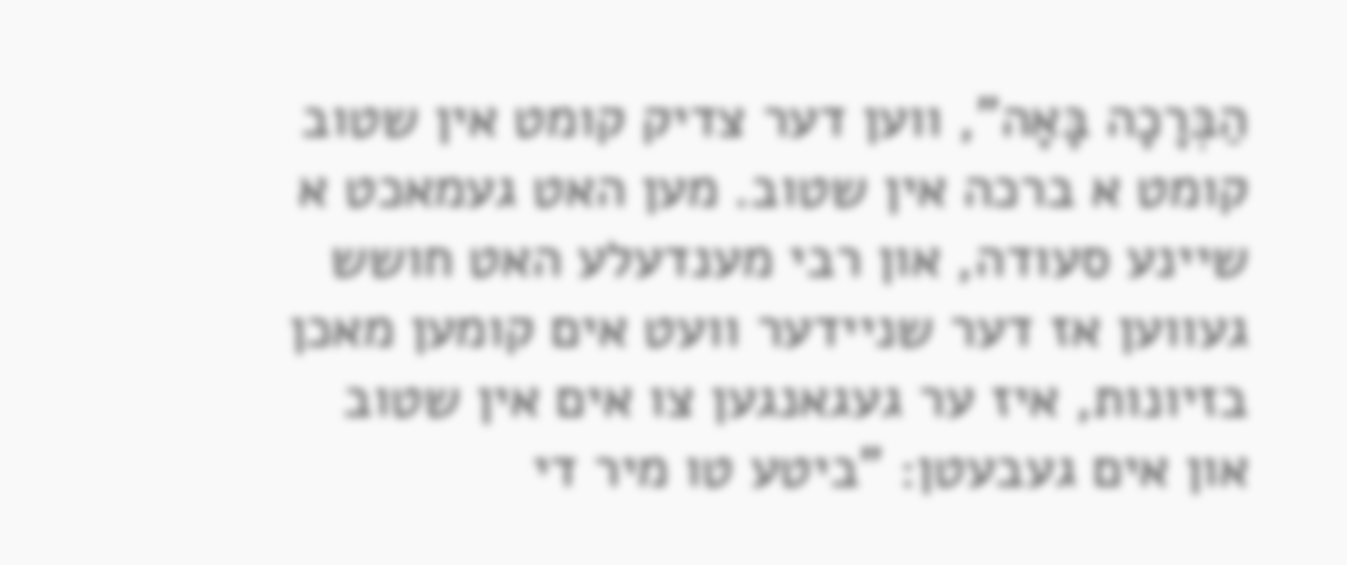הַבְּרָכָה בָּאָה", ווען דער צדיק קומט אין שטוב קומט א ברכה אין שטוב. מען האט געמאכט א שיינע סעודה, און רבי מענדעלע האט חושש געווען אז דער שניידער וועט אים קומען מאכן בזיונות, איז ער געגאנגען צו אים אין שטוב און אים געבעטן: "ביטע טו מיר די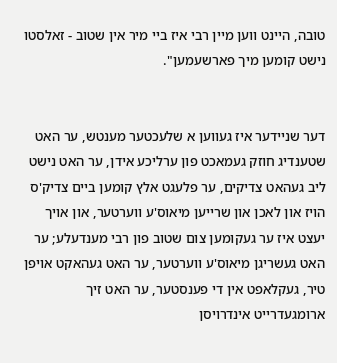טובה, היינט ווען מיין רבי איז ביי מיר אין שטוב - זאלסטו נישט קומען מיך פארשעמען".


דער שניידער איז געווען א שלעכטער מענטש, ער האט שטענדיג חוזק געמאכט פון ערליכע אידן, ער האט נישט ליב געהאט צדיקים, ער פלעגט אלץ קומען ביים צדיק'ס הויז און לאכן און שרייען מיאוס'ע ווערטער, און אויך יעצט איז ער געקומען צום שטוב פון רבי מענדעלע; ער האט געשריגן מיאוס'ע ווערטער, ער האט געהאקט אויפן טיר, געקלאפט אין די פענסטער, ער האט זיך ארומגעדרייט אינדרויסן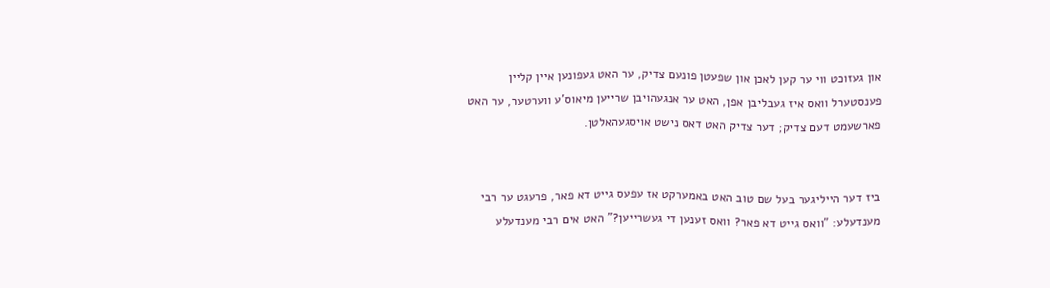און געזוכט ווי ער קען לאכן און שפעטן פונעם צדיק, ער האט געפונען איין קליין פענסטערל וואס איז געבליבן אפן, האט ער אנגעהויבן שרייען מיאוס'ע ווערטער, ער האט פארשעמט דעם צדיק; דער צדיק האט דאס נישט אויסגעהאלטן.


ביז דער הייליגער בעל שם טוב האט באמערקט אז עפעס גייט דא פאר, פרעגט ער רבי מענדעלע: "וואס גייט דא פאר? וואס זענען די געשרייען?" האט אים רבי מענדעלע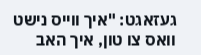געזאגט: "איך ווייס נישט וואס צו טון, איך האב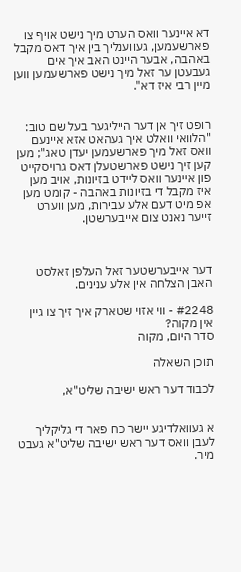דא איינער וואס הערט מיך נישט אויף צו פארשעמען, געווענליך בין איך דאס מקבל באהבה, אבער היינט האב איך אים געבעטן ער זאל מיך נישט פארשעמען ווען מיין רבי איז דא".


רופט זיך אן דער הייליגער בעל שם טוב: "הלוואי וואלט איך געהאט אזא איינעם וואס זאל מיך פארשעמען יעדן טאג"; מען קען זיך נישט פארשטעלן דאס גרויסקייט פון איינער וואס ליידט בזיונות, אויב מען איז מקבל די בזיונות באהבה - קומט מען אפ מיט דעם אלע עבירות, מען ווערט זייער נאנט צום אייבערשטן.



דער אייבערשטער זאל העלפן זאלסט האבן הצלחה אין אלע ענינים.

#2248 - ווי אזוי שטארק איך זיך צו גיין אין מקוה?
סדר היום, מקוה

תוכן השאלה

לכבוד דער ראש ישיבה שליט"א,


א געוואלדיגע יישר כח פאר די גליקליך לעבן וואס דער ראש ישיבה שליט"א געבט מיר.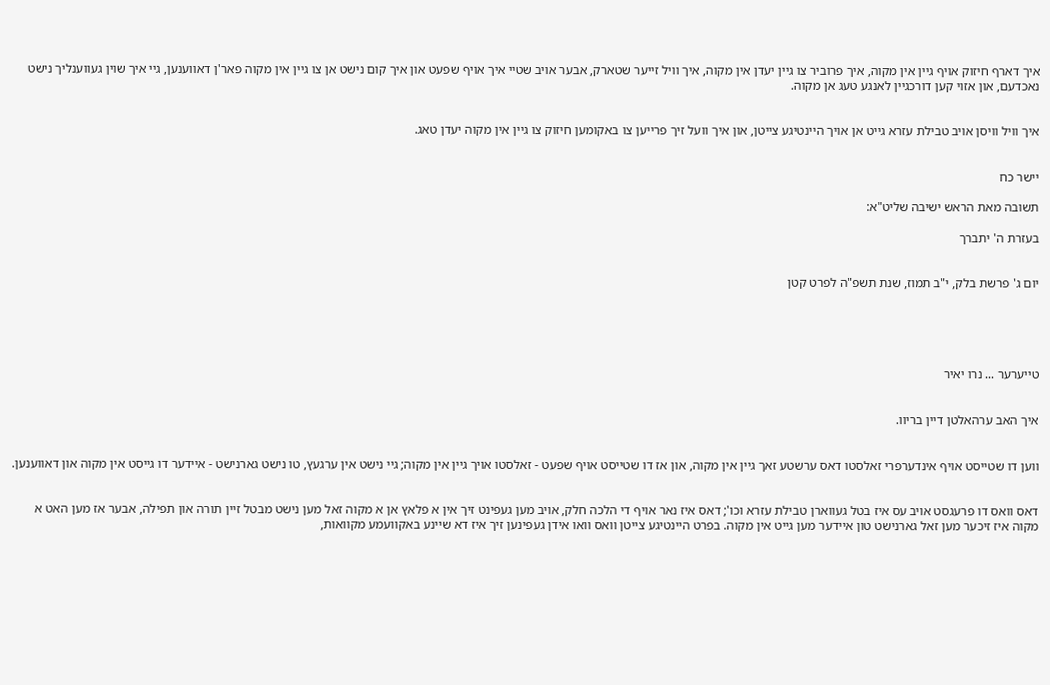איך דארף חיזוק אויף גיין אין מקוה, איך פרוביר צו גיין יעדן אין מקוה, איך וויל זייער שטארק, אבער אויב שטיי איך אויף שפעט און איך קום נישט אן צו גיין אין מקוה פאר'ן דאווענען, גיי איך שוין געווענליך נישט נאכדעם, און אזוי קען דורכגיין לאנגע טעג אן מקוה.


איך וויל וויסן אויב טבילת עזרא גייט אן אויך היינטיגע צייטן, און איך וועל זיך פרייען צו באקומען חיזוק צו גיין אין מקוה יעדן טאג.


יישר כח

תשובה מאת הראש ישיבה שליט"א:

בעזרת ה' יתברך


יום ג' פרשת בלק, י"ב תמוז, שנת תשפ"ה לפרט קטן





טייערער ... נרו יאיר


איך האב ערהאלטן דיין בריוו.


ווען דו שטייסט אויף אינדערפרי זאלסטו דאס ערשטע זאך גיין אין מקוה, און אז דו שטייסט אויף שפעט - זאלסטו אויך גיין אין מקוה; גיי נישט אין ערגעץ, טו נישט גארנישט - איידער דו גייסט אין מקוה און דאווענען.


דאס וואס דו פרעגסט אויב עס איז בטל געווארן טבילת עזרא וכו'; דאס איז נאר אויף די הלכה חלק, אויב מען געפינט זיך אין א פלאץ אן א מקוה זאל מען נישט מבטל זיין תורה און תפילה, אבער אז מען האט א מקוה איז זיכער מען זאל גארנישט טון איידער מען גייט אין מקוה. בפרט היינטיגע צייטן וואס וואו אידן געפינען זיך איז דא שיינע באקוועמע מקוואות,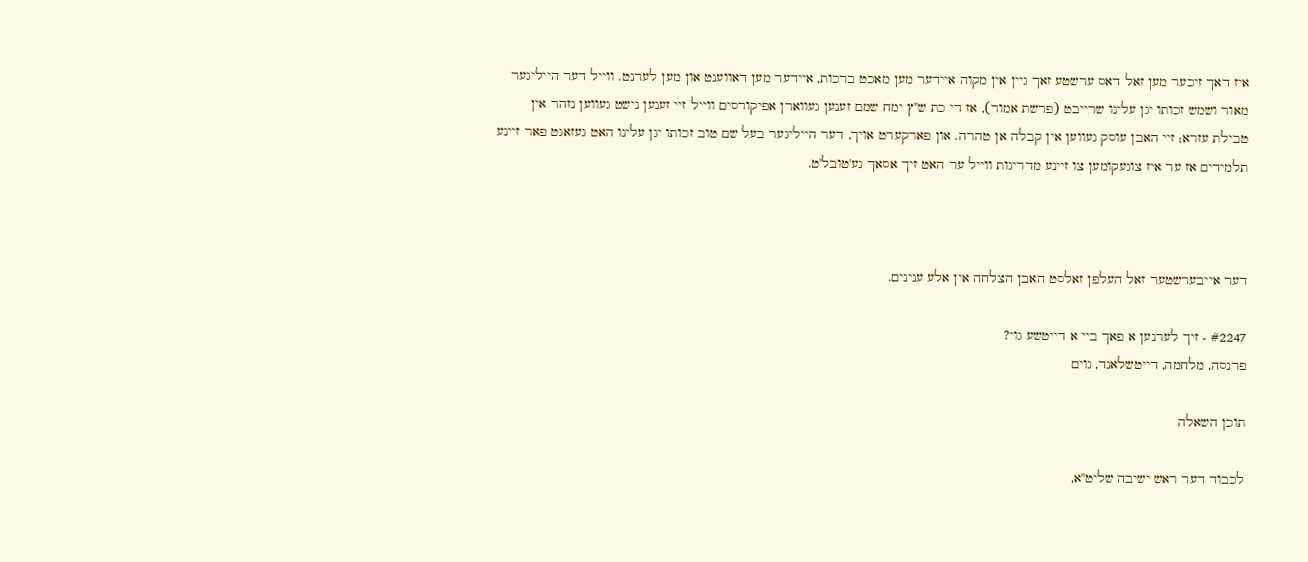איז דאך זיכער מען זאל דאס ערשטע זאך גיין אין מקוה איידער מען מאכט ברכות, איידער מען דאווענט און מען לערנט. ווייל דער הייליגער מאור ושמש זכותו יגן עלינו שרייבט (פרשת אמור), אז די כת ש"ץ ימח שמם זענען געווארן אפיקורסים ווייל זיי זענען נישט געווען נזהר אין טבילת עזרא; זיי האבן עוסק געווען אין קבלה אן טהרה. און פארקערט אויך, דער הייליגער בעל שם טוב זכותו יגן עלינו האט געזאגט פאר זיינע תלמידים אז ער איז צוגעקומען צו זיינע מדריגות ווייל ער האט זיך אסאך גע'טובל'ט.



דער אייבערשטער זאל העלפן זאלסט האבן הצלחה אין אלע ענינים.

#2247 - זיך לערנען א פאך ביי א דייטשע גוי?
פרנסה, מלחמה, דייטשלאנד, גוים

תוכן השאלה

לכבוד דער ראש ישיבה שליט"א,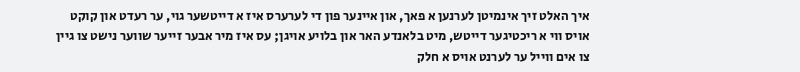איך האלט זיך אינמיטן לערנען א פאך, און איינער פון די לערערס איז א דייטשער גוי, ער רעדט און קוקט אויס ווי א ריכטיגער דייטש, מיט בלאנדע האר און בלויע אויגן; עס איז מיר אבער זייער שווער נישט צו גיין צו אים ווייל ער לערנט אויס א חלק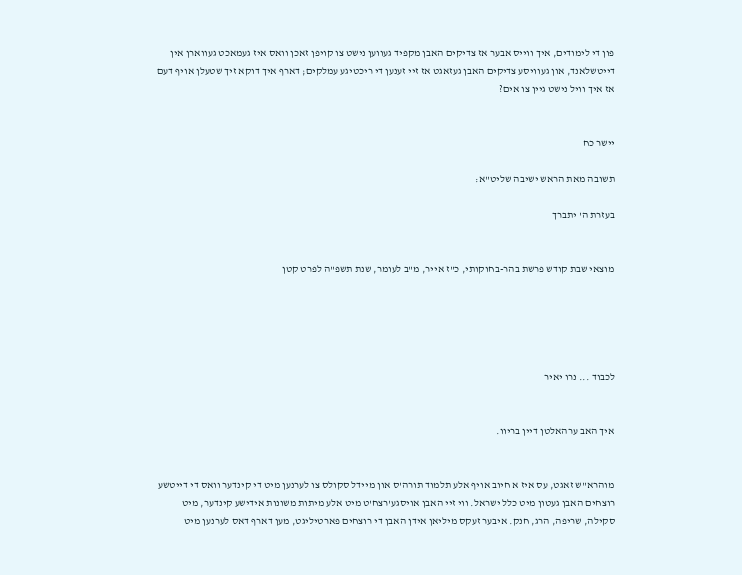פון די לימודים, איך ווייס אבער אז צדיקים האבן מקפיד געווען נישט צו קויפן זאכן וואס איז געמאכט געווארן אין דייטשלאנד, און געוויסע צדיקים האבן געזאגט אז זיי זענען די ריכטיגע עמלקים; דארף איך דוקא זיך שטעלן אויף דעם אז איך וויל נישט גיין צו אים?


יישר כח

תשובה מאת הראש ישיבה שליט"א:

בעזרת ה' יתברך


מוצאי שבת קודש פרשת בהר-בחוקותי, כ"ז אייר, מ"ב לעומר, שנת תשפ"ה לפרט קטן





לכבוד ... נרו יאיר


איך האב ערהאלטן דיין בריוו.


מוהרא"ש זאגט, עס איז א חיוב אויף אלע תלמוד תורה'ס און מיידל סקולס צו לערנען מיט די קינדער וואס די דייטשע רוצחים האבן געטון מיט כלל ישראל. ווי זיי האבן אויסגע'רצח'ט מיט אלע מיתות משונות אידישע קינדער, מיט סקילה, שריפה, הרג, חנק. איבער זעקס מיליאן אידן האבן די רוצחים פארטיליגט, מען דארף דאס לערנען מיט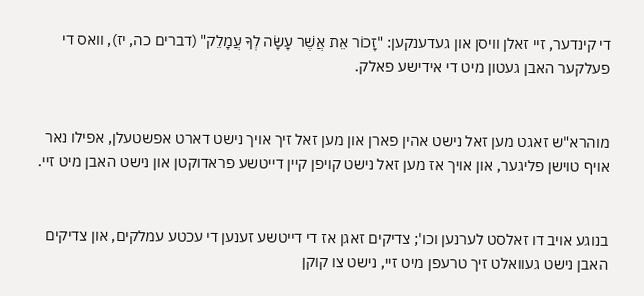די קינדער, זיי זאלן וויסן און געדענקען: "זָכוֹר אֵת אֲשֶׁר עָשָׂה לְךָ עֲמָלֵק" (דברים כה, יז), וואס די פעלקער האבן געטון מיט די אידישע פאלק.


מוהרא"ש זאגט מען זאל נישט אהין פארן און מען זאל זיך אויך נישט דארט אפשטעלן, אפילו נאר אויף טוישן פליגער, און אויך אז מען זאל נישט קויפן קיין דייטשע פראדוקטן און נישט האבן מיט זיי.


בנוגע אויב דו זאלסט לערנען וכו'; צדיקים זאגן אז די דייטשע זענען די עכטע עמלקים, און צדיקים האבן נישט געוואלט זיך טרעפן מיט זיי, נישט צו קוקן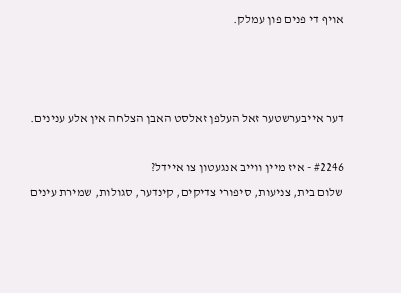אויף די פנים פון עמלק.



דער אייבערשטער זאל העלפן זאלסט האבן הצלחה אין אלע ענינים.

#2246 - איז מיין ווייב אנגעטון צו איידל?
שלום בית, צניעות, סיפורי צדיקים, קינדער, סגולות, שמירת עינים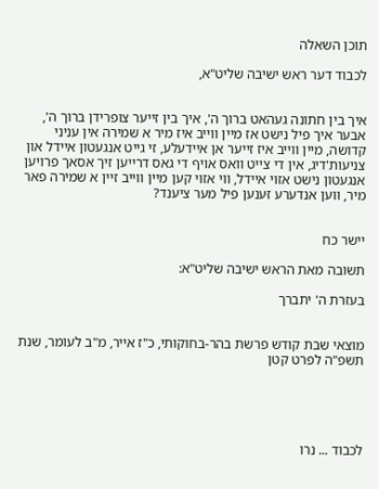תוכן השאלה

לכבוד דער ראש ישיבה שליט"א,


איך בין חתונה געהאט ברוך ה', איך בין זייער צופרידן ברוך ה', אבער איך פיל נישט אז מיין ווייב איז מיר א שמירה אין עניני קדושה, מיין ווייב איז זייער אן איידעלע, זי גייט אנגעטון איידל און צניעות'דיג, אין די צייט וואס אויף די גאס דרייען זיך אסאך פרויען אנגעטון נישט אזוי איידל, ווי אזוי קען מיין ווייב זיין א שמירה פאר מיר, ווען אנדערע זענען פיל מער ציענד?


יישר כח

תשובה מאת הראש ישיבה שליט"א:

בעזרת ה' יתברך


מוצאי שבת קודש פרשת בהר-בחוקותי, כ"ז אייר, מ"ב לעומר, שנת תשפ"ה לפרט קטן





לכבוד ... נרו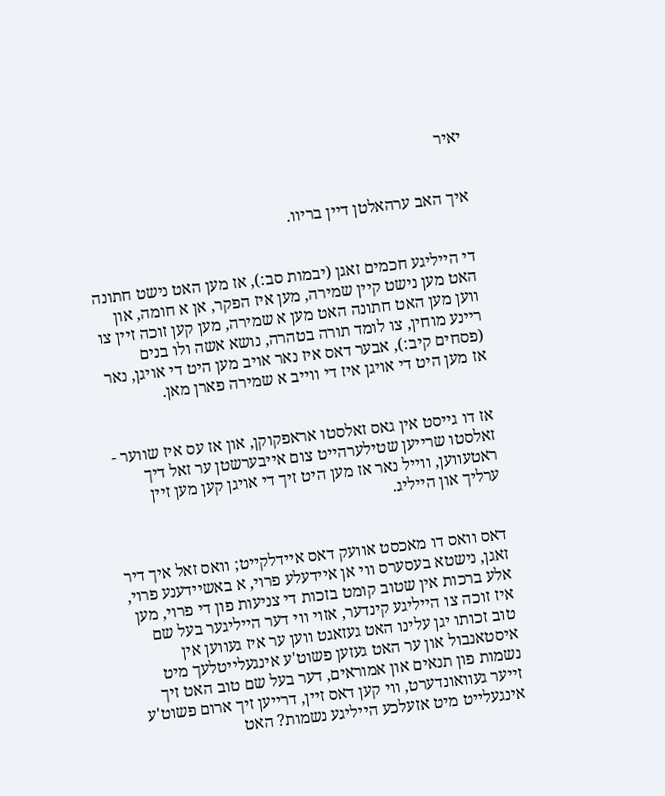יאיר


איך האב ערהאלטן דיין בריוו.


די הייליגע חכמים זאגן (יבמות סב:), אז מען האט נישט חתונה האט מען נישט קיין שמירה, מען איז הפקר, אן א חומה, און ווען מען האט חתונה האט מען א שמירה, מען קען זוכה זיין צו ריינע מוחין, צו לומד תורה בטהרה, נושא אשה ולו בנים (פסחים קיב:), אבער דאס איז נאר אויב מען היט די אויגן, נאר אז מען היט די אויגן איז די ווייב א שמירה פארן מאן.


אז דו גייסט אין גאס זאלסטו אראפקוקן, און אז עס איז שווער - זאלסטו שרייען שטילערהייט צום אייבערשטן ער זאל דיך ראטעווען, ווייל נאר אז מען היט זיך די אויגן קען מען זיין ערליך און הייליג.


דאס וואס דו מאכסט אוועק דאס איידלקייט; וואס זאל איך דיר זאגן, נישטא בעסערס ווי אן איידעלע פרוי, א באשיידענע פרוי, אלע ברכות אין שטוב קומט בזכות די צניעות פון די פרוי, מען איז זוכה צו הייליגע קינדער, אזוי ווי דער הייליגער בעל שם טוב זכותו יגן עלינו האט געזאגט ווען ער איז געווען אין איסטאנבול און ער האט געזען פשוט'ע אינגעלייטלעך מיט נשמות פון תנאים און אמוראים, דער בעל שם טוב האט זיך זייער געוואונדערט, ווי קען דאס זיין, דרייען זיך ארום פשוט'ע אינגעלייט מיט אזעלכע הייליגע נשמות? האט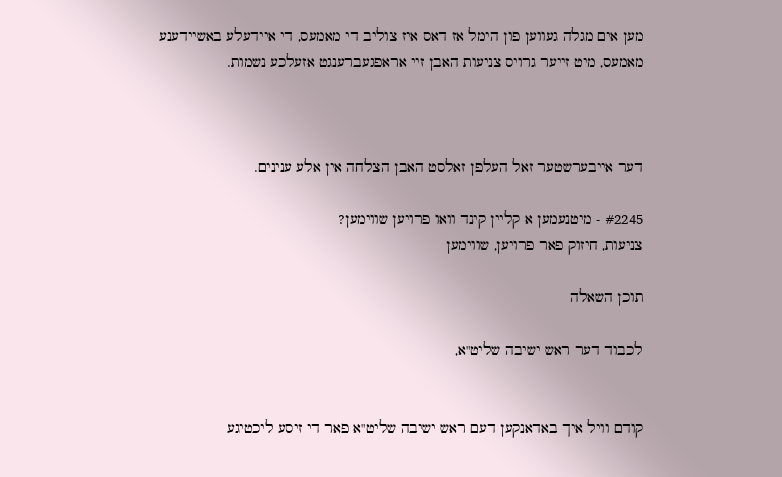מען אים מגלה געווען פון הימל אז דאס איז צוליב די מאמעס, די איידעלע באשיידענע מאמעס, מיט זייער גרויס צניעות האבן זיי אראפגעברענגט אזעלכע נשמות.



דער אייבערשטער זאל העלפן זאלסט האבן הצלחה אין אלע ענינים.

#2245 - מיטנעמען א קליין קינד וואו פרויען שווימען?
צניעות, חיזוק פאר פרויען, שווימען

תוכן השאלה

לכבוד דער ראש ישיבה שליט"א,


קודם וויל איך באדאנקען דעם ראש ישיבה שליט"א פאר די זיסע ליכטיגע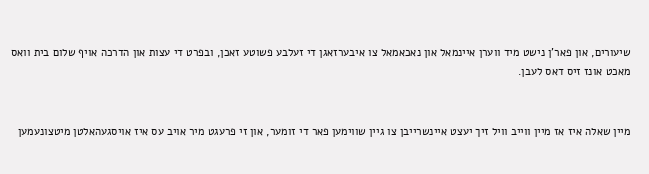שיעורים, און פאר'ן נישט מיד ווערן איינמאל און נאכאמאל צו איבערזאגן די זעלבע פשוטע זאכן, ובפרט די עצות און הדרכה אויף שלום בית וואס מאכט אונז זיס דאס לעבן.


מיין שאלה איז אז מיין ווייב וויל זיך יעצט איינשרייבן צו גיין שווימען פאר די זומער, און זי פרעגט מיר אויב עס איז אויסגעהאלטן מיטצונעמען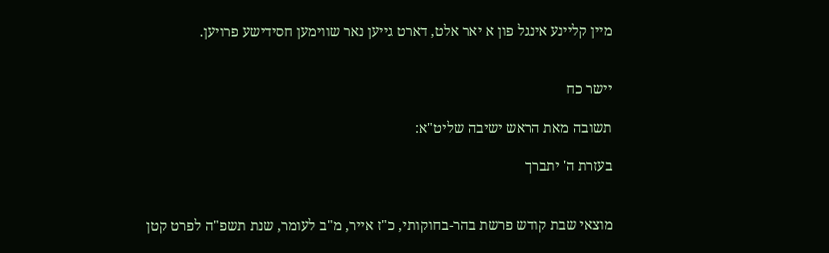מיין קליינע אינגל פון א יאר אלט, דארט גייען נאר שווימען חסידישע פרויען.


יישר כח

תשובה מאת הראש ישיבה שליט"א:

בעזרת ה' יתברך


מוצאי שבת קודש פרשת בהר-בחוקותי, כ"ז אייר, מ"ב לעומר, שנת תשפ"ה לפרט קטן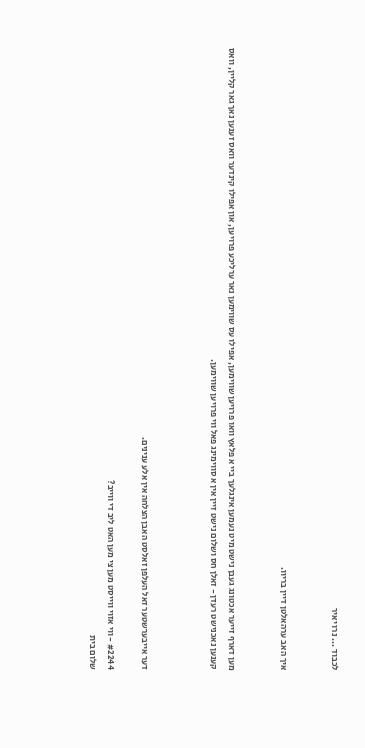לכבוד ... נרו יאיר


איך האב ערהאלטן דיין בריוו.


מען דארף זייער אכטונג געבן נישט מיט נעמען אינגלעך ביי א פלאץ וואו פרויען שווימען, אפילו עס שווימען נאר ערליכע פרויען, און אפילו קינדער וואס זענען נאך גאר קליין, וואס קענען נאכנישט רעדן - זאלן חס ושלום נישט זיין אין א סווימינג פאל ווי פרויען שווימען.



דער אייבערשטער זאל העלפן זאלסט האבן הצלחה אין אלע ענינים.

#2244 - ווי אזוי ווייסט מען צי מען האט ליב די ווייב?
שלום בית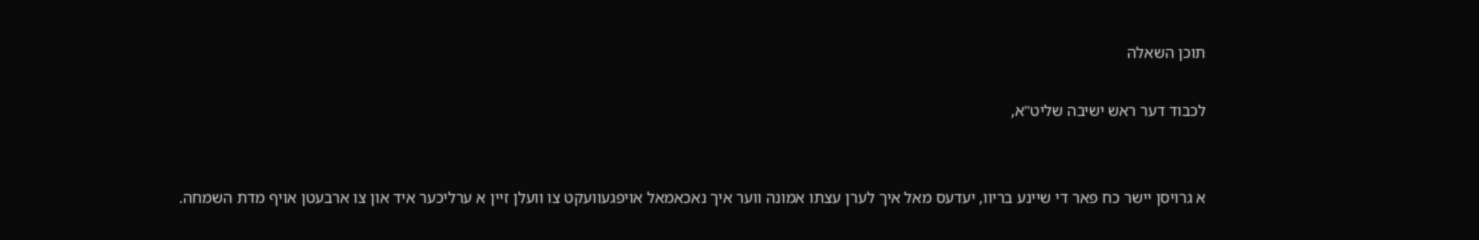תוכן השאלה

לכבוד דער ראש ישיבה שליט"א,


א גרויסן יישר כח פאר די שיינע בריוו, יעדעס מאל איך לערן עצתו אמונה ווער איך נאכאמאל אויפגעוועקט צו וועלן זיין א ערליכער איד און צו ארבעטן אויף מדת השמחה.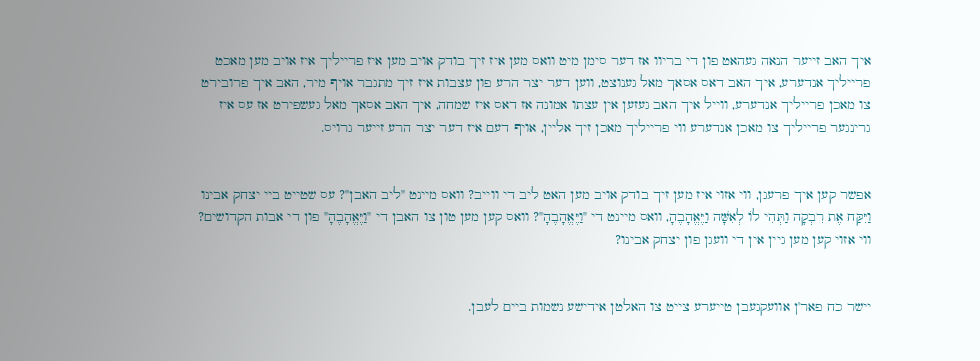איך האב זייער הנאה געהאט פון די בריוו אז דער סימן מיט וואס מען איז זיך בודק אויב מען איז פרייליך איז אויב מען מאכט פרייליך אנדערע, איך האב דאס אסאך מאל גענוצט, ווען דער יצר הרע פון עצבות איז זיך מתגבר אויף מיר, האב איך פרובירט צו מאכן פרייליך אנדערע, ווייל איך האב געזען אין עצתו אמונה אז דאס איז שמחה, איך האב אסאך מאל געשפירט אז עס איז גרינגער פרייליך צו מאכן אנדערע ווי פרייליך מאכן זיך אליין, אויף דעם איז דער יצר הרע זייער גרויס.


אפשר קען איך פרעגן, ווי אזוי איז מען זיך בודק אויב מען האט ליב די ווייב? וואס מיינט "ליב האבן"? עס שטייט ביי יצחק אבינו וַיִּקַּח אֶת רִבְקָה וַתְּהִי לוֹ לְאִשָּׁה וַיֶּאֱהָבֶהָ, וואס מיינט די "וַיֶּאֱהָבֶהָ"? וואס קען מען טון צו האבן די "וַיֶּאֱהָבֶהָ" פון די אבות הקדושים? ווי אזוי קען מען גיין אין די וועגן פון יצחק אבינו?


יישר כח פאר'ן אוועקגעבן טייערע צייט צו האלטן אידישע נשמות ביים לעבן.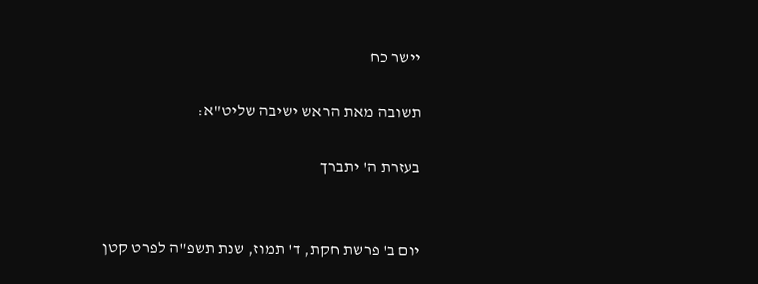יישר כח

תשובה מאת הראש ישיבה שליט"א:

בעזרת ה' יתברך


יום ב' פרשת חקת, ד' תמוז, שנת תשפ"ה לפרט קטן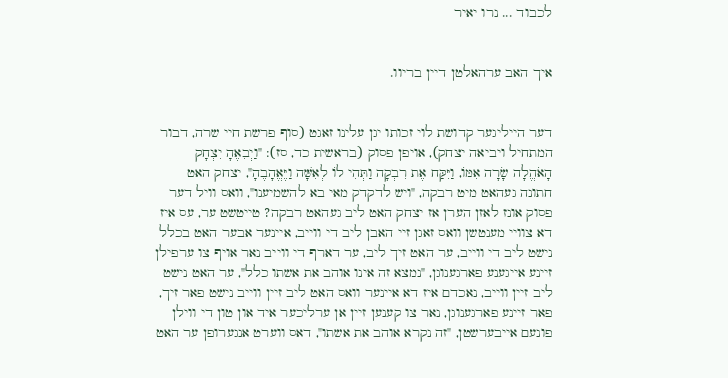לכבוד ... נרו יאיר


איך האב ערהאלטן דיין בריוו.


דער הייליגער קדושת לוי זכותו יגן עלינו זאגט (סוף פרשת חיי שרה, דבור המתחיל ויביאה יצחק), אויפן פסוק (בראשית כד, סז): "וַיְבִאֶהָ יִצְחָק הָאֹהֱלָה שָׂרָה אִמּוֹ, וַיִּקַּח אֶת רִבְקָה וַתְּהִי לוֹ לְאִשָּׁה וַיֶּאֱהָבֶהָ", יצחק האט חתונה געהאט מיט רבקה, "ויש לדקדק מאי בא להשמיענו", וואס וויל דער פסוק אונז לאזן הערן אז יצחק האט ליב געהאט רבקה? טייטשט ער, עס איז דא צוויי מענטשן וואס זאגן זיי האבן ליב די ווייב, איינער אבער האט בכלל נישט ליב די ווייב, ער האט זיך ליב, ער דארף די ווייב נאר אויף צו ערפילן זיינע אייגענע פארגענוגן, "נמצא זה אינו אוהב את אשתו כלל", ער האט נישט ליב זיין ווייב, נאכדם איז דא איינער וואס האט ליב זיין ווייב נישט פאר זיך, פאר זיינע פארגענוגן, נאר צו קענען זיין אן ערליכער איד און טון די ווילן פונעם אייבערשטן, "זה נקרא אוהב את אשתו", דאס ווערט אנגערופן ער האט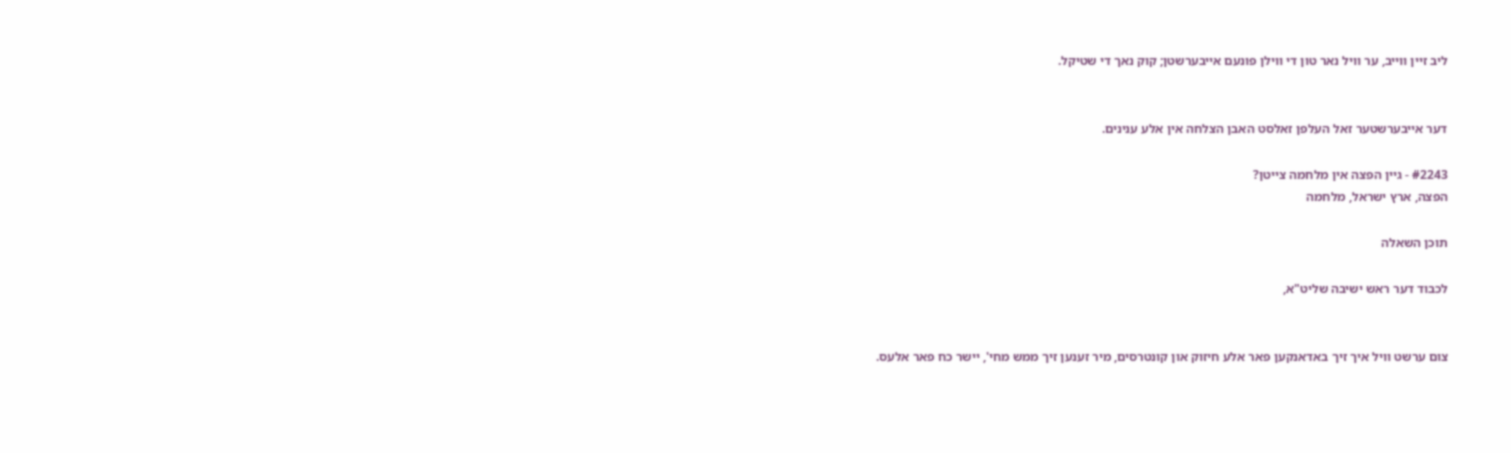ליב זיין ווייב, ער וויל נאר טון די ווילן פונעם אייבערשטן; קוק נאך די שטיקל.


דער אייבערשטער זאל העלפן זאלסט האבן הצלחה אין אלע ענינים.

#2243 - גיין הפצה אין מלחמה צייטן?
הפצה, ארץ ישראל, מלחמה

תוכן השאלה

לכבוד דער ראש ישיבה שליט"א,


צום ערשט וויל איך זיך באדאנקען פאר אלע חיזוק און קונטרסים, מיר זענען זיך ממש מחי', יישר כח פאר אלעס.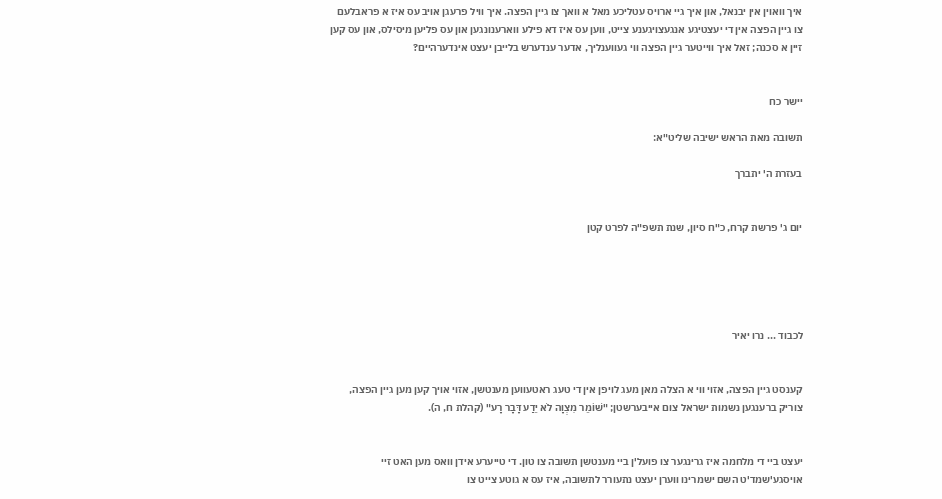איך וואוין אין יבנאל, און איך גיי ארויס עטליכע מאל א וואך צו גיין הפצה. איך וויל פרעגן אויב עס איז א פראבלעם צו גיין הפצה אין די יעצטיגע אנגעצויגענע צייט, ווען עס איז דא פילע ווארענונגען און עס פליען מיסילס, און עס קען זיין א סכנה; זאל איך ווייטער גיין הפצה ווי געווענליך, אדער ענדערש בלייבן יעצט אינדערהיים?


יישר כח

תשובה מאת הראש ישיבה שליט"א:

בעזרת ה' יתברך


יום ג' פרשת קרח, כ"ח סיון, שנת תשפ"ה לפרט קטן





לכבוד ... נרו יאיר


קענסט גיין הפצה, אזוי ווי א הצלה מאן מעג לויפן אין די טעג ראטעווען מענטשן, אזוי אויך קען מען גיין הפצה, צוריק ברענגען נשמות ישראל צום אייבערשטן; "שׁוֹמֵר מִצְוָה לֹא יֵדַע דָּבָר רָע" (קהלת ח, ה).


יעצט ביי די מלחמה איז גרינגער צו פועל'ן ביי מענטשן תשובה צו טון. די טייערע אידן וואס מען האט זיי אויסגע'שמד'ט השם ישמרינו ווערן יעצט נתעורר לתשובה, איז עס א גוטע צייט צו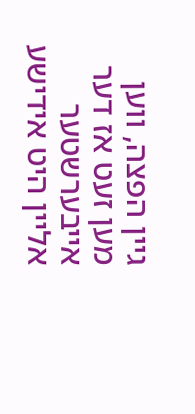גיין הפצה, ווען מען זעט אז דער אייבערשטער אליין היט אידישע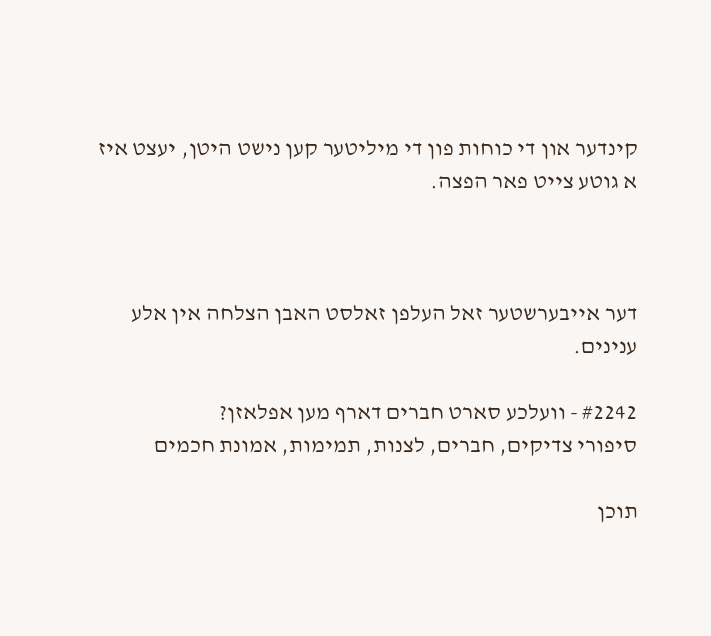קינדער און די כוחות פון די מיליטער קען נישט היטן, יעצט איז א גוטע צייט פאר הפצה.



דער אייבערשטער זאל העלפן זאלסט האבן הצלחה אין אלע ענינים.

#2242 - וועלכע סארט חברים דארף מען אפלאזן?
סיפורי צדיקים, חברים, לצנות, תמימות, אמונת חכמים

תוכן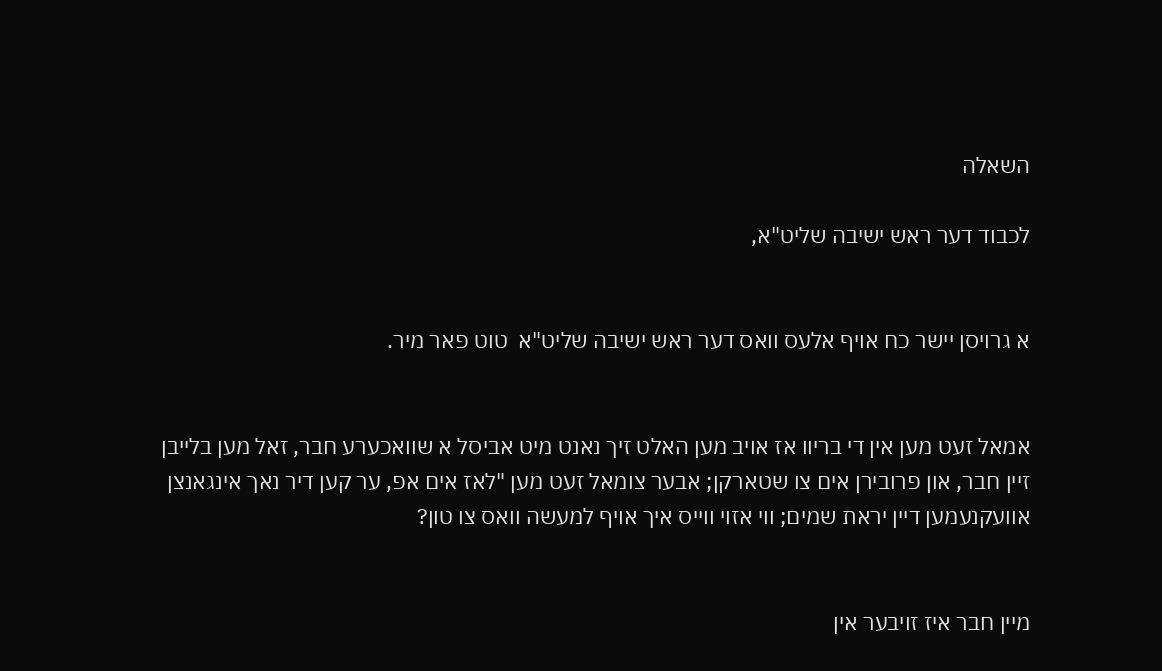השאלה

לכבוד דער ראש ישיבה שליט"א,


א גרויסן יישר כח אויף אלעס וואס דער ראש ישיבה שליט"א  טוט פאר מיר.


אמאל זעט מען אין די בריוו אז אויב מען האלט זיך נאנט מיט אביסל א שוואכערע חבר, זאל מען בלייבן זיין חבר, און פרובירן אים צו שטארקן; אבער צומאל זעט מען "לאז אים אפ, ער קען דיר נאך אינגאנצן אוועקנעמען דיין יראת שמים; ווי אזוי ווייס איך אויף למעשה וואס צו טון?


מיין חבר איז זויבער אין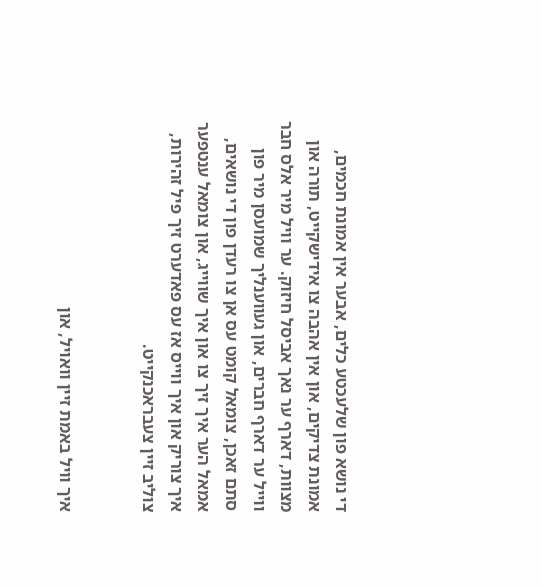די נושא פון שלעכטע כלים, אבער אין אמונת חכמים, אמונת צדיקים, און אין אהבה צו אידישקייט, תורה און מצוות, דארף ער נאך אביסל חיזוק. ער וויל מיר אלס חבר ווייל ער דארף חברים, און געווענליך שמועסן מיר פון סתם זאכן, צומאל קומט עס אן צו רעדן פון די נושאים, אמאל הער איך זיך צו און איך שווייג, און צומאל ענטפער איך צוריק און איך ווייס אז עס פאדערט זיך פיל זהירות, צוליב זיין צעבראכנקייט.


איך וויל באמת זיין וואויל, און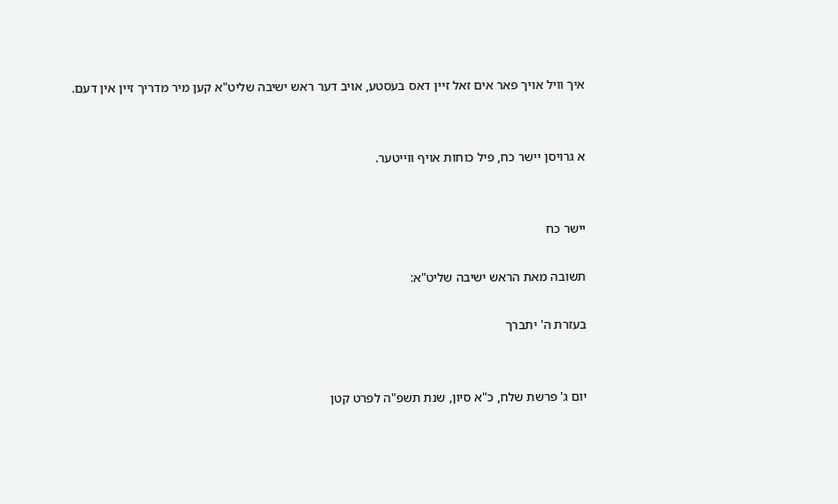איך וויל אויך פאר אים זאל זיין דאס בעסטע, אויב דער ראש ישיבה שליט"א קען מיר מדריך זיין אין דעם.


א גרויסן יישר כח, פיל כוחות אויף ווייטער.


יישר כח

תשובה מאת הראש ישיבה שליט"א:

בעזרת ה' יתברך


יום ג' פרשת שלח, כ"א סיון, שנת תשפ"ה לפרט קטן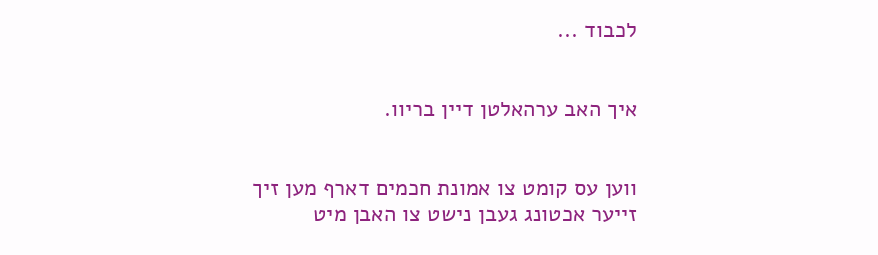לכבוד ...


איך האב ערהאלטן דיין בריוו.


ווען עס קומט צו אמונת חכמים דארף מען זיך זייער אכטונג געבן נישט צו האבן מיט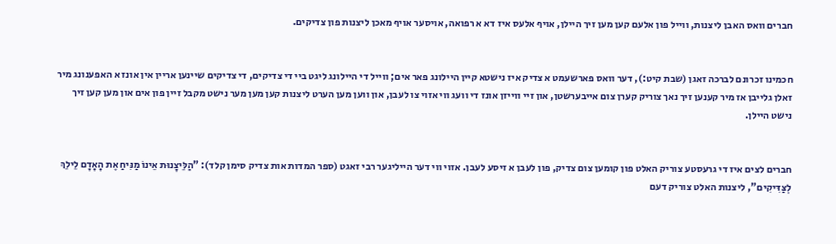חברים וואס האבן ליצנות, ווייל פון אלעם קען מען זיך היילן, אויף אלעס איז דא א רפואה, אויסער אויף מאכן ליצנות פון צדיקים.


חכמינו זכרונם לברכה זאגן (שבת קיט:), דער וואס פארשעמט א צדיק איז נישטא קיין היילונג פאר אים; ווייל די היילונג ליגט ביי די צדיקים, די צדיקים שיינען אריין אין אונז א האפענונג מיר זאלן גלייבן אז מיר קענען זיך נאך צוריק קערן צום אייבערשטן, און זיי ווייזן אונז די וועג ווי אזוי צו לעבן, און ווען מען הערט ליצנות קען מען מער נישט מקבל זיין פון אים און מען קען זיך נישט היילן.


חברים לצים איז די גרעסטע צוריק האלט פון קומען צום צדיק, פון לעבן א זיסע לעבן. אזוי ווי דער הייליגער רבי זאגט (ספר המדות אות צדיק סימן קלד): "הַלֵּיצָנוּת אֵינוֹ מַנִּיחַ אֶת הָאָדָם לֵילֵךְ לְצַּדִּיקִים", ליצנות האלט צוריק דעם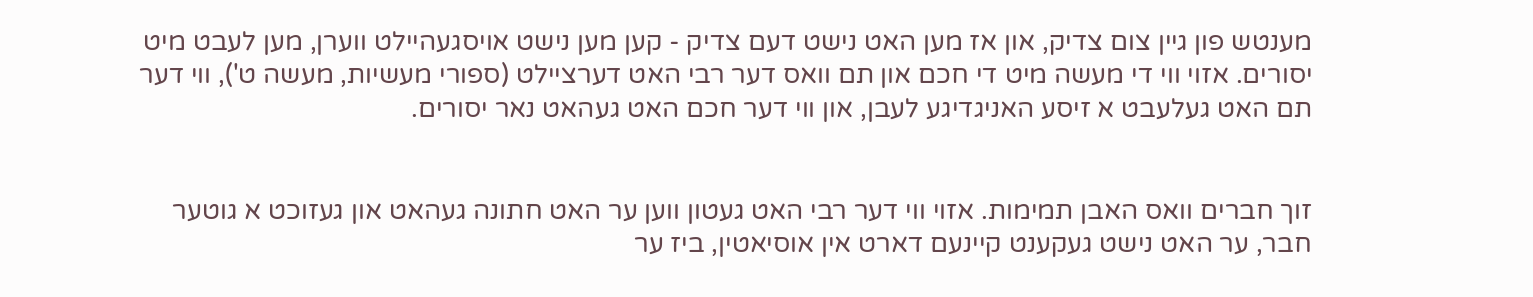מענטש פון גיין צום צדיק, און אז מען האט נישט דעם צדיק - קען מען נישט אויסגעהיילט ווערן, מען לעבט מיט יסורים. אזוי ווי די מעשה מיט די חכם און תם וואס דער רבי האט דערציילט (ספורי מעשיות, מעשה ט'), ווי דער תם האט געלעבט א זיסע האניגדיגע לעבן, און ווי דער חכם האט געהאט נאר יסורים.


זוך חברים וואס האבן תמימות. אזוי ווי דער רבי האט געטון ווען ער האט חתונה געהאט און געזוכט א גוטער חבר, ער האט נישט געקענט קיינעם דארט אין אוסיאטין, ביז ער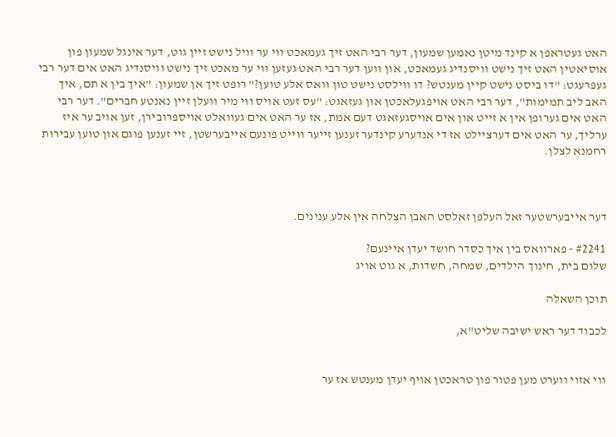האט געטראפן א קינד מיטן נאמען שמעון, דער רבי האט זיך געמאכט ווי ער וויל נישט זיין גוט, דער אינגל שמעון פון אוסיאטין האט זיך נישט וויסנדיג געמאכט, און ווען דער רבי האט געזען ווי ער מאכט זיך נישט וויסנדיג האט אים דער רבי געפרעגט: "דו ביסט נישט קיין מענטש? דו ווילסט נישט טון וואס אלע טוען?" רופט זיך אן שמעון: "איך בין א תם, איך האב ליב תמימות", דער רבי האט אויפגעלאכטן און געזאגט: "עס זעט אויס ווי מיר וועלן זיין נאנטע חברים". דער רבי האט אים גערופן אין א זייט און אים אויסגעזאגט דעם אמת, אז ער האט אים געוואלט אויספרובירן, זען אויב ער איז ערליך, ער האט אים דערציילט אז די אנדערע קינדער זענען זייער ווייט פונעם אייבערשטן, זיי זענען פוגם און טוען עבירות רחמנא לצלן.



דער אייבערשטער זאל העלפן זאלסט האבן הצלחה אין אלע ענינים.

#2241 - פארוואס בין איך כסדר חושד יעדן איינעם?
שלום בית, חינוך הילדים, שמחה, חשדות, א גוט אויג

תוכן השאלה

לכבוד דער ראש ישיבה שליט"א,


ווי אזוי ווערט מען פטור פון טראכטן אויף יעדן מענטש אז ער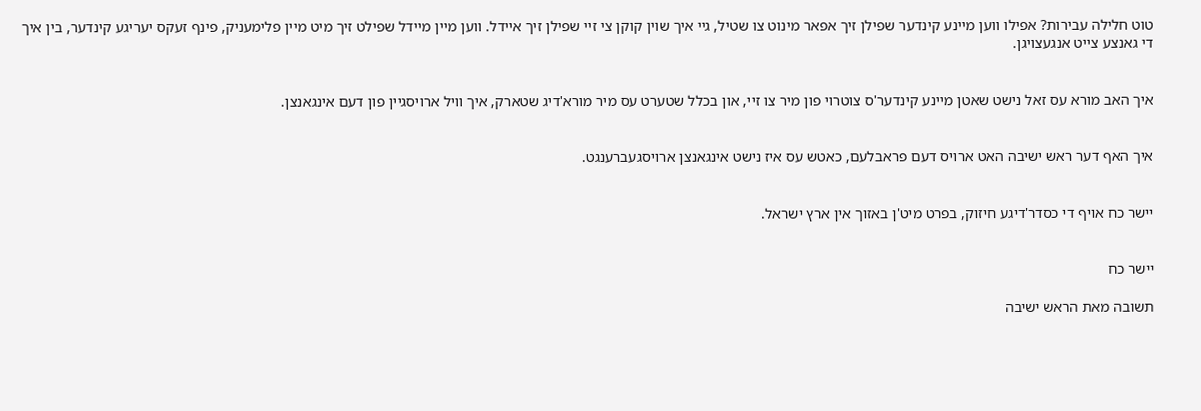טוט חלילה עבירות? אפילו ווען מיינע קינדער שפילן זיך אפאר מינוט צו שטיל, גיי איך שוין קוקן צי זיי שפילן זיך איידל. ווען מיין מיידל שפילט זיך מיט מיין פלימעניק, פינף זעקס יעריגע קינדער, בין איך די גאנצע צייט אנגעצויגן.


איך האב מורא עס זאל נישט שאטן מיינע קינדער'ס צוטרוי פון מיר צו זיי, און בכלל שטערט עס מיר מורא'דיג שטארק, איך וויל ארויסגיין פון דעם אינגאנצן.


איך האף דער ראש ישיבה האט ארויס דעם פראבלעם, כאטש עס איז נישט אינגאנצן ארויסגעברענגט.


יישר כח אויף די כסדר'דיגע חיזוק, בפרט מיט'ן באזוך אין ארץ ישראל.


יישר כח

תשובה מאת הראש ישיבה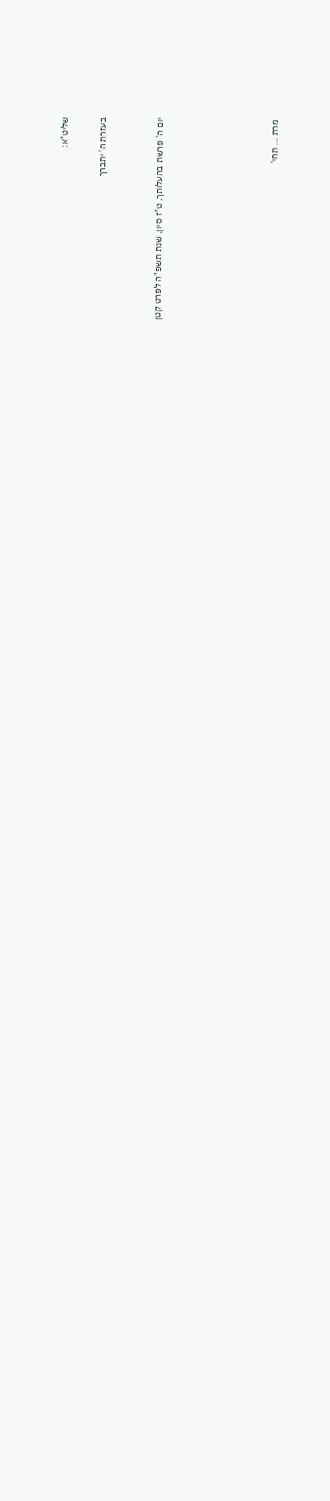שליט"א:

בעזרת ה' יתברך


יום ה' פרשת בהעלותך, ט"ז סיון, שנת תשפ"ה לפרט קטן





מרת ... תחי'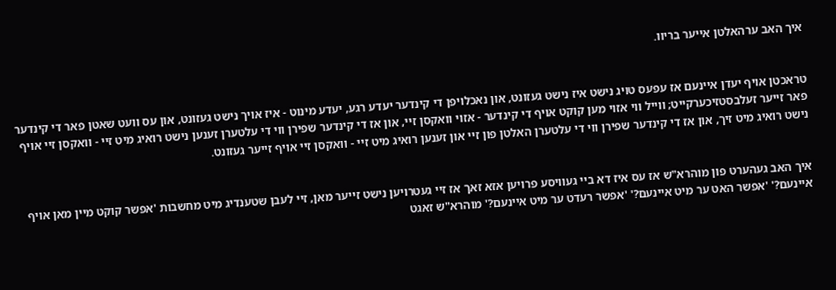איך האב ערהאלטן אייער בריוו.


טראכטן אויף יעדן איינעם אז עפעס טויג נישט איז נישט געזונט, און נאכלויפן די קינדער יעדע רגע, יעדע מינוט - איז אויך נישט געזונט, און עס וועט שאטן פאר די קינדער פאר זייער זעלבסטזיכערקייט; ווייל ווי אזוי מען קוקט אויף די קינדער - אזוי וואקסן זיי, און אז די קינדער שפירן ווי די עלטערן זענען נישט רואיג מיט זיי - וואקסן זיי אויף נישט רואיג מיט זיך, און אז די קינדער שפירן ווי די עלטערן האלטן פון זיי און זענען רואיג מיט זיי - וואקסן זיי אויף זייער געזונט.


איך האב געהערט פון מוהרא"ש אז עס איז דא ביי געוויסע פרויען אזא זאך אז זיי געטרויען נישט זייער מאן, זיי לעבן שטענדיג מיט מחשבות 'אפשר קוקט מיין מאן אויף איינעם?' 'אפשר האט ער מיט איינעם?' 'אפשר רעדט ער מיט איינעם?' מוהרא"ש זאגט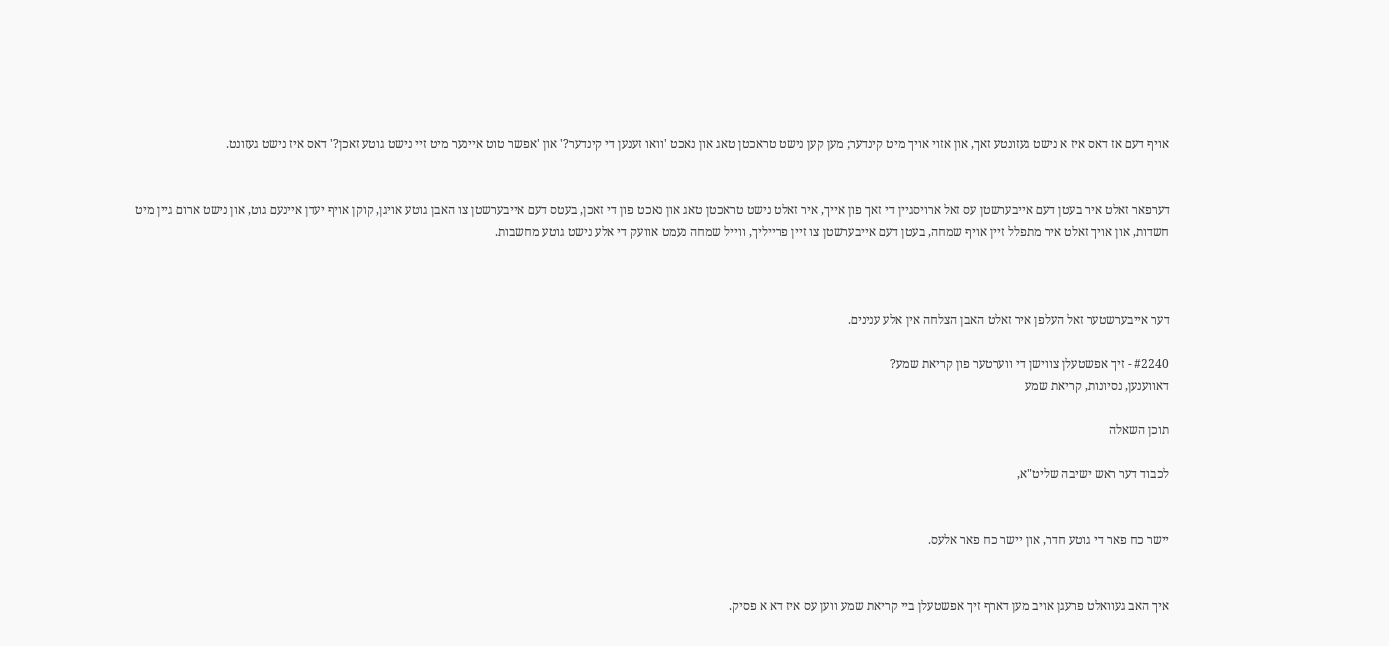אויף דעם אז דאס איז א נישט געזונטע זאך, און אזוי אויך מיט קינדער; מען קען נישט טראכטן טאג און נאכט 'וואו זענען די קינדער?' און 'אפשר טוט איינער מיט זיי נישט גוטע זאכן?' דאס איז נישט געזונט.


דערפאר זאלט איר בעטן דעם אייבערשטן עס זאל ארויסגיין די זאך פון אייך, איר זאלט נישט טראכטן טאג און נאכט פון די זאכן, בעטס דעם אייבערשטן צו האבן גוטע אויגן, קוקן אויף יעדן איינעם גוט, און נישט ארום גיין מיט חשדות, און אויך זאלט איר מתפלל זיין אויף שמחה, בעטן דעם אייבערשטן צו זיין פרייליך, ווייל שמחה נעמט אוועק די אלע נישט גוטע מחשבות.



דער אייבערשטער זאל העלפן איר זאלט האבן הצלחה אין אלע ענינים.

#2240 - זיך אפשטעלן צווישן די ווערטער פון קריאת שמע?
דאווענען, נסיונות, קריאת שמע

תוכן השאלה

לכבוד דער ראש ישיבה שליט"א,


יישר כח פאר די גוטע חדר, און יישר כח פאר אלעס.


איך האב געוואלט פרעגן אויב מען דארף זיך אפשטעלן ביי קריאת שמע ווען עס איז דא א פסיק.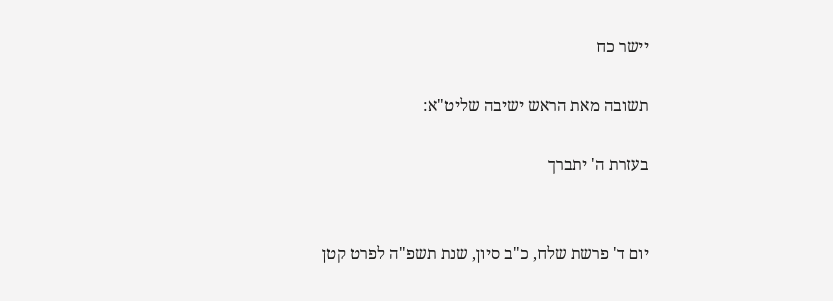יישר כח

תשובה מאת הראש ישיבה שליט"א:

בעזרת ה' יתברך


יום ד' פרשת שלח, כ"ב סיון, שנת תשפ"ה לפרט קטן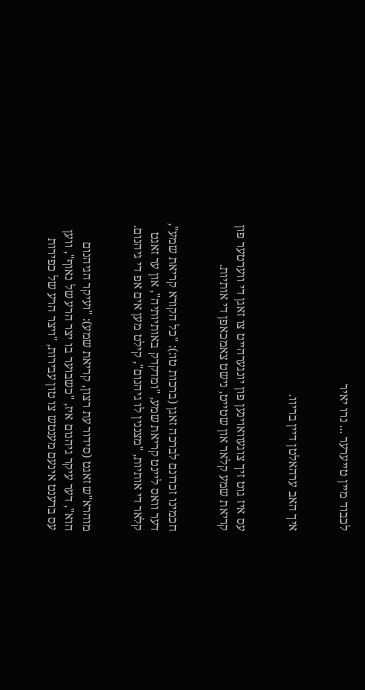לכבוד מיין טייערער ... נרו יאיר


איך האב ערהאלטן דיין בריוו.


עס איז גוט זיך צוגעוואוינען פון יונגערהייט צו זאגן די ווערטער פון קריאת שמע קלאר און שטייט, נישט צאמכאפן די אותיות.


חכמינו זכרונם לברכה זאגן (ברכות טו:): "כל הקורא קריאת שמע", דער וואס ליינט קריאת שמע, "ומדקדק באותיותיה", און ער זאגט קלאר די אותיות, "מצננין לו גיהנום", קילט מען אים אפ די גיהנום.


מוהרא"ש זאגט (סידור עת רצון, קריאת שמע): "ועיקר הגיהנום הוא", דער עיקר גיהנום איז, "כשבוער בו יצר הרע של נאוף", ווען עס ברענט אינעם מענטש צו טון עבירות, "ויצר הרע של כפירות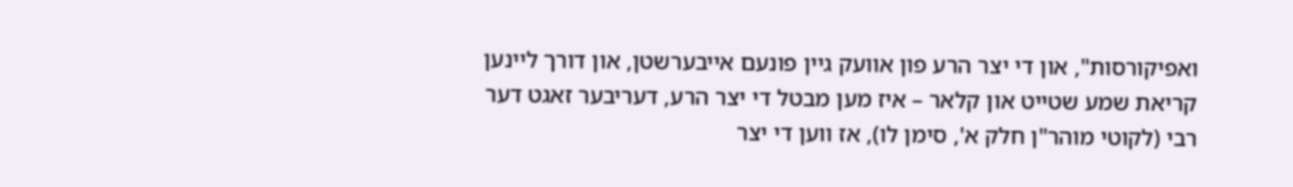ואפיקורסות", און די יצר הרע פון אוועק גיין פונעם אייבערשטן, און דורך ליינען קריאת שמע שטייט און קלאר – איז מען מבטל די יצר הרע, דעריבער זאגט דער רבי (לקוטי מוהר"ן חלק א', סימן לו), אז ווען די יצר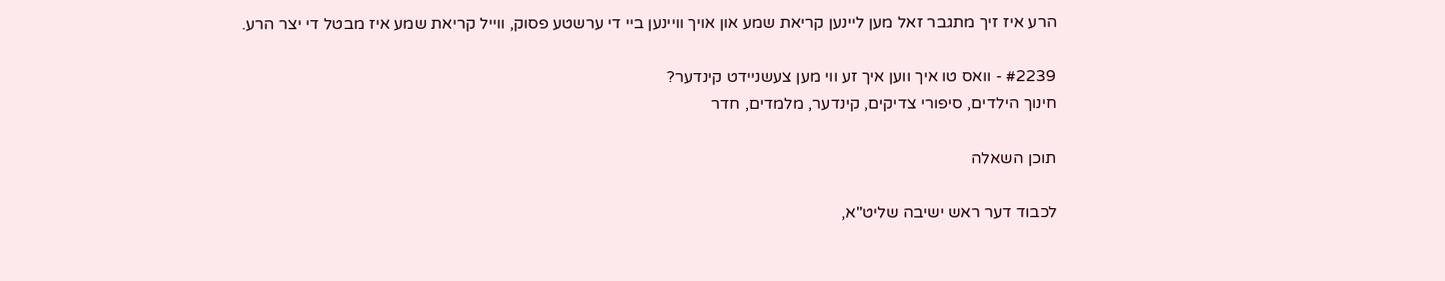הרע איז זיך מתגבר זאל מען ליינען קריאת שמע און אויך וויינען ביי די ערשטע פסוק, ווייל קריאת שמע איז מבטל די יצר הרע.

#2239 - וואס טו איך ווען איך זע ווי מען צעשניידט קינדער?
חינוך הילדים, סיפורי צדיקים, קינדער, מלמדים, חדר

תוכן השאלה

לכבוד דער ראש ישיבה שליט"א,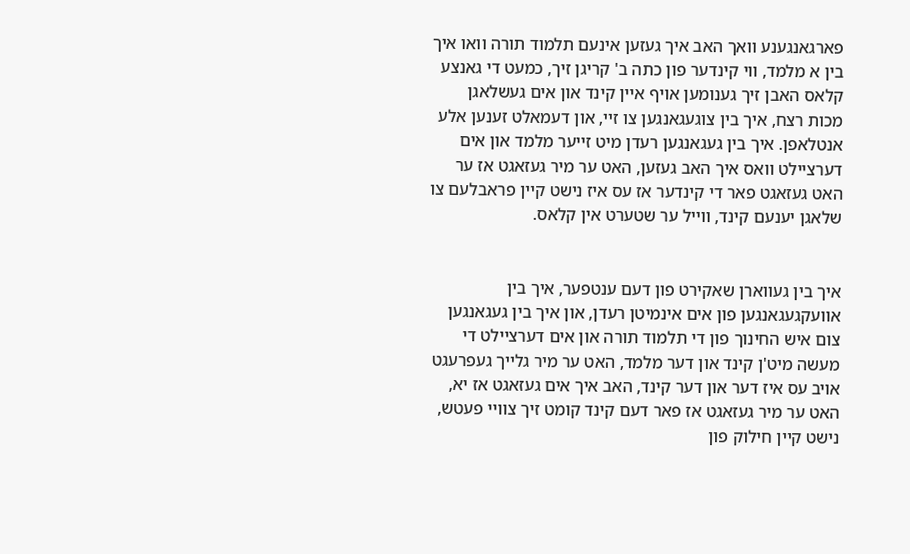פארגאנגענע וואך האב איך געזען אינעם תלמוד תורה וואו איך בין א מלמד, ווי קינדער פון כתה ב' קריגן זיך, כמעט די גאנצע קלאס האבן זיך גענומען אויף איין קינד און אים געשלאגן מכות רצח, איך בין צוגעגאנגען צו זיי, און דעמאלט זענען אלע אנטלאפן. איך בין געגאנגען רעדן מיט זייער מלמד און אים דערציילט וואס איך האב געזען, האט ער מיר געזאגט אז ער האט געזאגט פאר די קינדער אז עס איז נישט קיין פראבלעם צו שלאגן יענעם קינד, ווייל ער שטערט אין קלאס.


איך בין געווארן שאקירט פון דעם ענטפער, איך בין אוועקגעגאנגען פון אים אינמיטן רעדן, און איך בין געגאנגען צום איש החינוך פון די תלמוד תורה און אים דערציילט די מעשה מיט'ן קינד און דער מלמד, האט ער מיר גלייך געפרעגט אויב עס איז דער און דער קינד, האב איך אים געזאגט אז יא, האט ער מיר געזאגט אז פאר דעם קינד קומט זיך צוויי פעטש, נישט קיין חילוק פון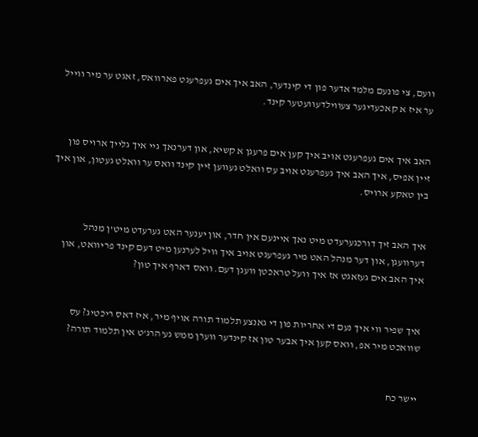וועם, צי פונעם מלמד אדער פון די קינדער, האב איך אים געפרעגט פארוואס, זאגט ער מיר ווייל ער איז א קאכעדיגער צעווילדעוועטער קינד.


האב איך אים געפרעגט אויב איך קען אים פרעגן א קשיא, און דערנאך גיי איך גלייך ארויס פון זיין אפיס, איך האב איך געפרעגט אויב עס וואלט געווען זיין קינד וואס ער וואלט געטון, און איך בין טאקע ארויס.


איך האב זיך דורכגערעדט מיט נאך איינעם אין חדר, און יענער האט גערעדט מיט'ן מנהל דערוועגן, און דער מנהל האט מיר געפרעגט אויב איך וויל לערנען מיט דעם קינד פריוואט, און איך האב אים געזאגט אז איך וועל טראכטן וועגן דעם. וואס דארף איך טון?


איך שפיר ווי איך נעם די אחריות פון די גאנצע תלמוד תורה אויף מיר, איז דאס ריכטיג? עס שוואכט מיר אפ, וואס קען איך אבער טון אז קינדער ווערן ממש גע'הרג'ט אין תלמוד תורה?


יישר כח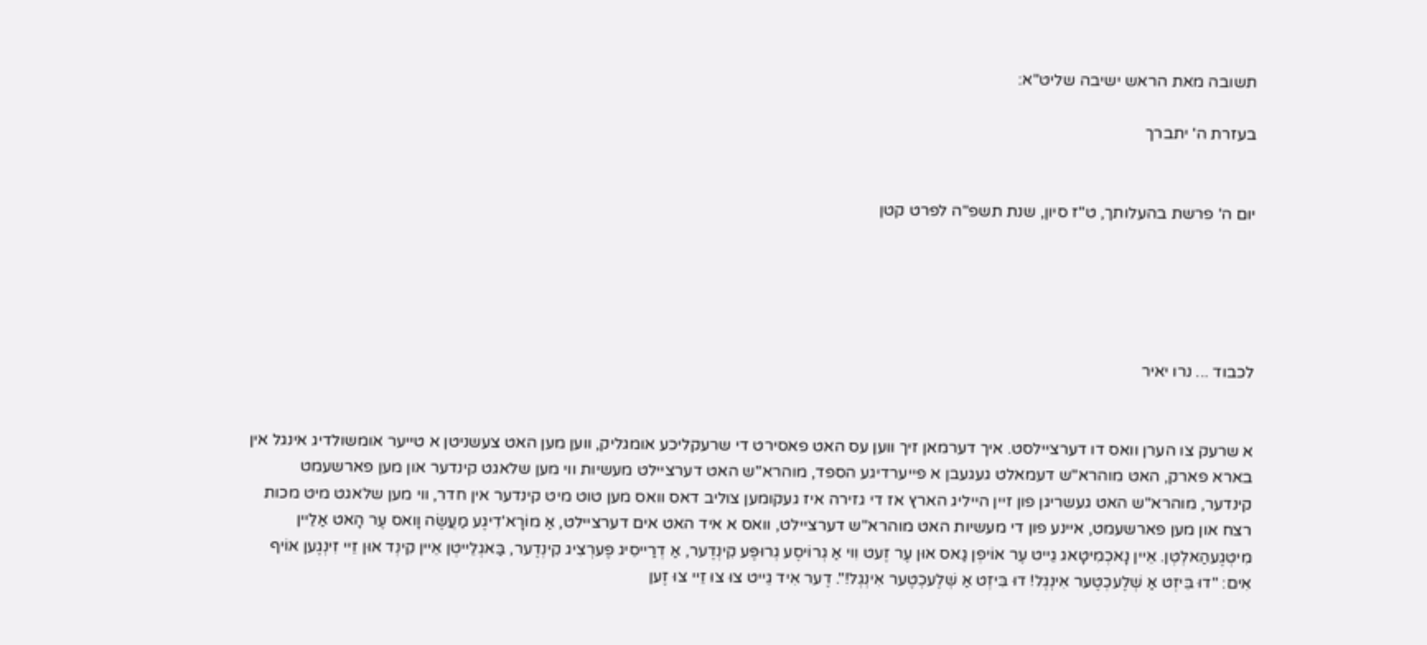תשובה מאת הראש ישיבה שליט"א:

בעזרת ה' יתברך


יום ה' פרשת בהעלותך, ט"ז סיון, שנת תשפ"ה לפרט קטן





לכבוד ... נרו יאיר


א שרעק צו הערן וואס דו דערציילסט. איך דערמאן זיך ווען עס האט פאסירט די שרעקליכע אומגליק, ווען מען האט צעשניטן א טייער אומשולדיג אינגל אין בארא פארק, האט מוהרא"ש דעמאלט געגעבן א פייערדיגע הספד, מוהרא"ש האט דערציילט מעשיות ווי מען שלאגט קינדער און מען פארשעמט קינדער, מוהרא"ש האט געשריגן פון זיין הייליג הארץ אז די גזירה איז געקומען צוליב דאס וואס מען טוט מיט קינדער אין חדר, ווי מען שלאגט מיט מכות רצח און מען פארשעמט, איינע פון די מעשיות האט מוהרא"ש דערציילט, וואס א איד האט אים דערציילט, אַ מוֹרָא'דִיגֶע מַעֲשֶׂה וָואס עֶר הָאט אַלֵיין מִיטְגֶעהַאלְטְן. אֵיין נָאכְמִיטָאג גֵייט עֶר אוֹיפְן גַאס אוּן עֶר זֶעט וִוי אַ גְרוֹיסֶע גְרוּפֶּע קִינְדֶער, אַ דְרַייסִיג פֶערְצִיג קִינְדֶער, בַּאגְלֵייטְן אֵיין קִינְד אוּן זֵיי זִינְגֶען אוֹיף אִים: "דוּ בִּיזְט אַ שְׁלֶעכְטֶער אִינְגְל! דוּ בִּיזְט אַ שְׁלֶעכְטֶער אִינְגְל!". דֶער אִיד גֵייט צוּ צוּ זֵיי צוּ זֶען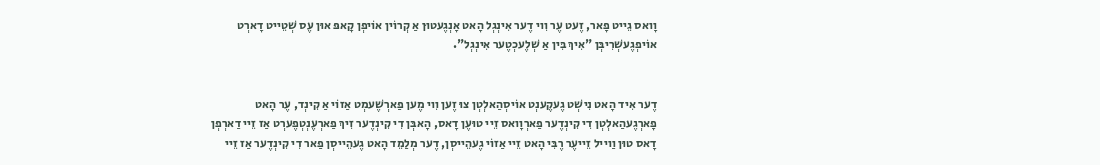וָואס גֵייט פָאר, זֶעט עֶר וִוי דֶער אִינְגְל הָאט אָנְגֶעטוּן אַ קְרוֹין אוֹיפְן קָאפּ אוּן עֶס שְׁטֵייט דָארְט אוֹיפְגֶעשְׁרִיבְּן "אִיךְ בִּין אַ שְׁלֶעכְטֶער אִינְגְל".


דֶער אִיד הָאט נִישְׁט גֶעקֶענְט אוֹיסְהַאלְטְן צוּ זֶען וִוי מֶען פַארְשֶׁעמְט אַזוֹי אַ קִינְד, עֶר הָאט פָארְגֶעהַאלְטְן דִי קִינְדֶער פַארְוָואס זֵיי טוּעֶן דָאס, הָאבְּן דִי קִינְדֶער זִיךְ פַארְעֶנְטְפֶערְט אַז זֵיי דַארְפְן דָאס טוּן וַוייל זֵייעֶר רֶבִּי הָאט זֵיי אַזוֹי גֶעהֵייסְן, דֶער מְלַמֵד הָאט גֶעהֵייסְן פַאר דִי קִינְדֶער אַז זֵיי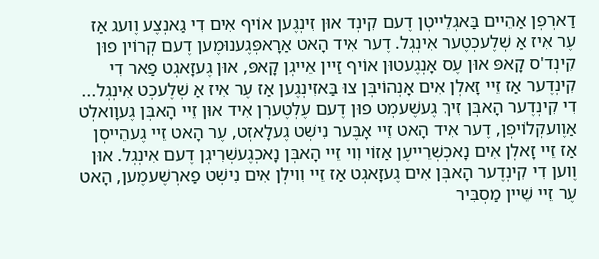דַארְפְן אַהֵיים בַּאגְלֵייטְן דֶעם קִינְד אוּן זִינְגֶען אוֹיף אִים דִי גַאנְצֶע וֶועג אַז עֶר אִיז אַ שְׁלֶעכְטֶער אִינְגְל. דֶער אִיד הָאט אַרָאפְּגֶענוּמֶען דֶעם קְרוֹין פוּן קִינְד'ס קָאפּ אוּן עֶס אָנְגֶעטוּן אוֹיף זַיין אֵייגְן קָאפּ, אוּן גֶעזָאגְט פַאר דִי קִינְדֶער אַז זֵיי זָאלְן אִים אָנְהוֹיבְּן צוּ בַּאזִינְגֶען אַז עֶר אִיז אַ שְׁלֶעכְט אִינְגְל... דִי קִינְדֶער הָאבְּן זִיךְ גֶעשֶׁעמְט פוּן דֶעם עֶלְטֶערְן אִיד אוּן זֵיי הָאבְּן גֶעוָואלְט אַוֶועקְלוֹיפְן, דֶער אִיד הָאט זֵיי אָבֶּער נִישְׁט גֶעלָאזְט, עֶר הָאט זֵיי גֶעהֵייסְן אַז זֵיי זָאלְן אִים נָאכְשְׁרֵייעֶן אַזוֹי וִוי זֵיי הָאבְּן נָאכְגֶעשְׁרִיגְן דֶעם אִינְגְל. אוּן וֶוען דִי קִינְדֶער הָאבְּן אִים גֶעזָאגְט אַז זֵיי וִוילְן אִים נִישְׁט פַארְשֶׁעמֶען, הָאט עֶר זֵיי שֵׁיין מַסְבִּיר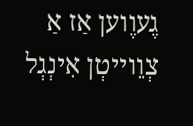גֶעוֶוען אַז אַ צְוֵוייטְן אִינְגְל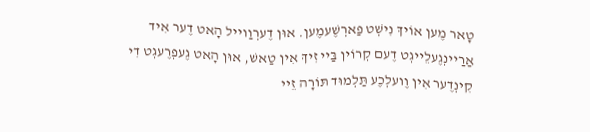טָאר מֶען אוֹיךְ נִישְׁט פַארְשֶׁעמֶען. אוּן דֶערְוַוייל הָאט דֶער אִיד אַרַיינְגֶעלֵייגְט דֶעם קְרוֹין בַּיי זִיךְ אִין טַאשׁ, אוּן הָאט גֶעפְרֶעגְט דִי קִינְדֶער אִין וֶועלְכֶע תַּלְמוּד תּוֹרָה זֵיי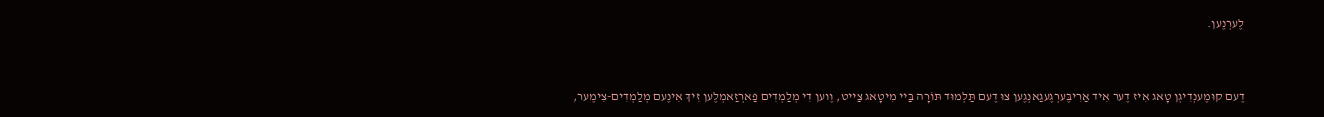לֶערְנֶען.


דֶעם קוּמֶענְדִיגְן טָאג אִיז דֶער אִיד אַרִיבֶּערְגֶעגַאנְגֶען צוּ דֶעם תַּלְמוּד תּוֹרָה בַּיי מִיטָאג צַייט, וֶוען דִי מְלַמְדִים פַארְזַאמְלֶען זִיךְ אִינֶעם מְלַמְדִים-צִימֶער,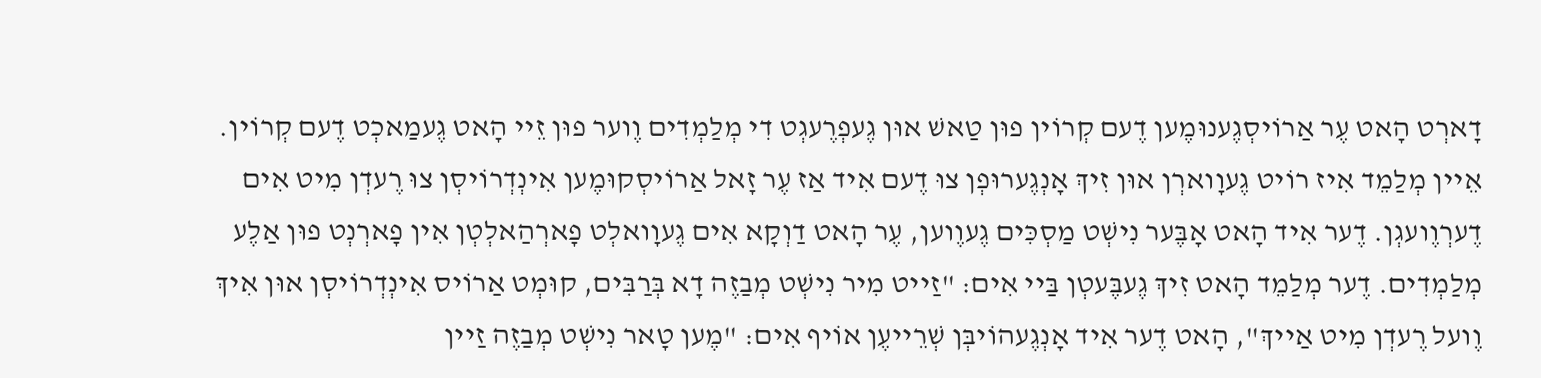דָארְט הָאט עֶר אַרוֹיסְגֶענוּמֶען דֶעם קְרוֹין פוּן טַאשׁ אוּן גֶעפְרֶעגְט דִי מְלַמְדִים וֶוער פוּן זֵיי הָאט גֶעמַאכְט דֶעם קְרוֹין. אֵיין מְלַמֵד אִיז רוֹיט גֶעוָוארְן אוּן זִיךְ אָנְגֶערוּפְן צוּ דֶעם אִיד אַז עֶר זָאל אַרוֹיסְקוּמֶען אִינְדְרוֹיסְן צוּ רֶעדְן מִיט אִים דֶערְוֶועגְן. דֶער אִיד הָאט אָבֶּער נִישְׁט מַסְכִּים גֶעוֶוען, עֶר הָאט דַוְקָא אִים גֶעוָואלְט פָארְהַאלְטְן אִין פָארְנְט פוּן אַלֶע מְלַמְדִים. דֶער מְלַמֵד הָאט זִיךְ גֶעבֶּעטְן בַּיי אִים: "זַייט מִיר נִישְׁט מְבַזֶה דָא בְּרַבִּים, קוּמְט אַרוֹיס אִינְדְרוֹיסְן אוּן אִיךְ וֶועל רֶעדְן מִיט אַייךְ", הָאט דֶער אִיד אָנְגֶעהוֹיבְּן שְׁרֵייעֶן אוֹיף אִים: "מֶען טָאר נִישְׁט מְבַזֶה זַיין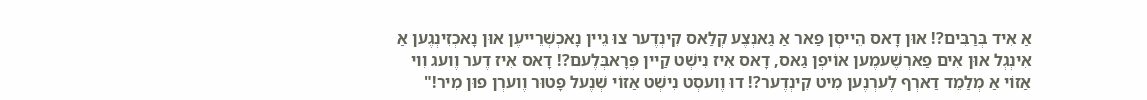אַ אִיד בְּרַבִּים?! אוּן דָאס הֵייסְן פַאר אַ גַאנְצֶע קְלַאס קִינְדֶער צוּ גֵיין נָאכְשְׁרֵייעֶן אוּן נָאכְזִינְגֶען אַ אִינְגְל אוּן אִים פַארְשֶׁעמֶען אוֹיפְן גַאס, דָאס אִיז נִישְׁט קַיין פְּרָאבְּלֶעם?! דָאס אִיז דֶער וֶועג וִוי אַזוֹי אַ מְלַמֵד דַארְף לֶערְנֶען מִיט קִינְדֶער?! דוּ וֶועסְט נִישְׁט אַזוֹי שְׁנֶעל פָּטוּר וֶוערְן פוּן מִיר!"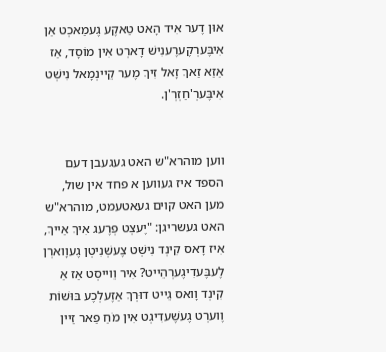אוּן דֶער אִיד הָאט טַאקֶע גֶעמַאכְט אַן אִיבֶּערְקֶערֶענִישׁ דָארְט אִין מוֹסָד, אַז אַזַא זַאךְ זָאל זִיךְ מֶער קֵיינְמָאל נִישְׁט אִיבֶּערְ'חַזְרְ'ן.


ווען מוהרא"ש האט געגעבן דעם הספד איז געווען א פחד אין שול, מען האט קוים געאטעמט, מוהרא"ש האט געשריגן: "יֶעצְט פְרֶעג אִיךְ אַייךְ, אִיז דָאס קִינְד נִישְׁט צֶעשְׁנִיטְן גֶעוָוארְן לֶעבֶּעדִיגֶערְהֵייט? אִיר וֵוייסְט אַז אַ קִינְד וָואס גֵייט דוּרְךְ אַזֶעלְכֶע בּוּשׁוֹת וֶוערְט גֶעשֶׁעדִיגְט אִין מֹחַ פַאר זַיין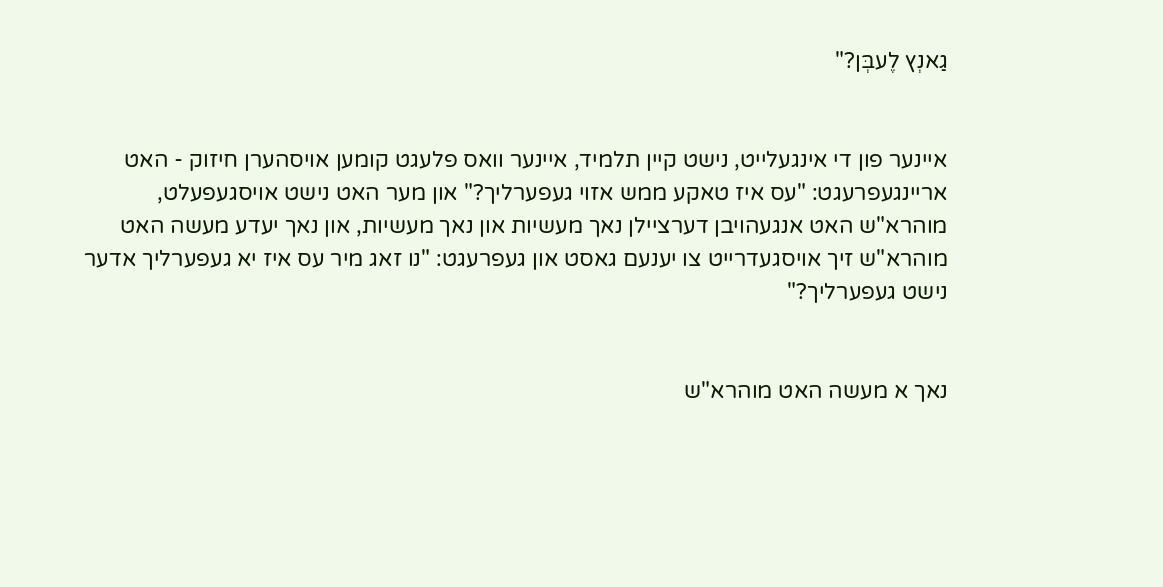גַאנְץ לֶעבְּן?"


איינער פון די אינגעלייט, נישט קיין תלמיד, איינער וואס פלעגט קומען אויסהערן חיזוק - האט אריינגעפרעגט: "עס איז טאקע ממש אזוי געפערליך?" און מער האט נישט אויסגעפעלט, מוהרא"ש האט אנגעהויבן דערציילן נאך מעשיות און נאך מעשיות, און נאך יעדע מעשה האט מוהרא"ש זיך אויסגעדרייט צו יענעם גאסט און געפרעגט: "נו זאג מיר עס איז יא געפערליך אדער נישט געפערליך?"


נאך א מעשה האט מוהרא"ש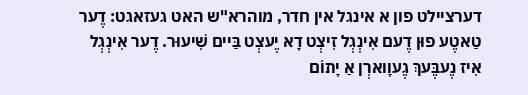דערציילט פון א אינגל אין חדר, מוהרא"ש האט געזאגט: דֶער טַאטֶע פוּן דֶעם אִינְגְל זִיצְט דָא יֶעצְט בַּיים שִׁיעוּר. דֶער אִינְגְל אִיז נֶעבֶּעךְ גֶעוָוארְן אַ יָתוֹם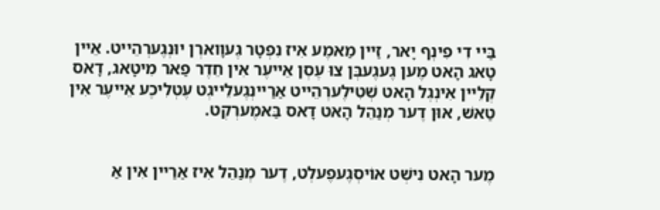בַּיי דִי פִינְף יָאר, זַיין מַאמֶע אִיז נִפְטָר גֶעוָוארְן יוּנְגֶערְהֵייט. אֵיין טָאג הָאט מֶען גֶעגֶעבְּן צוּ עֶסְן אֵייעֶר אִין חֵדֶר פַאר מִיטָאג, דָאס קְלֵיין אִינְגְל הָאט שְׁטִילֶערְהֵייט אַרַיינְגֶעלֵייגְט עֶטְלִיכֶע אֵייעֶר אִין טַאשׁ, אוּן דֶער מְנַהֵל הָאט דָאס בַּאמֶערְקְט.


מֶער הָאט נִישְׁט אוֹיסְגֶעפֶעלְט, דֶער מְנַהֵל אִיז אַרַיין אִין אַ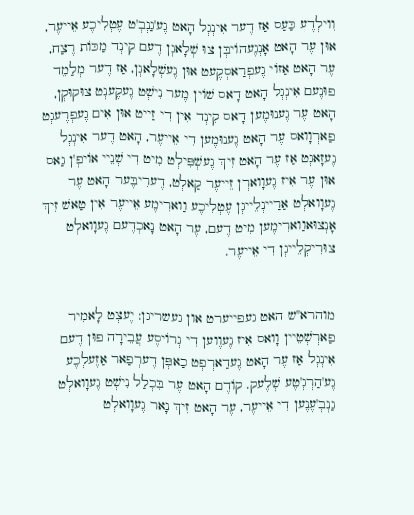וִוילְדֶע כַּעַס אַז דֶער אִינְגְל הָאט גֶע'גַנְבְ'ט עֶטְלִיכֶע אֵייעֶר, אוּן עֶר הָאט אָנְגֶעהוֹיבְּן צוּ שְׁלָאגְן דֶעם קִינְד מַכּוֹת רֶצַח, עֶר הָאט אַזוֹי גֶעפְרַאסְקֶעט אוּן גֶעשְׁלָאגְן, אַז דֶער מְלַמֵד פוּנֶעם אִינְגְל הָאט דָאס שׁוֹין מֶער נִישְׁט גֶעקֶענְט צוּקוּקְן, הָאט עֶר גֶענוּמֶען דָאס קִינְד אִין דִי זַייט אוּן אִים גֶעפְרֶעגְט פַארְוָואס עֶר הָאט גֶענוּמֶען דִי אֵייעֶר, הָאט דֶער אִינְגְל גֶעזָאגְט אַז עֶר הָאט זִיךְ גֶעשְׁפִּילְט מִיט דִי שְׁנֵיי אוֹיפְ'ן גַאס אוּן עֶר אִיז גֶעוָוארְן זֵייעֶר קַאלְט, דֶערִיבֶּער הָאט עֶר גֶעוָואלְט אַרַיינְלֵייגְן עֶטְלִיכֶע וַוארִימֶע אֵייעֶר אִין טַאשׁ זִיךְ אָנְצוּאוַוארִימֶען מִיט דֶעם, עֶר הָאט נָאכְדֶעם גֶעוָואלְט צוּרִיקְלֵייגְן דִי אֵייעֶר.


מוהרא"ש האט געפייערט און געשריגן: יֶעצְט לָאמִיר פַארְשְׁטֵיין וָואס אִיז גֶעוֶוען דִי גְרוֹיסֶע עֲבֵירָה פוּן דֶעם אִינְגְל אַז עֶר הָאט גֶעדַארְפְט כַאפְּן דֶערְפַאר אַזֶעלְכֶע גֶע'הַרְגְ'טֶע שְׁלֶעק. קוֹדֶם הָאט עֶר בִּכְלַל נִישְׁט גֶעוָואלְט גַנְבְ'עֶנֶען דִי אֵייעֶר, עֶר הָאט זִיךְ נָאר גֶעוָואלְט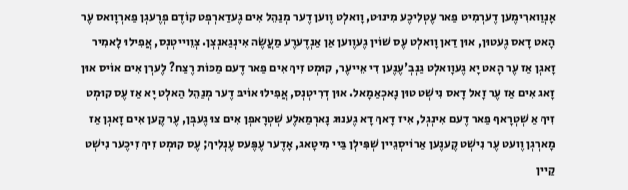אָנְוַוארִימֶען דֶערְמִיט פַאר עֶטְלִיכֶע מִינוּט, וָואלְט וֶוען דֶער מְנַהֵל אִים גֶעדַארְפְט קוֹדֶם פְרֶעגְן פַארְוָואס עֶר הָאט דָאס גֶעטוּן, אוּן דַאן וָואלְט עֶס שׁוֹין גֶעוֶוען אַן אַנְדֶערֶע מַעֲשֶׂה אִינְגַאנְצְן. צְוֵוייטְנְס, אֲפִילוּ לָאמִיר זָאגְן אַז עֶר הָאט יָא גֶעוָואלְט גַנְבְ'עֶנֶען דִי אֵייעֶר, קוּמְט זִיךְ אִים פַאר דֶעם מַכּוֹת רֶצַח? לֶערְן אִים אוֹיס אוּן זָאג אִים אַז עֶר זָאל דָאס נִישְׁט טוּן נָאכְאַמָאל. אוּן דְרִיטְנְס, אֲפִילוּ אוֹיבּ דֶער מְנַהֵל הַאלְט יָא אַז עֶס קוּמְט זִיךְ אַ שְׁטְרָאף פַאר דֶעם אִינְגְל, אִיז דָאךְ דָא גֶענוּג נָארְמַאלֶע שְׁטְרָאפְן אִים צוּ גֶעבְּן, עֶר קֶען אִים זָאגְן אַז מָארְגְן וֶועט עֶר נִישְׁט קֶענֶען אַרוֹיסְגֵיין שְׁפִּילְן בַּיי מִיטָאג, אָדֶער עֶפֶּעס עֶנְלִיךְ; עֶס קוּמְט זִיךְ זִיכֶער נִישְׁט קַיין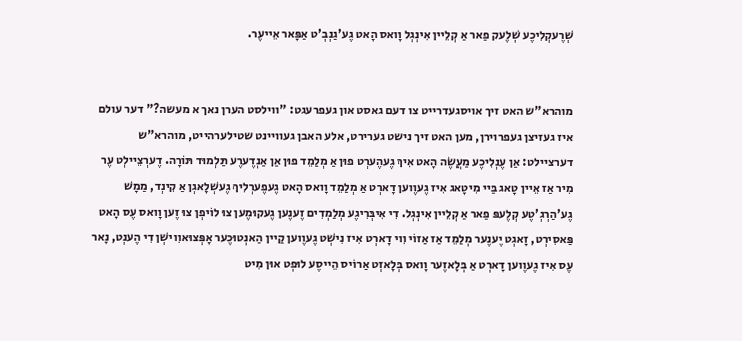שְׁרֶעקְלִיכֶע שְׁלֶעק פַאר אַ קְלֵיין אִינְגְל וָואס הָאט גֶע'גַנְבְ'ט אַפָּאר אֵייעֶר.


מוהרא"ש האט זיך אויסגעדרייט צו דעם גאסט און געפרעגט: "ווילסט הערן נאך א מעשה?" דער עולם איז געזיצן געפרוירן, מען האט זיך נישט גערירט, אלע האבן געוויינט שטילערהייט, מוהרא"ש דערציילט: אַן עֶנְלִיכֶע מַעֲשֶׂה הָאט אִיךְ גֶעהֶערְט פוּן אַ מְלַמֵד פוּן אַן אַנְדֶערֶע תַּלְמוּד תּוֹרָה. דֶערְצֵיילְט עֶר מִיר אַז אֵיין טָאג בַּיי מִיטָאג אִיז גֶעוֶוען דָארְט אַ מְלַמֵד וָואס הָאט גֶעפֶערְלִיךְ גֶעשְׁלָאגְן אַ קִינְד, מַמָשׁ גֶע'הַרְגְ'טֶע קְלֶעפּ פַאר אַ קְלֵיין אִינְגְל. דִי אִיבְּרִיגֶע מְלַמְדִים זֶענֶען גֶעקוּמֶען צוּ לוֹיפְן צוּ זֶען וָואס עֶס הָאט פַּאסִירְט, זָאגְט יֶענֶער מְלַמֵד אַז אַזוֹי וִוי דָארְט אִיז נִישְׁט גֶעוֶוען קַיין הַאנְטוּכֶער אָפְּצוּאוִוישְׁן דִי הֶענְט, נָאר עֶס אִיז גֶעוֶוען דָארְט אַ בְּלָאזֶער וָואס בְּלָאזְט אַרוֹיס הֵייסֶע לוּפְט אוּן מִיט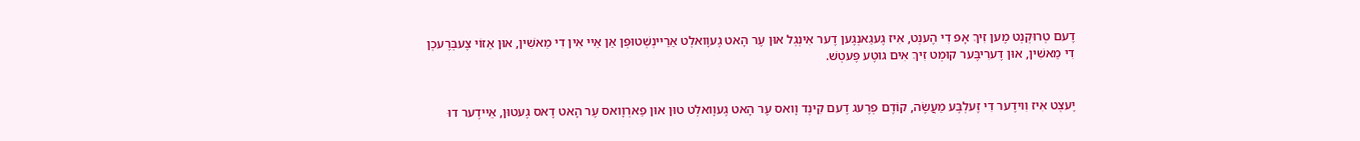דֶעם טְרוּקְנְט מֶען זִיךְ אָפּ דִי הֶענְט, אִיז גֶעגַאנְגֶען דֶער אִינְגְל אוּן עֶר הָאט גֶעוָואלְט אַרַיינְשְׁטוּפְּן אַן אֵיי אִין דִי מַאשִׁין, אוּן אַזוֹי צֶעבְּרֶעכְן דִי מַאשִׁין, אוּן דֶערִיבֶּער קוּמְט זִיךְ אִים גוּטֶע פֶּעטְשׁ.


יֶעצְט אִיז וִוידֶער דִי זֶעלְבֶּע מַעֲשֶׂה, קוֹדֶם פְרֶעג דֶעם קִינְד וָואס עֶר הָאט גֶעוָואלְט טוּן אוּן פַארְוָואס עֶר הָאט דָאס גֶעטוּן, אֵיידֶער דוּ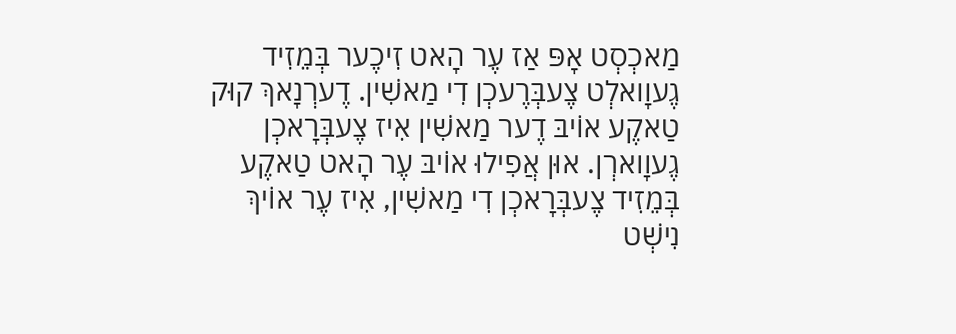מַאכְסְט אָפּ אַז עֶר הָאט זִיכֶער בְּמֵזִיד גֶעוָואלְט צֶעבְּרֶעכְן דִי מַאשִׁין. דֶערְנָאךְ קוּק טַאקֶע אוֹיבּ דֶער מַאשִׁין אִיז צֶעבְּרָאכְן גֶעוָוארְן. אוּן אֲפִילוּ אוֹיבּ עֶר הָאט טַאקֶע בְּמֵזִיד צֶעבְּרָאכְן דִי מַאשִׁין, אִיז עֶר אוֹיךְ נִישְׁט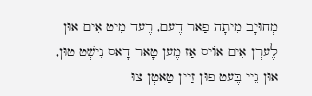מְחוּיָב מִיתָה פַאר דֶעם, רֶעד מִיט אִים אוּן לֶערְן אִים אוֹיס אַז מֶען טָאר דָאס נִישְׁט טוּן, אוּן גֵיי בֶּעט פוּן זַיין טַאטְן צוּ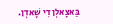בַּאצָאלְן דִי שָׁאדְן.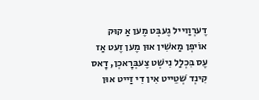דֶערְוַוייל גֶעבְּט מֶען אַ קוּק אוֹיפְן מַאשִׁין אוּן מֶען זֶעט אַז עֶס בִּכְלַל נִישְׁט צֶעבְּרָאכְן, דָאס קִינְד שְׁטֵייט אִין דִי זַייט אוּן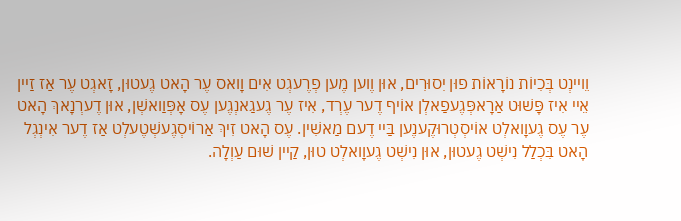וֵויינְט בְּכִיוֹת נוֹרָאוֹת פוּן יִסוּרִים, אוּן וֶוען מֶען פְרֶעגְט אִים וָואס עֶר הָאט גֶעטוּן, זָאגְט עֶר אַז זַיין אֵיי אִיז פָּשׁוּט אַרָאפְּגֶעפַאלְן אוֹיף דֶער עֶרְד, אִיז עֶר גֶעגַאנְגֶען עֶס אָפְּוַואשְׁן, אוּן דֶערְנָאךְ הָאט עֶר עֶס גֶעוָואלְט אוֹיסְטְרוּקֶענֶען בַּיי דֶעם מַאשִׁין. עֶס הָאט זִיךְ אַרוֹיסְגֶעשְׁטֶעלְט אַז דֶער אִינְגְל הָאט בִּכְלַל נִישְׁט גֶעטוּן, אוּן נִישְׁט גֶעוָואלְט טוּן, קַיין שׁוּם עַוְלָה.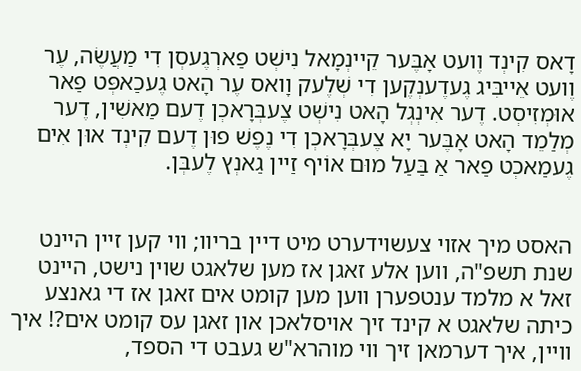דָאס קִינְד וֶועט אָבֶּער קֵיינְמָאל נִישְׁט פַארְגֶעסְן דִי מַעֲשֶׂה, עֶר וֶועט אֵייבִּיג גֶעדֶענְקֶען דִי שְׁלֶעק וָואס עֶר הָאט גֶעכַאפְּט פַאר אוּמְזִיסְט. דֶער אִינְגְל הָאט נִישְׁט צֶעבְּרָאכְן דֶעם מַאשִׁין, דֶער מְלַמֵד הָאט אָבֶּער יָא צֶעבְּרָאכְן דִי נֶפֶשׁ פוּן דֶעם קִינְד אוּן אִים גֶעמַאכְט פַאר אַ בַּעַל מוּם אוֹיף זַיין גַאנְץ לֶעבְּן.


האסט מיך אזוי צעשוידערט מיט דיין בריוו; ווי קען זיין היינט שנת תשפ"ה, ווען אלע זאגן אז מען שלאגט שוין נישט, היינט זאל א מלמד ענטפערן ווען מען קומט אים זאגן אז די גאנצע כיתה שלאגט א קינד זיך אויסלאכן און זאגן עס קומט אים?! איך וויין, איך דערמאן זיך ווי מוהרא"ש געבט די הספד,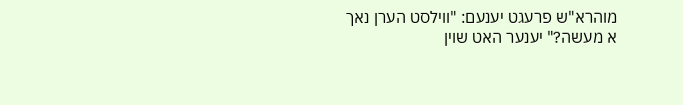מוהרא"ש פרעגט יענעם: "ווילסט הערן נאך א מעשה?" יענער האט שוין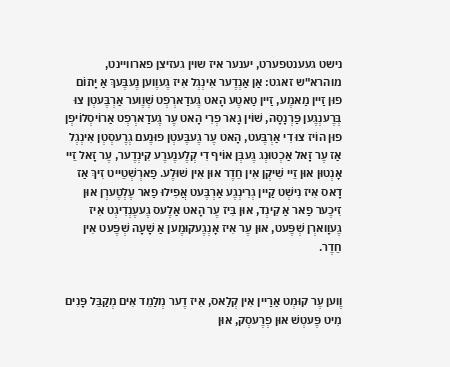נישט געענטפערט, יענער איז שוין געזיצן פארוויינט, מוהרא"ש זאגט: אַן אַנְדֶער אִינְגְל אִיז גֶעוֶוען נֶעבֶּעךְ אַ יָתוֹם פוּן זַיין מַאמֶע, זַיין טַאטֶע הָאט גֶעדַארְפְט שְׁוֶוער אַרְבֶּעטְן צוּ בְּרֶענְגֶען פַּרְנָסָה, שׁוֹין גָאר פְרִי הָאט עֶר גֶעדַארְפְט אַרוֹיסְלוֹיפְן פוּן הוֹיז צוּ דִי אַרְבֶּעט, הָאט עֶר גֶעבֶּעטְן פוּנֶעם גְרֶעסְטְן אִינְגְל אַז עֶר זָאל אַכְטוּנְג גֶעבְּן אוֹיף דִי קְלֶענֶערֶע קִינְדֶער, עֶר זָאל זֵיי אָנְטוּן אוּן זֵיי שִׁיקְן אִין חֵדֶר אוּן אִין שׁוּלֶע. פַארְשְׁטֵייט זִיךְ אַז דָאס אִיז נִישְׁט קַיין גְרִינְגֶע אַרְבֶּעט אֲפִילוּ פַאר עֶלְטֶערְן אוּן זִיכֶער פַאר אַ קִינְד, אוּן בִּיז עֶר הָאט אַלֶעס גֶעעֶנְדִיגְט אִיז גֶעוָוארְן שְׁפֶּעט, אוּן עֶר אִיז אָנְגֶעקוּמֶען אַ שָׁעָה שְׁפֶּעט אִין חֵדֶר.


וֶוען עֶר קוּמְט אַרַיין אִין קְלַאס, אִיז דֶער מְלַמֵד אִים מְקַבֵּל פָּנִים מִיט פֶּעטְשׁ אוּן פְרֶעסְק, אוּן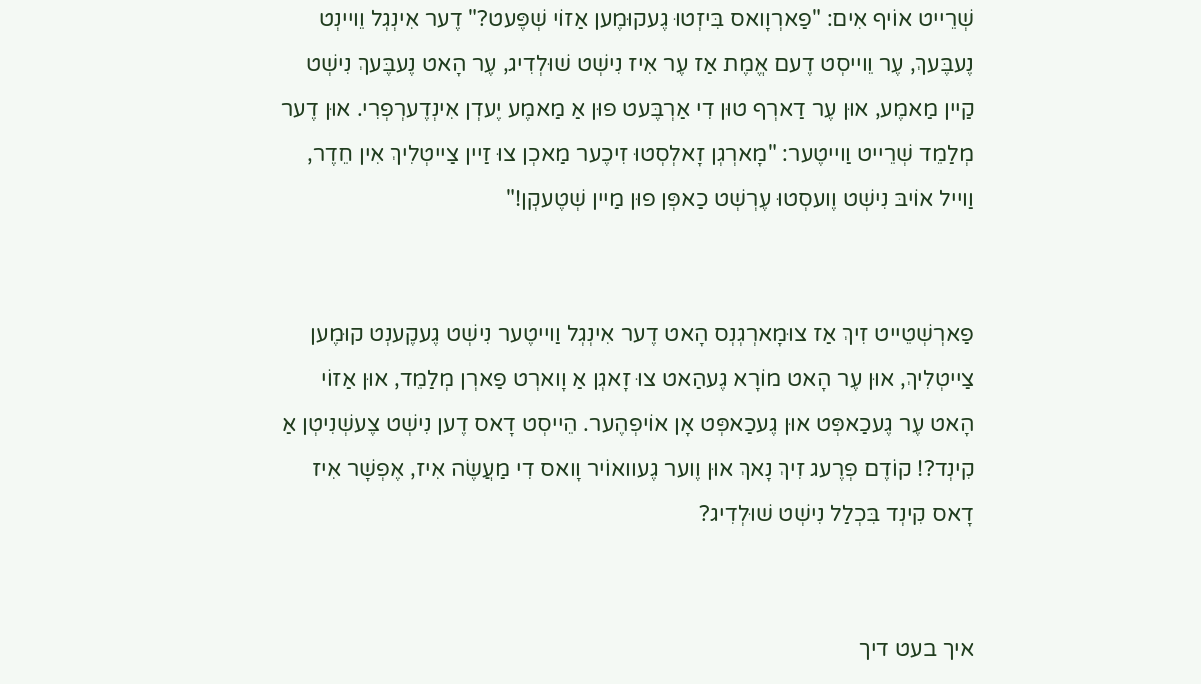שְׁרֵייט אוֹיף אִים: "פַארְוָואס בִּיזְטוּ גֶעקוּמֶען אַזוֹי שְׁפֶּעט?" דֶער אִינְגְל וֵויינְט נֶעבֶּעךְ, עֶר וֵוייסְט דֶעם אֱמֶת אַז עֶר אִיז נִישְׁט שׁוּלְדִיג, עֶר הָאט נֶעבֶּעךְ נִישְׁט קַיין מַאמֶע, אוּן עֶר דַארְף טוּן דִי אַרְבֶּעט פוּן אַ מַאמֶע יֶעדְן אִינְדֶערְפְרִי. אוּן דֶער מְלַמֵד שְׁרֵייט וַוייטֶער: "מָארְגְן זָאלְסְטוּ זִיכֶער מַאכְן צוּ זַיין צַייטְלִיךְ אִין חֵדֶר, וַוייל אוֹיבּ נִישְׁט וֶועסְטוּ עֶרְשְׁט כַאפְּן פוּן מַיין שְׁטֶעקְן!"


פַארְשְׁטֵייט זִיךְ אַז צוּמָארְגְנְס הָאט דֶער אִינְגְל וַוייטֶער נִישְׁט גֶעקֶענְט קוּמֶען צַייטְלִיךְ, אוּן עֶר הָאט מוֹרָא גֶעהַאט צוּ זָאגְן אַ וָוארְט פַארְן מְלַמֵד, אוּן אַזוֹי הָאט עֶר גֶעכַאפְּט אוּן גֶעכַאפְּט אָן אוֹיפְהֶער. הֵייסְט דָאס דֶען נִישְׁט צֶעשְׁנִיטְן אַ קִינְד?! קוֹדֶם פְרֶעג זִיךְ נָאךְ אוּן וֶוער גֶעוואוֹיר וָואס דִי מַעֲשֶׂה אִיז, אֶפְשָׁר אִיז דָאס קִינְד בִּכְלַל נִישְׁט שׁוּלְדִיג?


איך בעט דיך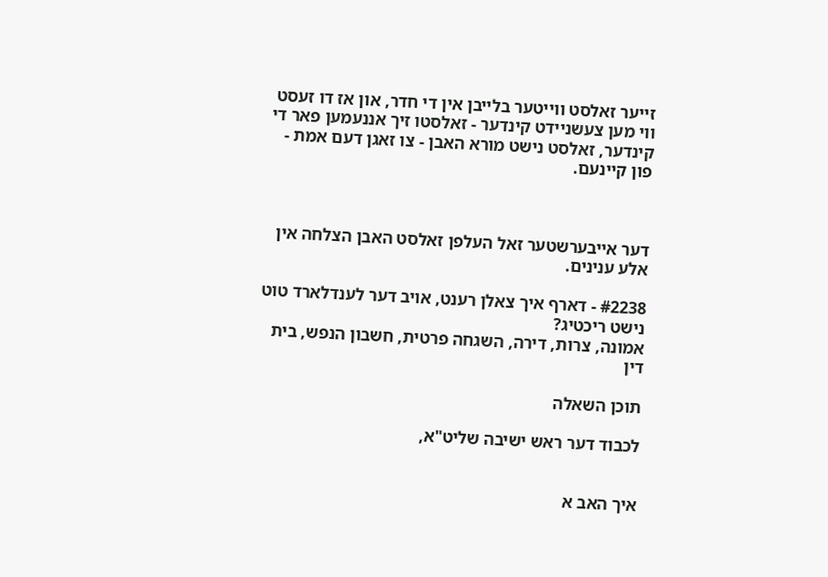זייער זאלסט ווייטער בלייבן אין די חדר, און אז דו זעסט ווי מען צעשניידט קינדער - זאלסטו זיך אננעמען פאר די קינדער, זאלסט נישט מורא האבן - צו זאגן דעם אמת - פון קיינעם.



דער אייבערשטער זאל העלפן זאלסט האבן הצלחה אין אלע ענינים.

#2238 - דארף איך צאלן רענט, אויב דער לענדלארד טוט נישט ריכטיג?
אמונה, צרות, דירה, השגחה פרטית, חשבון הנפש, בית דין

תוכן השאלה

לכבוד דער ראש ישיבה שליט"א,


איך האב א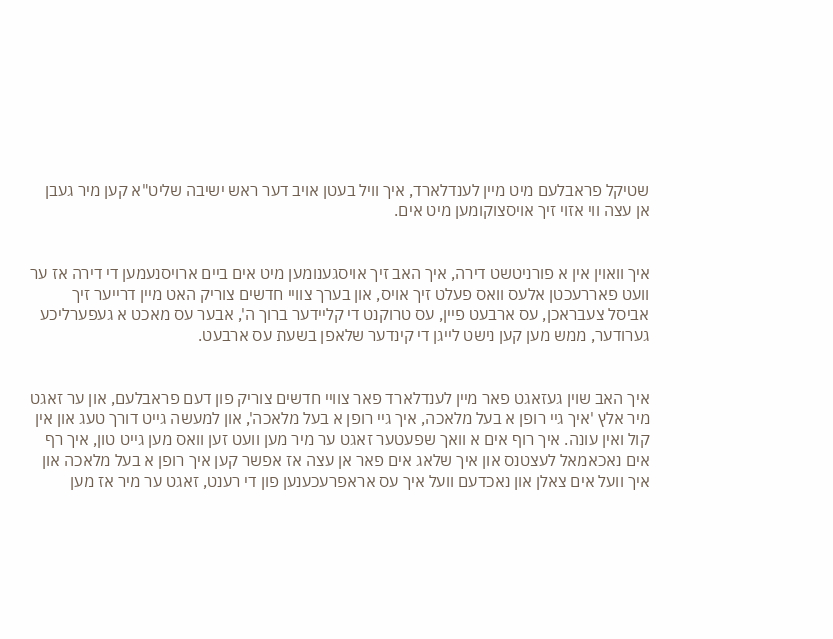שטיקל פראבלעם מיט מיין לענדלארד, איך וויל בעטן אויב דער ראש ישיבה שליט"א קען מיר געבן אן עצה ווי אזוי זיך אויסצוקומען מיט אים.


איך וואוין אין א פורניטשט דירה, איך האב זיך אויסגענומען מיט אים ביים ארויסנעמען די דירה אז ער וועט פאררעכטן אלעס וואס פעלט זיך אויס, און בערך צוויי חדשים צוריק האט מיין דרייער זיך אביסל צעבראכן, עס ארבעט פיין, עס טרוקנט די קליידער ברוך ה', אבער עס מאכט א געפערליכע גערודער, ממש מען קען נישט לייגן די קינדער שלאפן בשעת עס ארבעט.


איך האב שוין געזאגט פאר מיין לענדלארד פאר צוויי חדשים צוריק פון דעם פראבלעם, און ער זאגט מיר אלץ 'איך גיי רופן א בעל מלאכה, איך גיי רופן א בעל מלאכה', און למעשה גייט דורך טעג און אין קול ואין עונה. איך רוף אים א וואך שפעטער זאגט ער מיר מען וועט זען וואס מען גייט טון, איך רף אים נאכאמאל לעצטנס און איך שלאג אים פאר אן עצה אז אפשר קען איך רופן א בעל מלאכה און איך וועל אים צאלן און נאכדעם וועל איך עס אראפרעכענען פון די רענט, זאגט ער מיר אז מען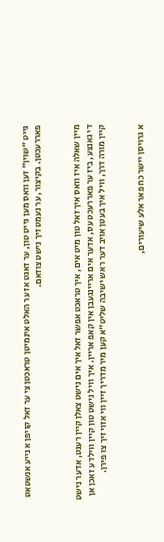גייט "שוין" זען וואס מען גייט טון, ער זאגט אז ער האלט אינמיטן טראכטן צי ער זאל קויפן א נייע אנשטאט פאררעכטן. בקיצור, ער נעמט זיך נישט צוזאם.


מיין שאלה איז וואס איך זאל טון מיט אים, איך טראכט אפשר זאל איך אים נישט צאלן קיין רענט, אדער נישט די גאנצע, ביז ער פאררעכט עס, אדער אים אריינגעבן אין קאפ אריין. איך וויל נישט טון קיין ווילדע זאכן אן קיין מורה דרך, וויל איך בעטן אויב דער ראש ישיבה שליט"א קען מיר מדריך זיין ווי אזוי זיך צו פירן.


א גרויסן יישר כח פאר אלע שיעורים,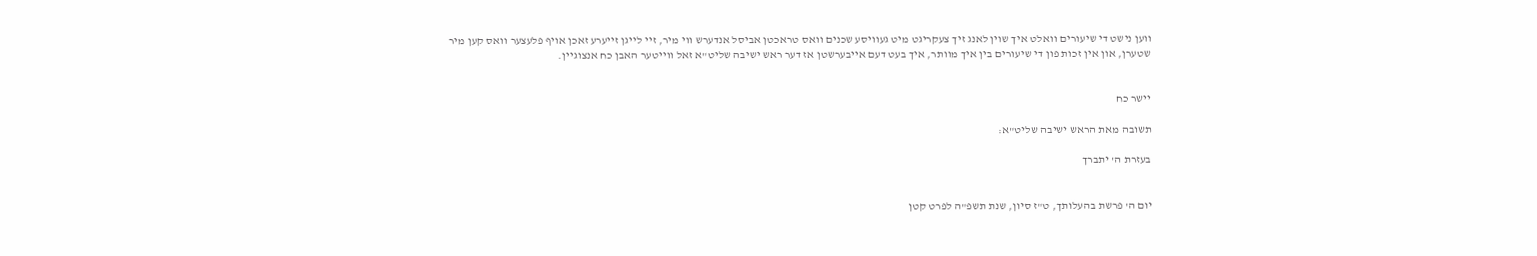ווען נישט די שיעורים וואלט איך שוין לאנג זיך צעקריגט מיט געוויסע שכנים וואס טראכטן אביסל אנדערש ווי מיר, זיי לייגן זייערע זאכן אויף פלעצער וואס קען מיר שטערן, און אין זכות פון די שיעורים בין איך מוותר, איך בעט דעם אייבערשטן אז דער ראש ישיבה שליט"א זאל ווייטער האבן כח אנצוגיין.


יישר כח

תשובה מאת הראש ישיבה שליט"א:

בעזרת ה' יתברך


יום ה' פרשת בהעלותך, ט"ז סיון, שנת תשפ"ה לפרט קטן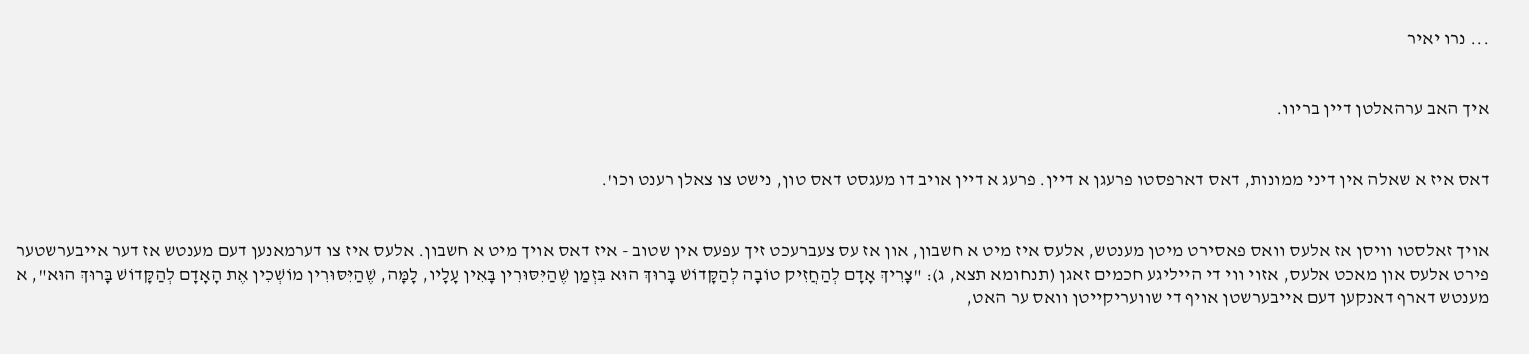... נרו יאיר


איך האב ערהאלטן דיין בריוו.


דאס איז א שאלה אין דיני ממונות, דאס דארפסטו פרעגן א דיין. פרעג א דיין אויב דו מעגסט דאס טון, נישט צו צאלן רענט וכו'.


אויך זאלסטו וויסן אז אלעס וואס פאסירט מיטן מענטש, אלעס איז מיט א חשבון, און אז עס צעברעכט זיך עפעס אין שטוב - איז דאס אויך מיט א חשבון. אלעס איז צו דערמאנען דעם מענטש אז דער אייבערשטער פירט אלעס און מאכט אלעס, אזוי ווי די הייליגע חכמים זאגן (תנחומא תצא, ג): "צָרִיךְ אָדָם לְהַחֲזִיק טוֹבָה לְהַקָּדוֹשׁ בָּרוּךְ הוּא בִּזְמַן שֶׁהַיִּסּוּרִין בָּאִין עָלָיו, לָמָּה, שֶׁהַיִּסּוּרִין מוֹשְׁכִין אֶת הָאָדָם לְהַקָּדוֹשׁ בָּרוּךְ הוּא", א מענטש דארף דאנקען דעם אייבערשטן אויף די שוועריקייטן וואס ער האט,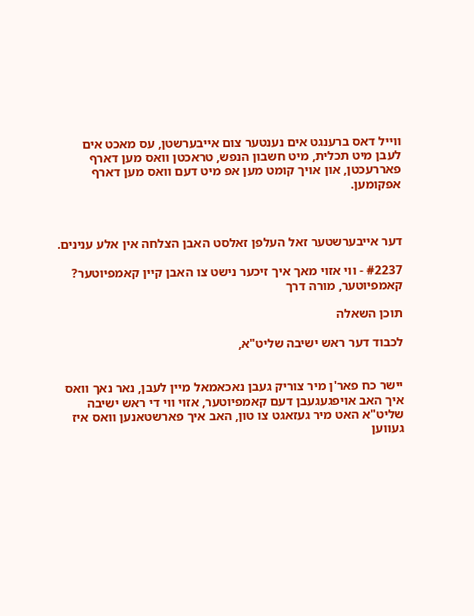ווייל דאס ברענגט אים נענטער צום אייבערשטן, עס מאכט אים לעבן מיט תכלית, מיט חשבון הנפש, טראכטן וואס מען דארף פאררעכטן, און אויך קומט מען אפ מיט דעם וואס מען דארף אפקומען.



דער אייבערשטער זאל העלפן זאלסט האבן הצלחה אין אלע ענינים.

#2237 - ווי אזוי מאך איך זיכער נישט צו האבן קיין קאמפיוטער?
קאמפיוטער, מורה דרך

תוכן השאלה

לכבוד דער ראש ישיבה שליט"א,


יישר כח פאר'ן מיר צוריק געבן נאכאמאל מיין לעבן, נאר נאך וואס איך האב אויפגעגעבן דעם קאמפיוטער, אזוי ווי די ראש ישיבה שליט"א האט מיר געזאגט צו טון, האב איך פארשטאנען וואס איז געווען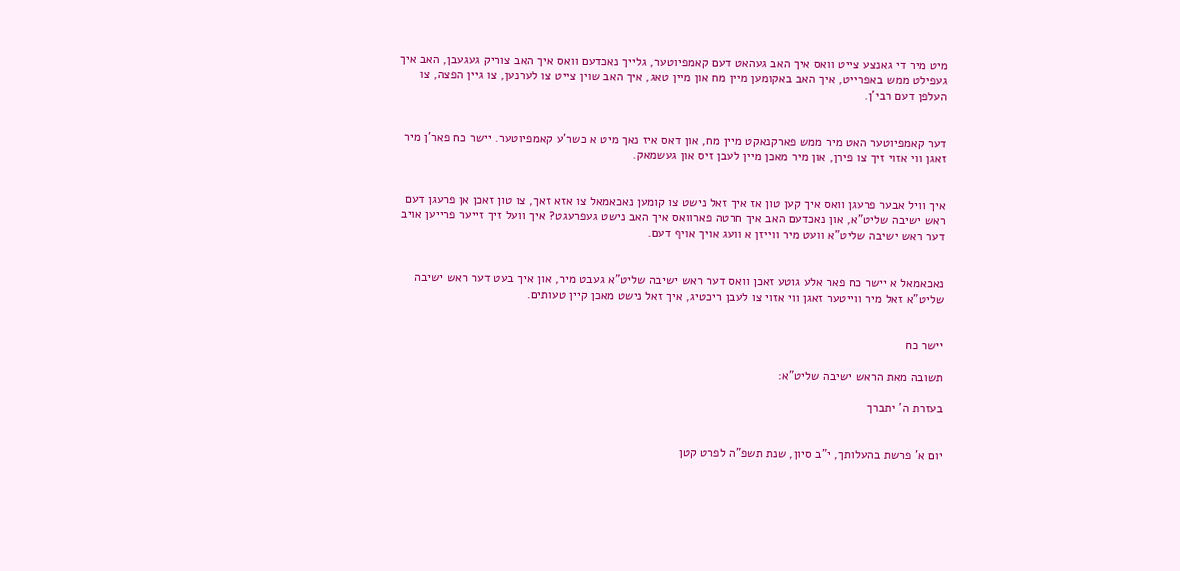מיט מיר די גאנצע צייט וואס איך האב געהאט דעם קאמפיוטער, גלייך נאכדעם וואס איך האב צוריק געגעבן, האב איך געפילט ממש באפרייט, איך האב באקומען מיין מח און מיין טאג, איך האב שוין צייט צו לערנען, צו גיין הפצה, צו העלפן דעם רבי'ן.


דער קאמפיוטער האט מיר ממש פארקנאקט מיין מח, און דאס איז נאך מיט א כשר'ע קאמפיוטער. יישר כח פאר'ן מיר זאגן ווי אזוי זיך צו פירן, און מיר מאכן מיין לעבן זיס און געשמאק.


איך וויל אבער פרעגן וואס איך קען טון אז איך זאל נישט צו קומען נאכאמאל צו אזא זאך, צו טון זאכן אן פרעגן דעם ראש ישיבה שליט"א, און נאכדעם האב איך חרטה פארוואס איך האב נישט געפרעגט? איך וועל זיך זייער פרייען אויב דער ראש ישיבה שליט"א וועט מיר ווייזן א וועג אויך אויף דעם.


נאכאמאל א יישר כח פאר אלע גוטע זאכן וואס דער ראש ישיבה שליט"א געבט מיר, און איך בעט דער ראש ישיבה שליט"א זאל מיר ווייטער זאגן ווי אזוי צו לעבן ריכטיג, איך זאל נישט מאכן קיין טעותים.


יישר כח

תשובה מאת הראש ישיבה שליט"א:

בעזרת ה' יתברך


יום א' פרשת בהעלותך, י"ב סיון, שנת תשפ"ה לפרט קטן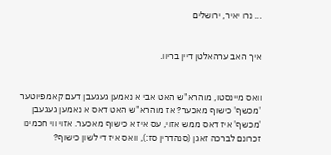... נרו יאיר, ירושלים


איך האב ערהאלטן דיין בריוו.


וואס מיינסטו, מוהרא"ש האט אבי א נאמען געגעבן דעם קאמפיוטער 'מכשף' כישוף מאכער? אז מוהרא"ש האט דאס א נאמען געגעבן 'מכשף' איז דאס ממש אזוי, עס איז א כישוף מאכער. אזוי ווי חכמינו זכרונם לברכה זאגן (סנהדרין סז:), וואס איז די לשון כישוף?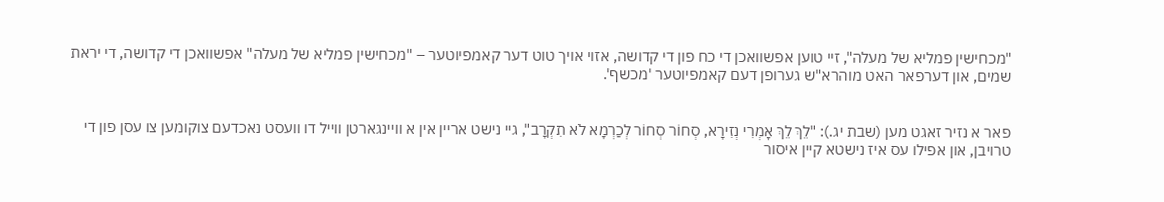"מכחישין פמליא של מעלה", זיי טוען אפשוואכן די כח פון די קדושה, אזוי אויך טוט דער קאמפיוטער – "מכחישין פמליא של מעלה" אפשוואכן די קדושה, די יראת שמים, און דערפאר האט מוהרא"ש גערופן דעם קאמפיוטער 'מכשף'.


פאר א נזיר זאגט מען (שבת יג.): "לֵךְ לֵךְ אָמְרִי נְזִירָא, סְחוֹר סְחוֹר לְכַרְמָא לֹא תִקְרָב", גיי נישט אריין אין א וויינגארטן ווייל דו וועסט נאכדעם צוקומען צו עסן פון די טרויבן, און אפילו עס איז נישטא קיין איסור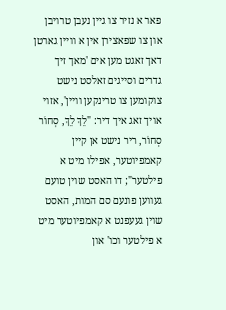פאר א נזיר צו גיין נעבן טרויבן און צו שפאצירן אין א וויין גארטן דאך זאגט מען אים 'מאך זיך גדרים וסייגים זאלסט נישט צוקומען צו טרינקען וויין', אזוי אויך זאג איך דיר: "לֵךְ לֵךְ, סְחוֹר סְחוֹר, ריר נישט אן קיין קאמפיוטער, אפילו מיט א פילטער"; דו האסט שוין טועם געווען פונעם סם המות, האסט שוין געעפנט א קאמפיוטער מיט א פילטער וכו' און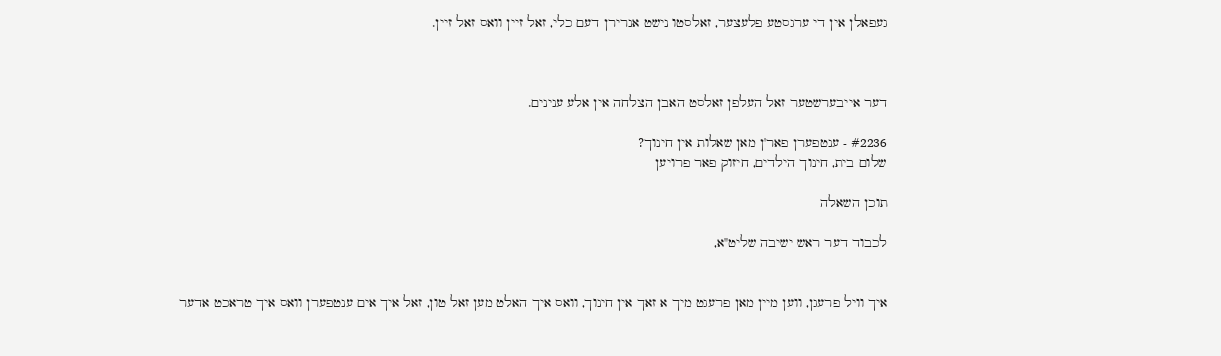געפאלן אין די ערגסטע פלעצער, זאלסטו נישט אנרירן דעם כלי, זאל זיין וואס זאל זיין.



דער אייבערשטער זאל העלפן זאלסט האבן הצלחה אין אלע ענינים.

#2236 - ענטפערן פאר'ן מאן שאלות אין חינוך?
שלום בית, חינוך הילדים, חיזוק פאר פרויען

תוכן השאלה

לכבוד דער ראש ישיבה שליט"א,


איך וויל פרעגן, ווען מיין מאן פרעגט מיך א זאך אין חינוך, וואס איך האלט מען זאל טון, זאל איך אים ענטפערן וואס איך טראכט אדער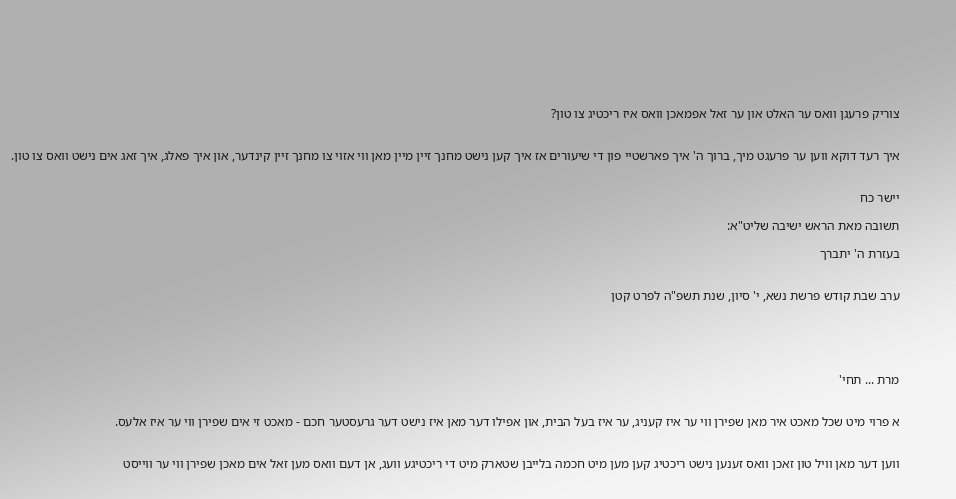צוריק פרעגן וואס ער האלט און ער זאל אפמאכן וואס איז ריכטיג צו טון?


איך רעד דוקא ווען ער פרעגט מיך, ברוך ה' איך פארשטיי פון די שיעורים אז איך קען נישט מחנך זיין מיין מאן ווי אזוי צו מחנך זיין קינדער, און איך פאלג, איך זאג אים נישט וואס צו טון.


יישר כח

תשובה מאת הראש ישיבה שליט"א:

בעזרת ה' יתברך


ערב שבת קודש פרשת נשא, י' סיון, שנת תשפ"ה לפרט קטן





מרת ... תחי'


א פרוי מיט שכל מאכט איר מאן שפירן ווי ער איז קעניג, ער איז בעל הבית, און אפילו דער מאן איז נישט דער גרעסטער חכם - מאכט זי אים שפירן ווי ער איז אלעס.


ווען דער מאן וויל טון זאכן וואס זענען נישט ריכטיג קען מען מיט חכמה בלייבן שטארק מיט די ריכטיגע וועג, אן דעם וואס מען זאל אים מאכן שפירן ווי ער ווייסט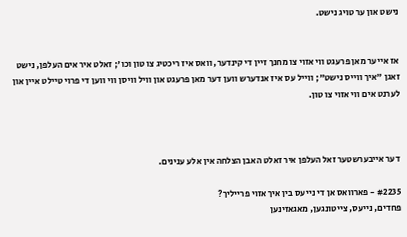נישט און ער טויג נישט.


אז אייער מאן פרעגט ווי אזוי צו מחנך זיין די קינדער, וואס איז ריכטיג צו טון וכו'; זאלט איר אים העלפן, נישט זאגן "איך ווייס נישט"; ווייל עס איז אנדערש ווען דער מאן פרעגט און וויל וויסן ווי ווען די פרוי טיילט איין און לערנט אים ווי אזוי צו טון.



דער אייבערשטער זאל העלפן איר זאלט האבן הצלחה אין אלע ענינים.

#2235 - פארוואס אן די נייעס בין איך אזוי פרייליך?
פחדים, נייעס, צייטונגען, מאגאזינען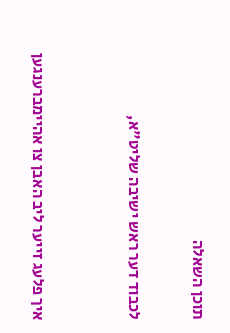תוכן השאלה

לכבוד דער ראש ישיבה שליט"א,


איך פלעג זייער ליב האבן צו אהיימברענגען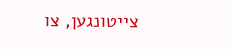צייטונגען, צו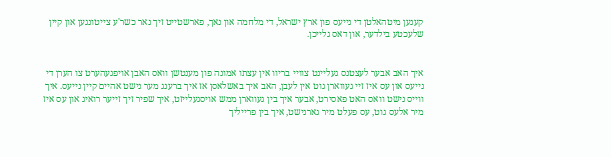קענען מיטהאלטן די נייעס פון ארץ ישראל, די מלחמה און נאך, פארשטייט זיך נאר כשר'ע צייטונגען און קיין שלעכטע בילדער, און דאס גלייכן.


איך האב אבער לעצטנס געליינט צוויי בריוו אין עצתו אמונה פון מענטשן וואס האבן אויפגעהערט צו הערן די נייעס און עס איז זיי געווארן גוט אין לעבן, האב איך באשלאסן אז איך ברענג מער נישט אהיים קיין נייעס. איך ווייס נישט וואס האט פאסירט, אבער איך בין געווארן ממש אויסגעלייזט, איך שפיר זיך זייער רואיג און עס איז מיר אלעס גוט, עס פעלט מיר גארנישט, איך בין פרייליך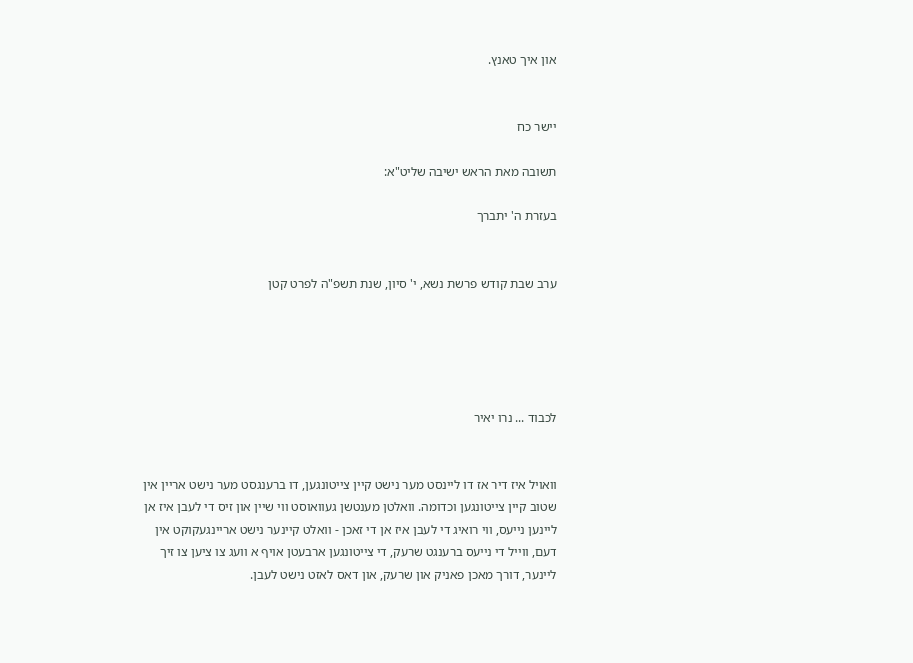און איך טאנץ.


יישר כח

תשובה מאת הראש ישיבה שליט"א:

בעזרת ה' יתברך


ערב שבת קודש פרשת נשא, י' סיון, שנת תשפ"ה לפרט קטן





לכבוד ... נרו יאיר


וואויל איז דיר אז דו ליינסט מער נישט קיין צייטונגען, דו ברענגסט מער נישט אריין אין שטוב קיין צייטונגען וכדומה. וואלטן מענטשן געוואוסט ווי שיין און זיס די לעבן איז אן ליינען נייעס, ווי רואיג די לעבן איז אן די זאכן - וואלט קיינער נישט אריינגעקוקט אין דעם, ווייל די נייעס ברענגט שרעק, די צייטונגען ארבעטן אויף א וועג צו ציען צו זיך ליינער, דורך מאכן פאניק און שרעק, און דאס לאזט נישט לעבן.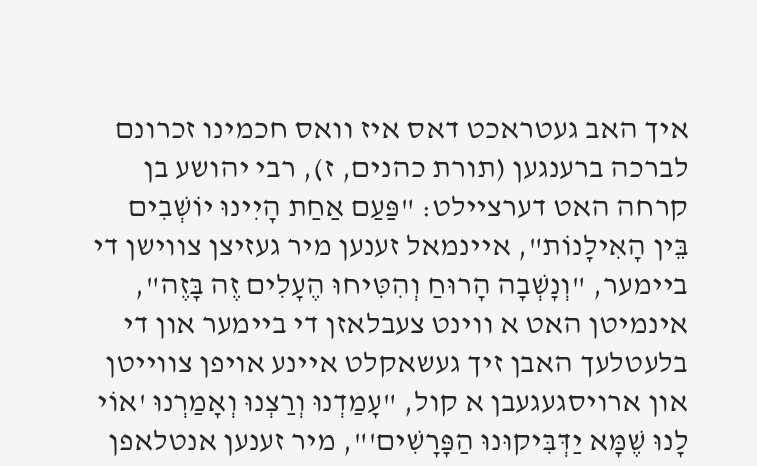איך האב געטראכט דאס איז וואס חכמינו זכרונם לברכה ברענגען (תורת כהנים, ז), רבי יהושע בן קרחה האט דערציילט: "פַּעַם אַחַת הָיִינוּ יוֹשְׁבִים בֵּין הָאִילָנוֹת", איינמאל זענען מיר געזיצן צווישן די ביימער, "וְנָשְׁבָה הָרוּחַ וְהִטִּיחוּ הֶעָלִים זֶה בָּזֶה", אינמיטן האט א ווינט צעבלאזן די ביימער און די בלעטלעך האבן זיך געשאקלט איינע אויפן צווייטן און ארויסגעגעבן א קול, "עָמַדְנוּ וְרַצְנוּ וְאָמַרְנוּ 'אוֹי לָנוּ שֶׁמָּא יַדְּבִּיקוּנוּ הַפָּרָשִׁים'", מיר זענען אנטלאפן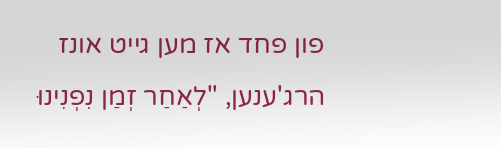פון פחד אז מען גייט אונז הרג'ענען, "לְאַחַר זְמַן נִפְנִינוּ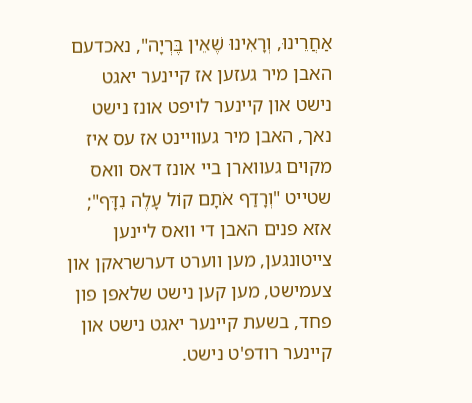אַחֲרֵינוּ, וְרָאִינוּ שֶׁאֵין בֶּרְיָה", נאכדעם האבן מיר געזען אז קיינער יאגט נישט און קיינער לויפט אונז נישט נאך, האבן מיר געוויינט אז עס איז מקוים געווארן ביי אונז דאס וואס שטייט "וְרָדַף אֹתָם קוֹל עָלֶה נִדָּף"; אזא פנים האבן די וואס ליינען צייטונגען, מען ווערט דערשראקן און צעמישט, מען קען נישט שלאפן פון פחד, בשעת קיינער יאגט נישט און קיינער רודפ'ט נישט.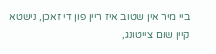ביי מיר אין שטוב איז ריין פון די זאכן, נישטא קיין שום צייטונג,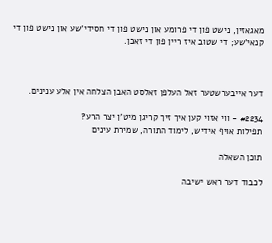מאגאזין, נישט פון די פרומע און נישט פון די חסידי'שע און נישט פון די קנאי'שע; די שטוב איז ריין פון די זאכן.



דער אייבערשטער זאל העלפן זאלסט האבן הצלחה אין אלע ענינים.

#2234 - ווי אזוי קען איך זיך קריגן מיט'ן יצר הרע?
תפילות אויף אידיש, לימוד התורה, שמירת עינים

תוכן השאלה

לכבוד דער ראש ישיבה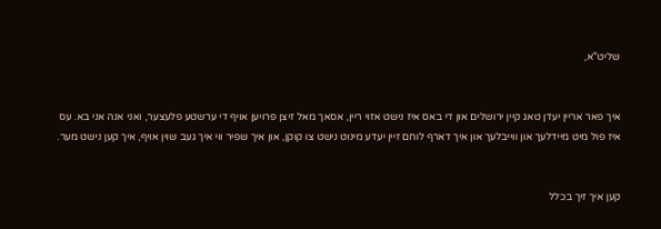שליט"א,


איך פאר אריין יעדן טאג קיין ירושלים און די באס איז נישט אזוי ריין, אסאך מאל זיצן פרויען אויף די ערשטע פלעצער, ואני אנה אני בא. עס איז פול מיט מיידלעך און ווייבלעך און איך דארף לוחם זיין יעדע מינוט נישט צו קוקן, און איך שפיר ווי איך געב שוין אויף, איך קען נישט מער.


קען איך זיך בכלל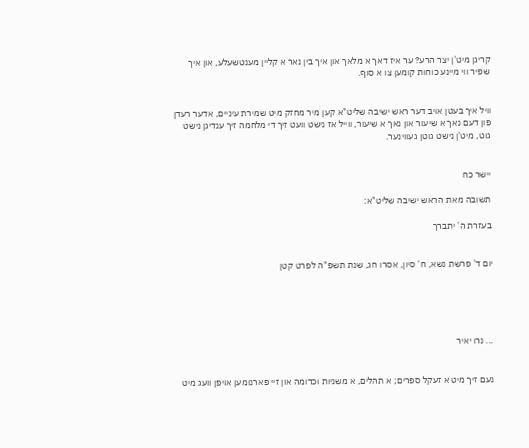קריגן מיט'ן יצר הרע? ער איז דאך א מלאך און איך בין נאר א קליין מענטשעלע, און איך שפיר ווי מיינע כוחות קומען צו א סוף.


וויל איך בעטן אויב דער ראש ישיבה שליט"א קען מיר מחזק מיט שמירת עיניים, אדער רעדן פון דעם נאך א שיעור און נאך א שיעור, ווייל אז נישט וועט זיך די מלחמה זיך ענדיגן נישט גוט, מיט'ן נישט גוטן געווינער.


יישר כח

תשובה מאת הראש ישיבה שליט"א:

בעזרת ה' יתברך


יום ד' פרשת נשא, ח' סיון, אסרו חג, שנת תשפ"ה לפרט קטן





... נרו יאיר


נעם זיך מיט א זעקל ספרים; א תהלים, א משניות וכדומה און זיי פארנומען אויפן וועג מיט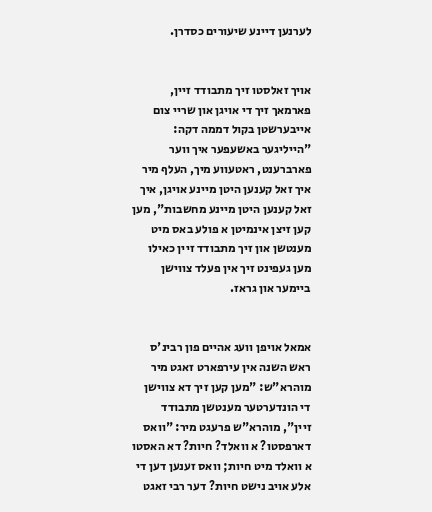לערנען דיינע שיעורים כסדרן.


אויך זאלסטו זיך מתבודד זיין, פארמאך זיך די אויגן און שריי צום אייבערשטן בקול דממה דקה: "הייליגער באשעפער איך ווער פארברענט, ראטעווע מיך, העלף מיר איך זאל קענען היטן מיינע אויגן, איך זאל קענען היטן מיינע מחשבות", מען קען זיצן אינמיטן א פולע באס מיט מענטשן און זיך מתבודד זיין כאילו מען געפינט זיך אין פעלד צווישן ביימער און גראז.


אמאל אויפן וועג אהיים פון רבינ'ס ראש השנה אין עירפארט זאגט מיר מוהרא"ש: "מען קען זיך דא צווישן די הונדערטער מענטשן מתבודד זיין", מוהרא"ש פרעגט מיר: "וואס דארפסטו? א וואלד? חיות? דא האסטו א וואלד מיט חיות; וואס זענען דען די אלע אויב נישט חיות? דער רבי זאגט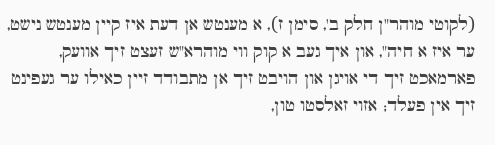(לקוטי מוהר"ן חלק ב', סימן ז), א מענטש אן דעת איז קיין מענטש נישט, ער איז א חיה", און איך געב א קוק ווי מוהרא"ש זעצט זיך אוועק, פארמאכט זיך די אויגן און הויבט זיך אן מתבודד זיין כאילו ער געפינט זיך אין פעלד; אזוי זאלסטו טון,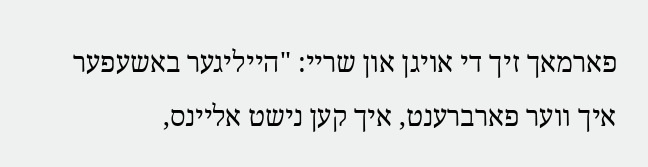פארמאך זיך די אויגן און שריי: "הייליגער באשעפער איך ווער פארברענט, איך קען נישט אליינס,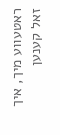ראטעווע מיך, איך זאל קענען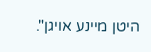היטן מיינע אויגן".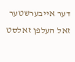דער אייבערשטער זאל העלפן זאלסט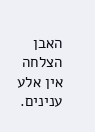האבן הצלחה אין אלע ענינים.